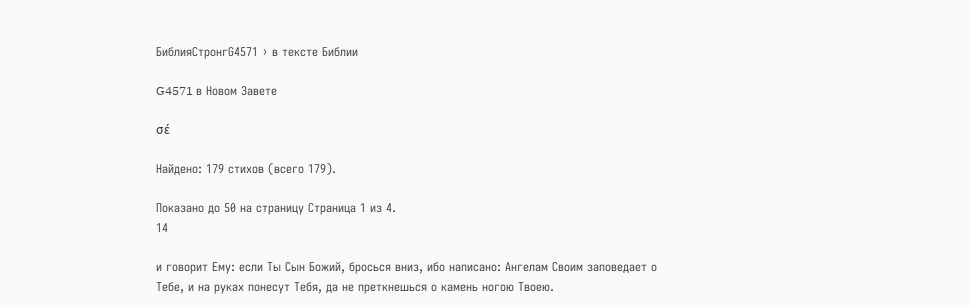БиблияСтронгG4571 › в тексте Библии

G4571 в Новом Завете

σέ

Найдено: 179 стихов (всего 179).

Показано до 50 на страницу Страница 1 из 4.
14

и говорит Ему: если Ты Сын Божий, бросься вниз, ибо написано: Ангелам Своим заповедает о Тебе, и на руках понесут Тебя, да не преткнешься о камень ногою Твоею.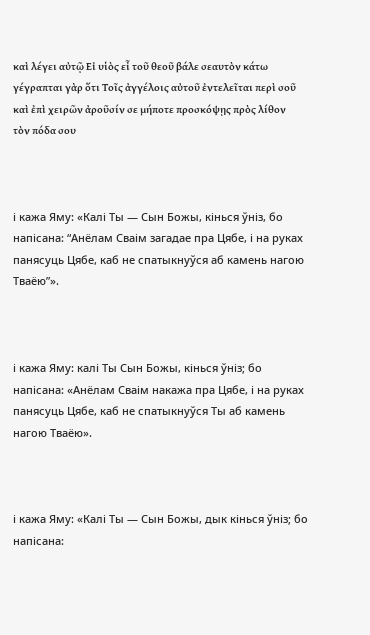καὶ λέγει αὐτῷ Εἰ υἱὸς εἶ τοῦ θεοῦ βάλε σεαυτὸν κάτω γέγραπται γὰρ ὅτι Τοῖς ἀγγέλοις αὐτοῦ ἐντελεῖται περὶ σοῦ καὶ ἐπὶ χειρῶν ἀροῦσίν σε μήποτε προσκόψῃς πρὸς λίθον τὸν πόδα σου



і кажа Яму: «Калі Ты — Сын Божы, кінься ўніз, бо напісана: “Анёлам Сваім загадае пра Цябе, і на руках панясуць Цябе, каб не спатыкнуўся аб камень нагою Тваёю”».



і кажа Яму: калі Ты Сын Божы, кінься ўніз; бо напісана: «Анёлам Сваім накажа пра Цябе, і на руках панясуць Цябе, каб не спатыкнуўся Ты аб камень нагою Тваёю».



і кажа Яму: «Калі Ты — Сын Божы, дык кінься ўніз; бо напісана: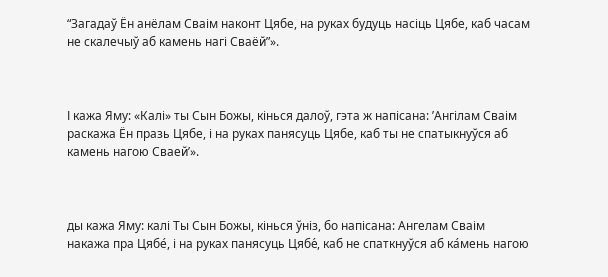“Загадаў Ён анёлам Сваім наконт Цябе, на руках будуць насіць Цябе, каб часам не скалечыў аб камень нагі Сваёй”».



І кажа Яму: «Калі» ты Сын Божы, кінься далоў, гэта ж напісана: ’Ангілам Сваім раскажа Ён празь Цябе, і на руках панясуць Цябе, каб ты не спатыкнуўся аб камень нагою Сваей’».



ды кажа Яму: калі Ты Сын Божы, кінься ўніз, бо напісана: Ангелам Сваім накажа пра Цябе́, і на руках панясуць Цябе́, каб не спаткнуўся аб ка́мень нагою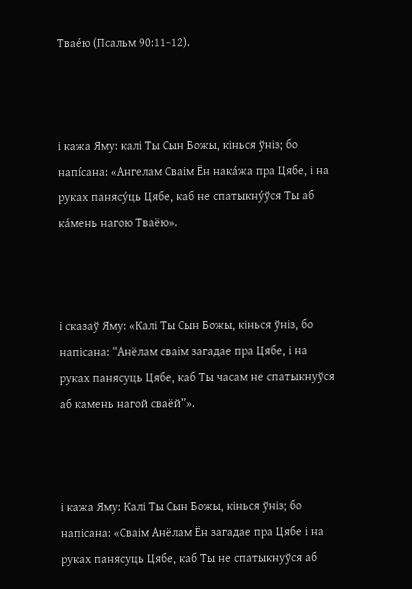Твае́ю (Псальм 90:11−12).



і кажа Яму: калі Ты Сын Божы, кінься ўніз; бо напíсана: «Ангелам Сваім Ён нака́жа пра Цябе, і на руках панясу́ць Цябе, каб не спатыкну́ўся Ты аб ка́мень нагою Тваёю».



і сказаў Яму: «Калі Ты Сын Божы, кінься ўніз, бо напісана: “Анёлам сваім загадае пра Цябе, і на руках панясуць Цябе, каб Ты часам не спатыкнуўся аб камень нагой сваёй”».



і кажа Яму: Калі Ты Сын Божы, кінься ўніз; бо напісана: «Сваім Анёлам Ён загадае пра Цябе і на руках панясуць Цябе, каб Ты не спатыкнуўся аб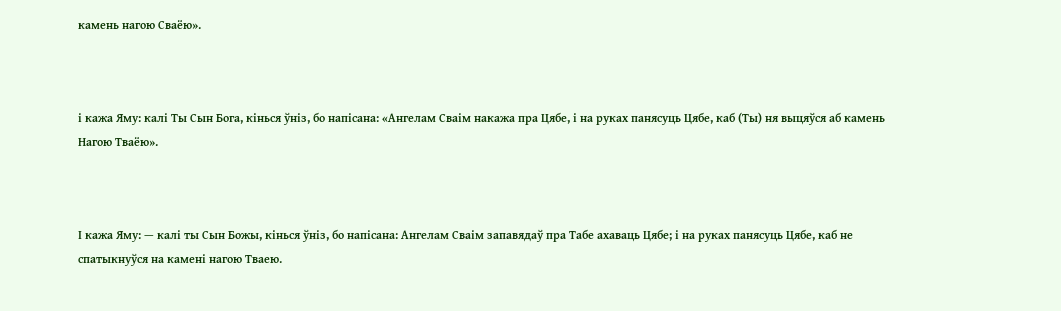камень нагою Сваёю».



і кажа Яму: калі Ты Сын Бога, кінься ўніз, бо напісана: «Ангелам Сваім накажа пра Цябе, і на руках панясуць Цябе, каб (Ты) ня выцяўся аб камень Нагою Тваёю».



І кажа Яму: — калі ты Сын Божы, кінься ўніз, бо напісана: Ангелам Сваім запавядаў пра Табе ахаваць Цябе; і на руках панясуць Цябе, каб не спатыкнуўся на камені нагою Тваею.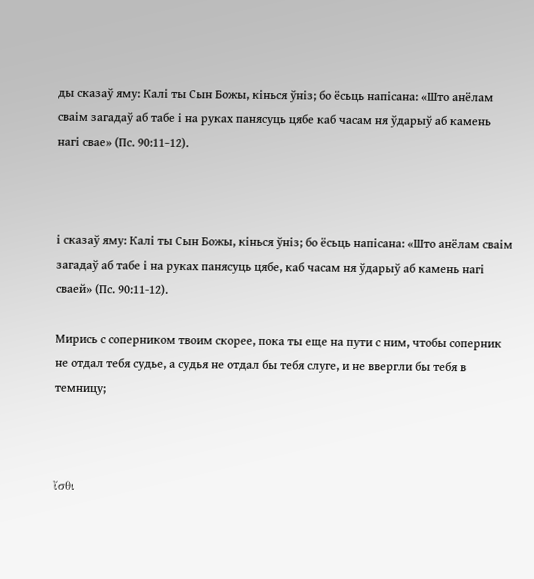ды сказаў яму: Калі ты Сын Божы, кінься ўніз; бо ёсьць напісана: «Што анёлам сваім загадаў аб табе і на руках панясуць цябе каб часам ня ўдарыў аб камень нагі свае» (Пс. 90:11−12).



і сказаў яму: Калі ты Сын Божы, кінься ўніз; бо ёсьць напісана: «Што анёлам сваім загадаў аб табе і на руках панясуць цябе, каб часам ня ўдарыў аб камень нагі сваей» (Пс. 90:11-12).

Мирись с соперником твоим скорее, пока ты еще на пути с ним, чтобы соперник не отдал тебя судье, а судья не отдал бы тебя слуге, и не ввергли бы тебя в темницу;



ἴσθι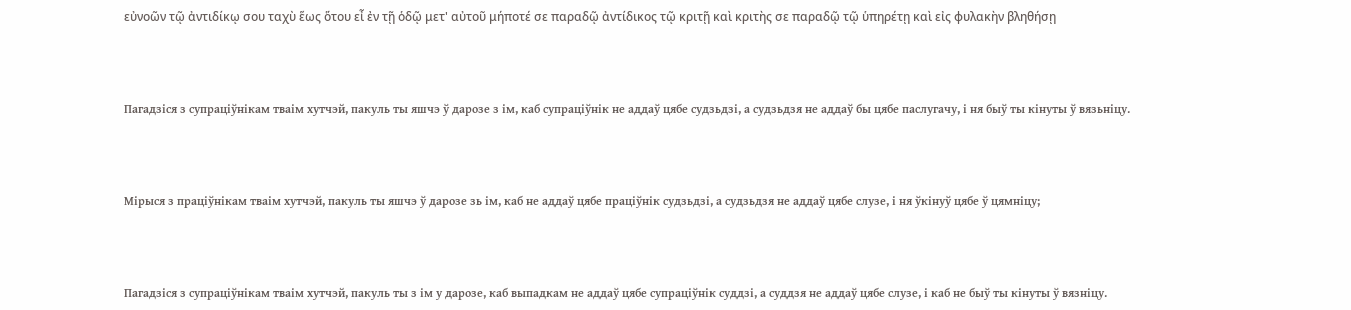εὐνοῶν τῷ ἀντιδίκῳ σου ταχὺ ἕως ὅτου εἶ ἐν τῇ ὁδῷ μετ' αὐτοῦ μήποτέ σε παραδῷ ἀντίδικος τῷ κριτῇ καὶ κριτὴς σε παραδῷ τῷ ὑπηρέτῃ καὶ εἰς φυλακὴν βληθήσῃ



Пагадзіся з супраціўнікам тваім хутчэй, пакуль ты яшчэ ў дарозе з ім, каб супраціўнік не аддаў цябе судзьдзі, а судзьдзя не аддаў бы цябе паслугачу, і ня быў ты кінуты ў вязьніцу.



Мірыся з праціўнікам тваім хутчэй, пакуль ты яшчэ ў дарозе зь ім, каб не аддаў цябе праціўнік судзьдзі, а судзьдзя не аддаў цябе слузе, і ня ўкінуў цябе ў цямніцу;



Пагадзіся з супраціўнікам тваім хутчэй, пакуль ты з ім у дарозе, каб выпадкам не аддаў цябе супраціўнік суддзі, а суддзя не аддаў цябе слузе, і каб не быў ты кінуты ў вязніцу.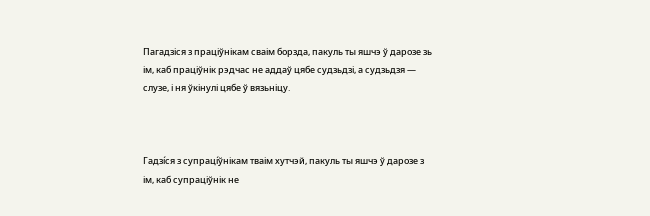Пагадзіся з праціўнікам сваім борзда, пакуль ты яшчэ ў дарозе зь ім, каб праціўнік рэдчас не аддаў цябе судзьдзі, а судзьдзя — слузе, і ня ўкінулі цябе ў вязьніцу.



Гадзíся з супрацíўнікам тваім хутчэй, пакуль ты яшчэ ў дарозе з ім, каб супраціўнік не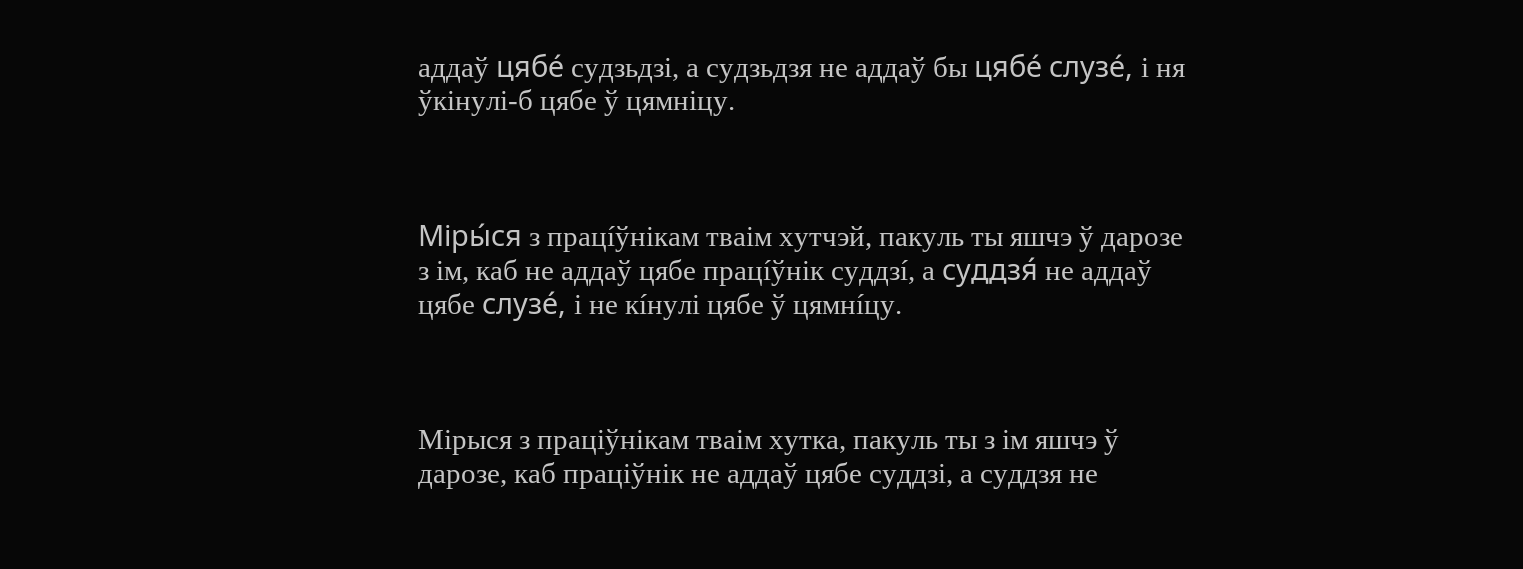аддаў цябе́ судзьдзі, а судзьдзя не аддаў бы цябе́ слузе́, і ня ўкінулі-б цябе ў цямніцу.



Міры́ся з працíўнікам тваім хутчэй, пакуль ты яшчэ ў дарозе з ім, каб не аддаў цябе працíўнік суддзí, а суддзя́ не аддаў цябе слузе́, і не кíнулі цябе ў цямнíцу.



Мірыся з праціўнікам тваім хутка, пакуль ты з ім яшчэ ў дарозе, каб праціўнік не аддаў цябе суддзі, а суддзя не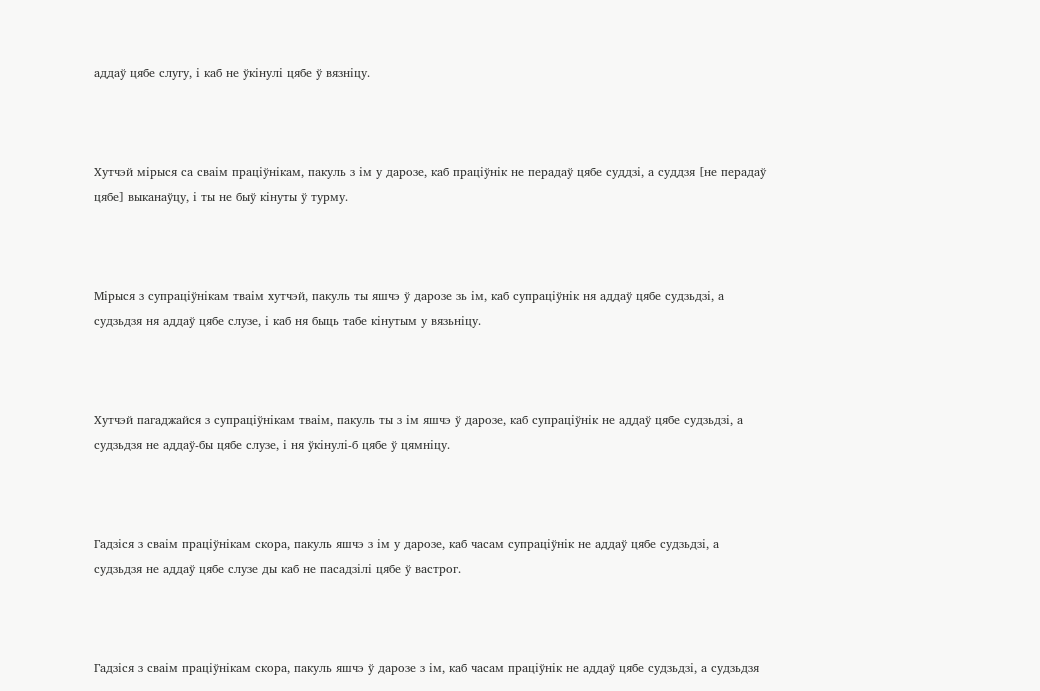аддаў цябе слугу, і каб не ўкінулі цябе ў вязніцу.



Хутчэй мірыся са сваім праціўнікам, пакуль з ім у дарозе, каб праціўнік не перадаў цябе суддзі, а суддзя [не перадаў цябе] выканаўцу, і ты не быў кінуты ў турму.



Мірыся з супраціўнікам тваім хутчэй, пакуль ты яшчэ ў дарозе зь ім, каб супраціўнік ня аддаў цябе судзьдзі, а судзьдзя ня аддаў цябе слузе, і каб ня быць табе кінутым у вязьніцу.



Хутчэй пагаджайся з супраціўнікам тваім, пакуль ты з ім яшчэ ў дарозе, каб супраціўнік не аддаў цябе судзьдзі, а судзьдзя не аддаў-бы цябе слузе, і ня ўкінулі-б цябе ў цямніцу.



Гадзіся з сваім праціўнікам скора, пакуль яшчэ з ім у дарозе, каб часам супраціўнік не аддаў цябе судзьдзі, а судзьдзя не аддаў цябе слузе ды каб не пасадзілі цябе ў вастрог.



Гадзіся з сваім праціўнікам скора, пакуль яшчэ ў дарозе з ім, каб часам праціўнік не аддаў цябе судзьдзі, а судзьдзя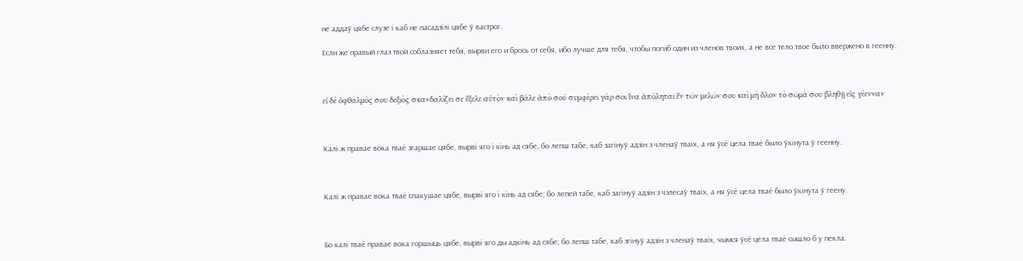не аддаў цябе слузе і каб не пасадзілі цябе ў вастрог.

Если же правый глаз твой соблазняет тебя, вырви его и брось от себя, ибо лучше для тебя, чтобы погиб один из членов твоих, а не все тело твое было ввержено в геенну.



εἰ δὲ ὀφθαλμός σου δεξιὸς σκανδαλίζει σε ἔξελε αὐτὸν καὶ βάλε ἀπὸ σοῦ συμφέρει γάρ σοι ἵνα ἀπόληται ἓν τῶν μελῶν σου καὶ μὴ ὅλον τὸ σῶμά σου βληθῇ εἰς γέενναν



Калі ж правае вока тваё згаршае цябе, вырві яго і кінь ад сябе, бо лепш табе, каб загінуў адзін з членаў тваіх, а ня ўсё цела тваё было ўкінута ў геенну.



Калі ж правае вока тваё спакушае цябе, вырві яго і кінь ад сябе; бо лепей табе, каб загінуў адзін з чэлесаў тваіх, а ня ўсё цела тваё было ўкінута ў геену.



Бо калі тваё правае вока горшыць цябе, вырві яго ды адкінь ад сябе; бо лепш табе, каб згінуў адзін з членаў тваіх, чымся ўсё цела тваё сышло б у пекла.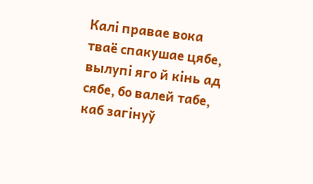Калі правае вока тваё спакушае цябе, вылупі яго й кінь ад сябе, бо валей табе, каб загінуў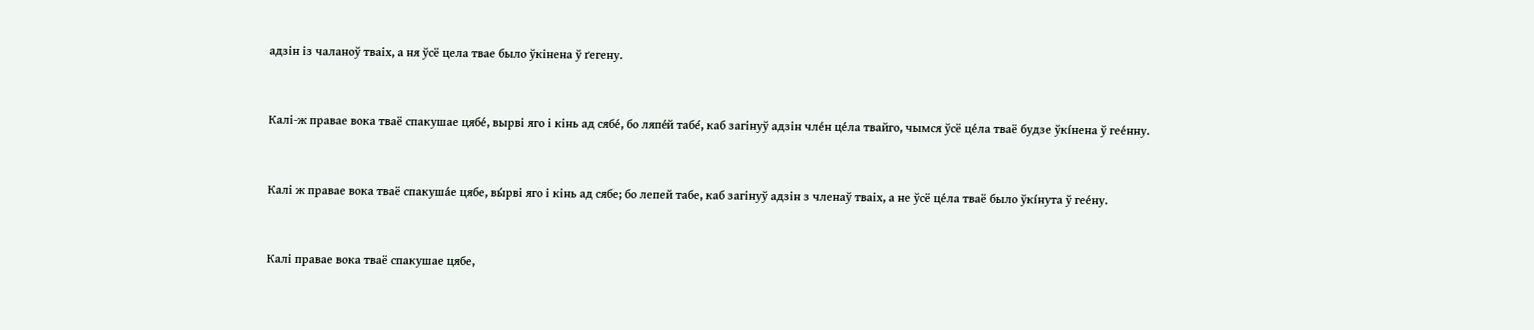адзін із чаланоў тваіх, а ня ўсё цела твае было ўкінена ў ґегену.



Калі-ж правае вока тваё спакушае цябе́, вырві яго і кінь ад сябе́, бо ляпе́й табе́, каб загінуў адзін чле́н це́ла твайго, чымся ўсё це́ла тваё будзе ўкíнена ў гее́нну.



Калі ж правае вока тваё спакуша́е цябе, вы́рві яго і кінь ад сябе; бо лепей табе, каб загінуў адзін з членаў тваіх, а не ўсё це́ла тваё было ўкíнута ў гее́ну.



Калі правае вока тваё спакушае цябе,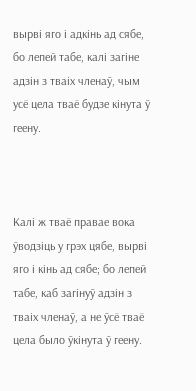вырві яго і адкінь ад сябе, бо лепей табе, калі загіне адзін з тваіх членаў, чым усё цела тваё будзе кінута ў геену.



Калі ж тваё правае вока ўводзіць у грэх цябе, вырві яго і кінь ад сябе; бо лепей табе, каб загінуў адзін з тваіх членаў, а не ўсё тваё цела было ўкінута ў геену.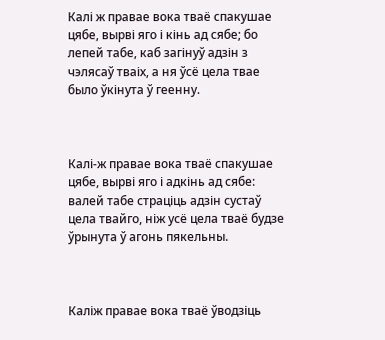Калі ж правае вока тваё спакушае цябе, вырві яго і кінь ад сябе; бо лепей табе, каб загінуў адзін з чэлясаў тваіх, а ня ўсё цела твае было ўкінута ў геенну.



Калі-ж правае вока тваё спакушае цябе, вырві яго і адкінь ад сябе: валей табе страціць адзін сустаў цела твайго, ніж усё цела тваё будзе ўрынута ў агонь пякельны.



Каліж правае вока тваё ўводзіць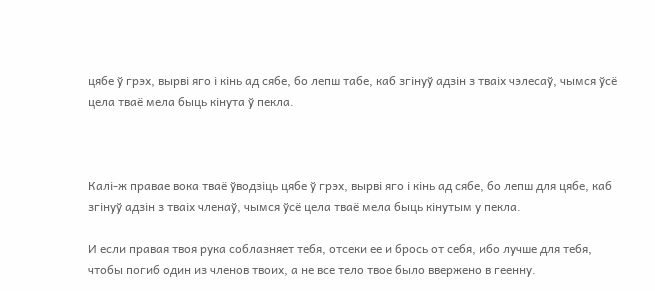цябе ў грэх, вырві яго і кінь ад сябе, бо лепш табе, каб згінуў адзін з тваіх чэлесаў, чымся ўсё цела тваё мела быць кінута ў пекла.



Калі-ж правае вока тваё ўводзіць цябе ў грэх, вырві яго і кінь ад сябе, бо лепш для цябе, каб згінуў адзін з тваіх членаў, чымся ўсё цела тваё мела быць кінутым у пекла.

И если правая твоя рука соблазняет тебя, отсеки ее и брось от себя, ибо лучше для тебя, чтобы погиб один из членов твоих, а не все тело твое было ввержено в геенну.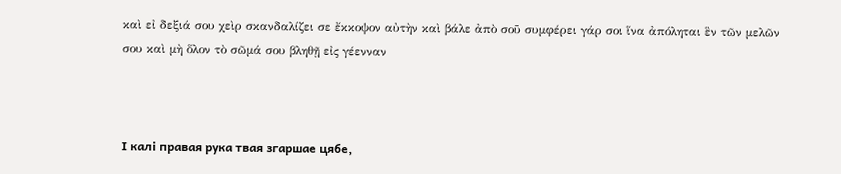καὶ εἰ δεξιά σου χεὶρ σκανδαλίζει σε ἔκκοψον αὐτὴν καὶ βάλε ἀπὸ σοῦ συμφέρει γάρ σοι ἵνα ἀπόληται ἓν τῶν μελῶν σου καὶ μὴ ὅλον τὸ σῶμά σου βληθῇ εἰς γέενναν



І калі правая рука твая згаршае цябе,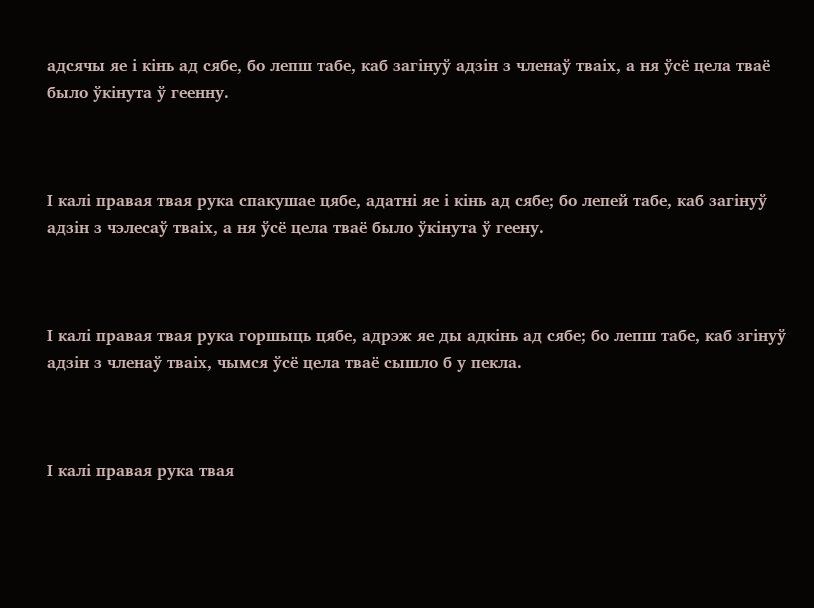адсячы яе і кінь ад сябе, бо лепш табе, каб загінуў адзін з членаў тваіх, а ня ўсё цела тваё было ўкінута ў геенну.



І калі правая твая рука спакушае цябе, адатні яе і кінь ад сябе; бо лепей табе, каб загінуў адзін з чэлесаў тваіх, а ня ўсё цела тваё было ўкінута ў геену.



І калі правая твая рука горшыць цябе, адрэж яе ды адкінь ад сябе; бо лепш табе, каб згінуў адзін з членаў тваіх, чымся ўсё цела тваё сышло б у пекла.



І калі правая рука твая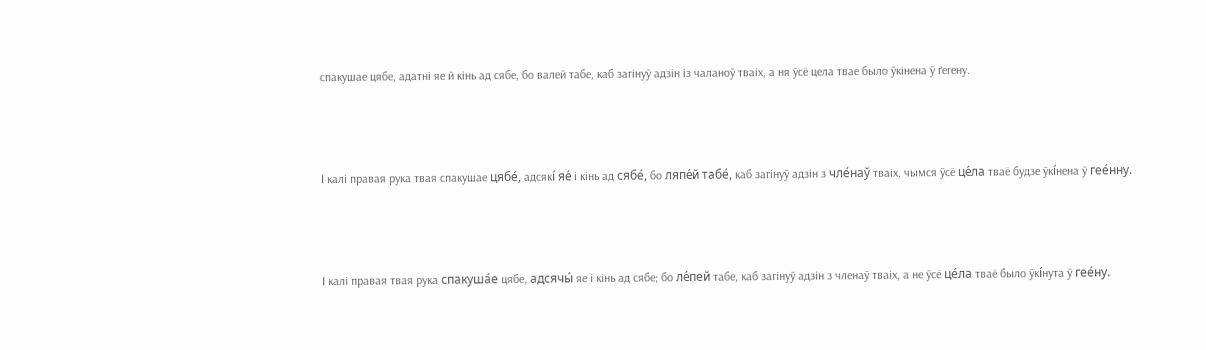спакушае цябе, адатні яе й кінь ад сябе, бо валей табе, каб загінуў адзін із чаланоў тваіх, а ня ўсё цела твае было ўкінена ў ґегену.



І калі правая рука твая спакушае цябе́, адсякí яе́ і кінь ад сябе́, бо ляпе́й табе́, каб загінуў адзін з чле́наў тваіх, чымся ўсё це́ла тваё будзе ўкíнена ў гее́нну.



І калі правая твая рука спакуша́е цябе, адсячы́ яе і кінь ад сябе; бо ле́пей табе, каб загінуў адзін з членаў тваіх, а не ўсё це́ла тваё было ўкíнута ў гее́ну.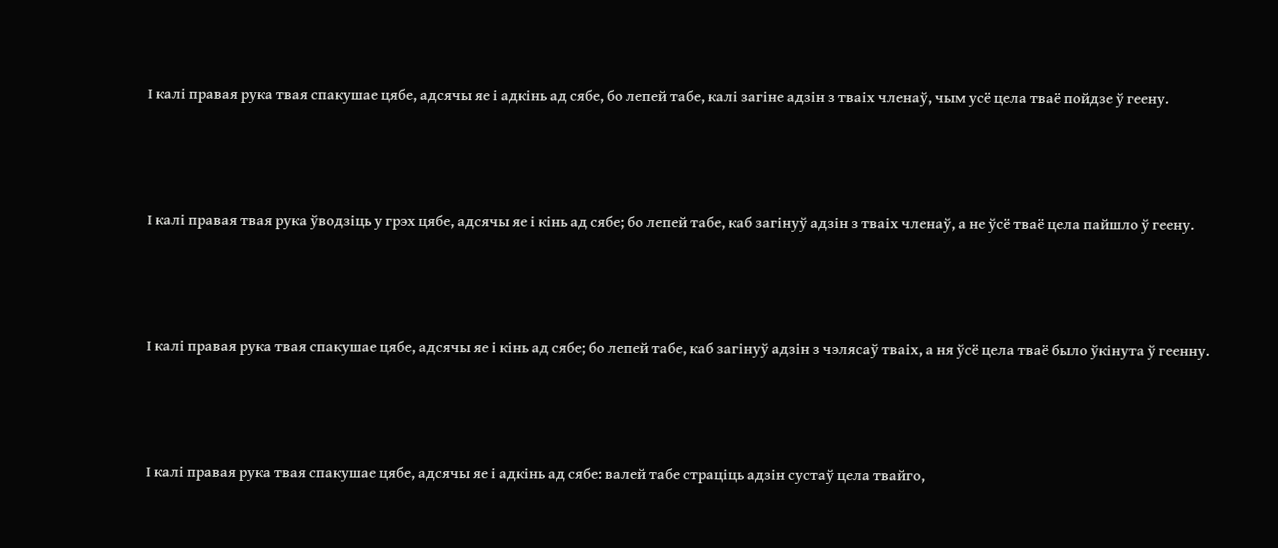І калі правая рука твая спакушае цябе, адсячы яе і адкінь ад сябе, бо лепей табе, калі загіне адзін з тваіх членаў, чым усё цела тваё пойдзе ў геену.



І калі правая твая рука ўводзіць у грэх цябе, адсячы яе і кінь ад сябе; бо лепей табе, каб загінуў адзін з тваіх членаў, а не ўсё тваё цела пайшло ў геену.



І калі правая рука твая спакушае цябе, адсячы яе і кінь ад сябе; бо лепей табе, каб загінуў адзін з чэлясаў тваіх, а ня ўсё цела тваё было ўкінута ў геенну.



І калі правая рука твая спакушае цябе, адсячы яе і адкінь ад сябе: валей табе страціць адзін сустаў цела твайго,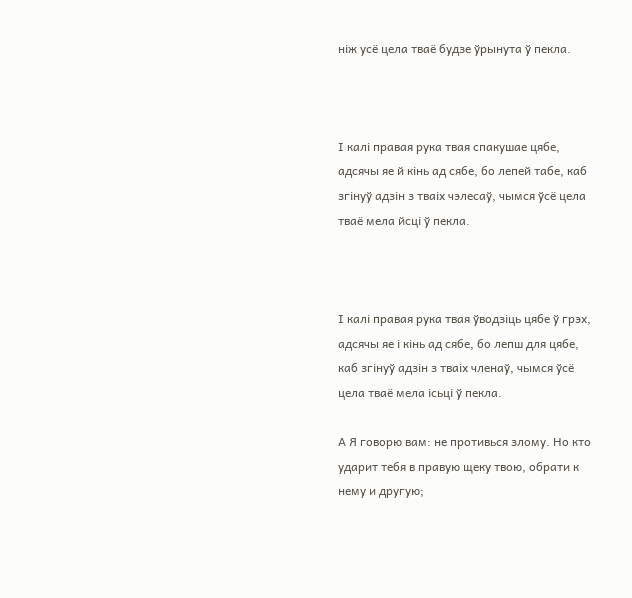ніж усё цела тваё будзе ўрынута ў пекла.



І калі правая рука твая спакушае цябе, адсячы яе й кінь ад сябе, бо лепей табе, каб згінуў адзін з тваіх чэлесаў, чымся ўсё цела тваё мела йсці ў пекла.



І калі правая рука твая ўводзіць цябе ў грэх, адсячы яе і кінь ад сябе, бо лепш для цябе, каб згінуў адзін з тваіх членаў, чымся ўсё цела тваё мела ісьці ў пекла.

А Я говорю вам: не противься злому. Но кто ударит тебя в правую щеку твою, обрати к нему и другую;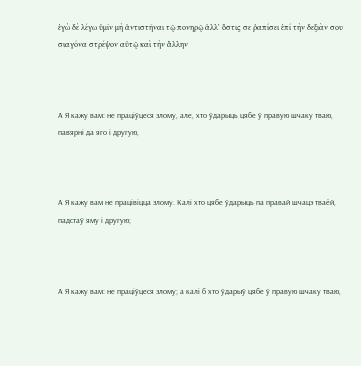ἐγὼ δὲ λέγω ὑμῖν μὴ ἀντιστῆναι τῷ πονηρῷ ἀλλ' ὅστις σε ῥαπίσει ἐπί τὴν δεξιὰν σου σιαγόνα στρέψον αὐτῷ καὶ τὴν ἄλλην



А Я кажу вам: не праціўцеся злому, але, хто ўдарыць цябе ў правую шчаку тваю, павярні да яго і другую,



А Я кажу вам не працівіцца злому. Калі хто цябе ўдарыць па правай шчацэ тваёй, падстаў яму і другую;



А Я кажу вам: не праціўцеся злому; а калі б хто ўдарыў цябе ў правую шчаку тваю,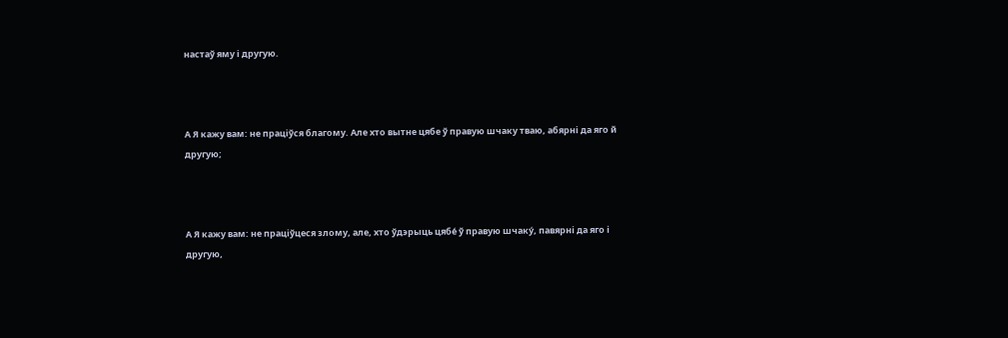настаў яму і другую.



А Я кажу вам: не праціўся благому. Але хто вытне цябе ў правую шчаку тваю, абярні да яго й другую;



А Я кажу вам: не праціўцеся злому, але, хто ўдэрыць цябе́ ў правую шчаку́, павярні да яго і другую,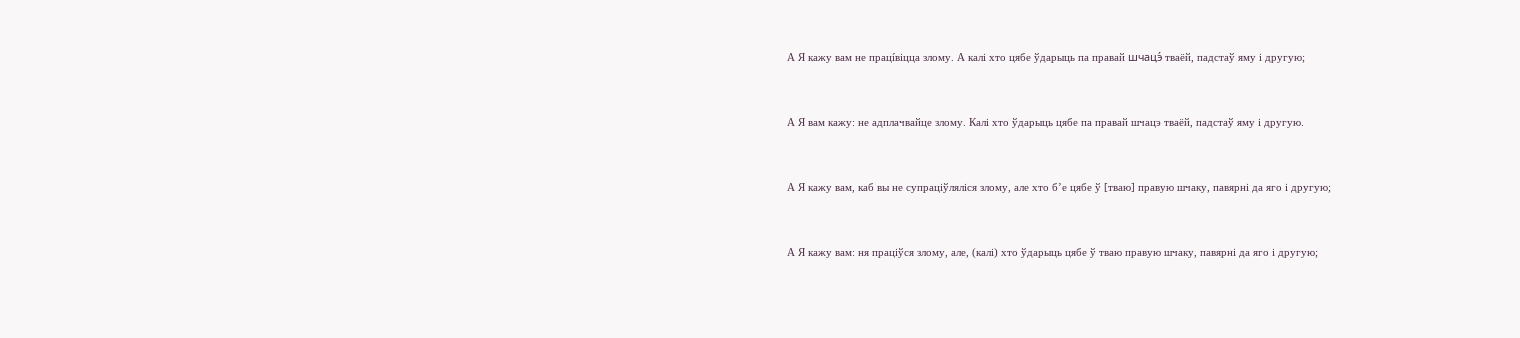А Я кажу вам не працíвіцца злому. А калі хто цябе ўдарыць па правай шчацэ́ тваёй, падстаў яму і другую;



А Я вам кажу: не адплачвайце злому. Калі хто ўдарыць цябе па правай шчацэ тваёй, падстаў яму і другую.



А Я кажу вам, каб вы не супраціўляліся злому, але хто б’е цябе ў [тваю] правую шчаку, павярні да яго і другую;



А Я кажу вам: ня праціўся злому, але, (калі) хто ўдарыць цябе ў тваю правую шчаку, павярні да яго і другую;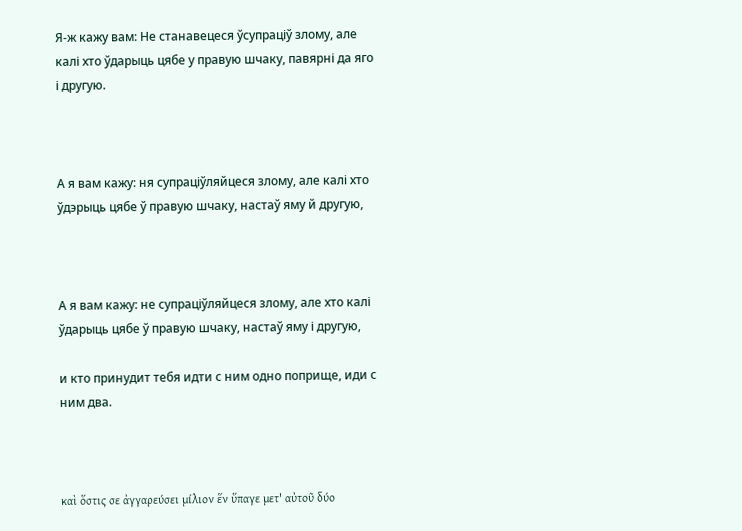Я-ж кажу вам: Не станавецеся ўсупраціў злому, але калі хто ўдарыць цябе у правую шчаку, павярні да яго і другую.



А я вам кажу: ня супраціўляйцеся злому, але калі хто ўдэрыць цябе ў правую шчаку, настаў яму й другую,



А я вам кажу: не супраціўляйцеся злому, але хто калі ўдарыць цябе ў правую шчаку, настаў яму і другую,

и кто принудит тебя идти с ним одно поприще, иди с ним два.



καὶ ὅστις σε ἀγγαρεύσει μίλιον ἕν ὕπαγε μετ' αὐτοῦ δύο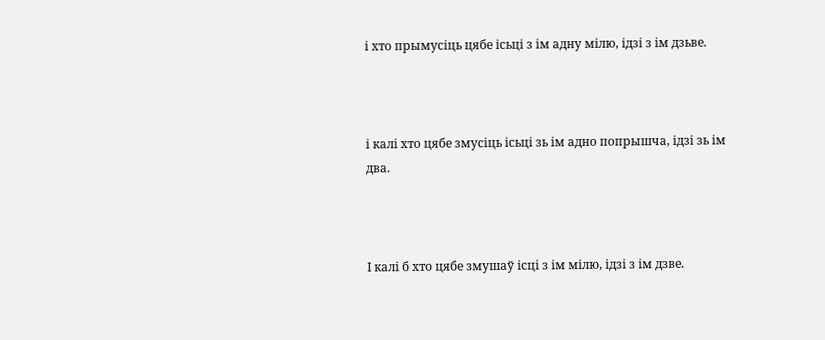і хто прымусіць цябе ісьці з ім адну мілю, ідзі з ім дзьве.



і калі хто цябе змусіць ісьці зь ім адно попрышча, ідзі зь ім два.



І калі б хто цябе змушаў ісці з ім мілю, ідзі з ім дзве.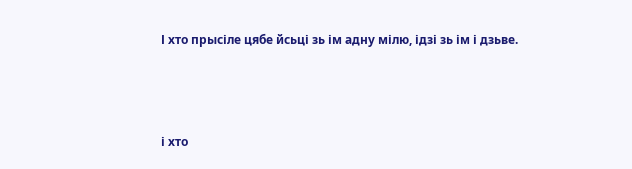І хто прысіле цябе йсьці зь ім адну мілю, ідзі зь ім і дзьве.



і хто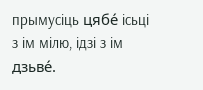прымусіць цябе́ ісьці з ім мілю, ідзі з ім дзьве́.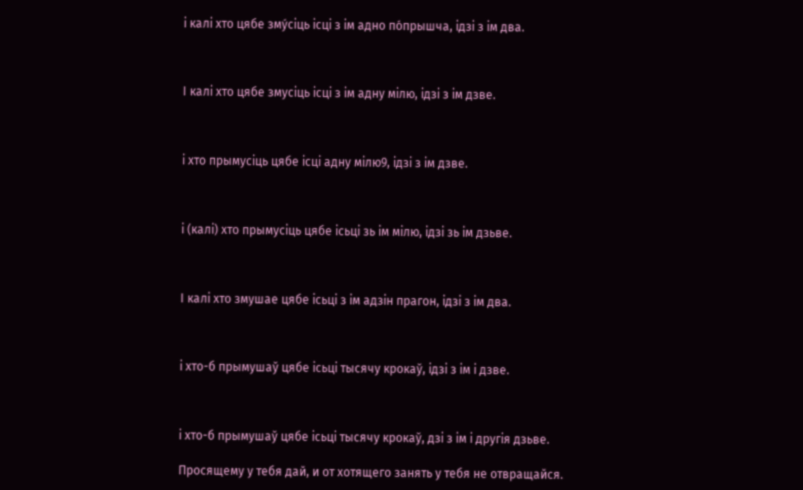і калі хто цябе зму́сіць ісці з ім адно по́прышча, ідзі з ім два.



І калі хто цябе змусіць ісці з ім адну мілю, ідзі з ім дзве.



і хто прымусіць цябе ісці адну мілю9, ідзі з ім дзве.



і (калі) хто прымусіць цябе ісьці зь ім мілю, ідзі зь ім дзьве.



І калі хто змушае цябе ісьці з ім адзін прагон, ідзі з ім два.



і хто-б прымушаў цябе ісьці тысячу крокаў, ідзі з ім і дзве.



і хто-б прымушаў цябе ісьці тысячу крокаў, дзі з ім і другія дзьве.

Просящему у тебя дай, и от хотящего занять у тебя не отвращайся.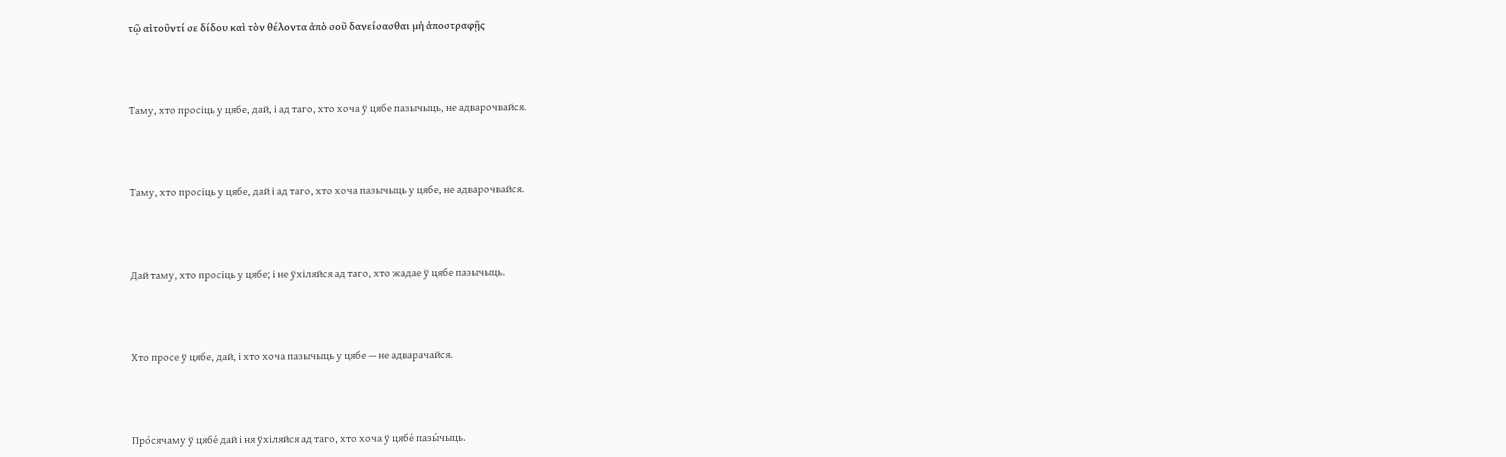τῷ αἰτοῦντί σε δίδου καὶ τὸν θέλοντα ἀπὸ σοῦ δανείσασθαι μὴ ἀποστραφῇς



Таму, хто просіць у цябе, дай, і ад таго, хто хоча ў цябе пазычыць, не адварочвайся.



Таму, хто просіць у цябе, дай і ад таго, хто хоча пазычыць у цябе, не адварочвайся.



Дай таму, хто просіць у цябе; і не ўхіляйся ад таго, хто жадае ў цябе пазычыць.



Хто просе ў цябе, дай, і хто хоча пазычыць у цябе — не адварачайся.



Про́сячаму ў цябе́ дай і ня ўхіляйся ад таго, хто хоча ў цябе́ пазы́чыць.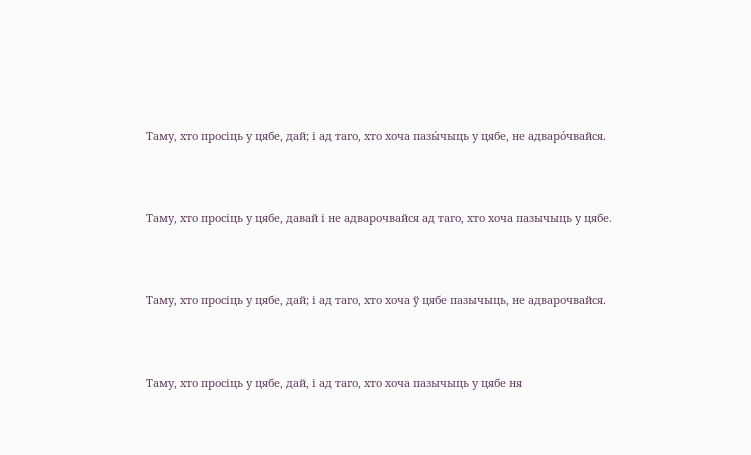Таму, хто просіць у цябе, дай; і ад таго, хто хоча пазы́чыць у цябе, не адваро́чвайся.



Таму, хто просіць у цябе, давай і не адварочвайся ад таго, хто хоча пазычыць у цябе.



Таму, хто просіць у цябе, дай; і ад таго, хто хоча ў цябе пазычыць, не адварочвайся.



Таму, хто просіць у цябе, дай, і ад таго, хто хоча пазычыць у цябе ня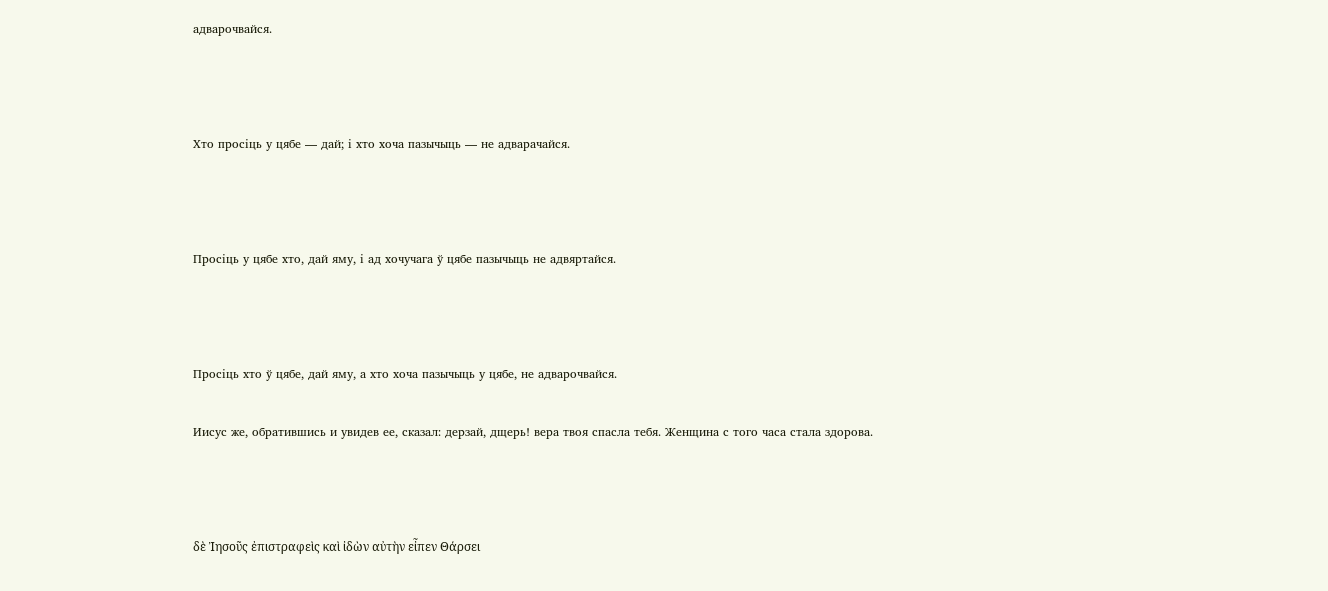адварочвайся.



Хто просіць у цябе — дай; і хто хоча пазычыць — не адварачайся.



Просіць у цябе хто, дай яму, і ад хочучага ў цябе пазычыць не адвяртайся.



Просіць хто ў цябе, дай яму, а хто хоча пазычыць у цябе, не адварочвайся.

Иисус же, обратившись и увидев ее, сказал: дерзай, дщерь! вера твоя спасла тебя. Женщина с того часа стала здорова.



δὲ Ἰησοῦς ἐπιστραφεὶς καὶ ἰδὼν αὐτὴν εἶπεν Θάρσει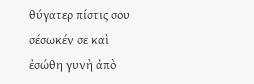θύγατερ πίστις σου σέσωκέν σε καὶ ἐσώθη γυνὴ ἀπὸ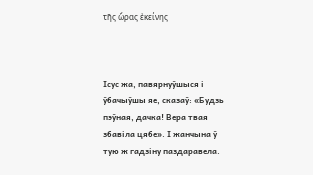τῆς ὥρας ἐκείνης



Ісус жа, павярнуўшыся і ўбачыўшы яе, сказаў: «Будзь пэўная, дачка! Вера твая збавіла цябе». І жанчына ў тую ж гадзіну паздаравела.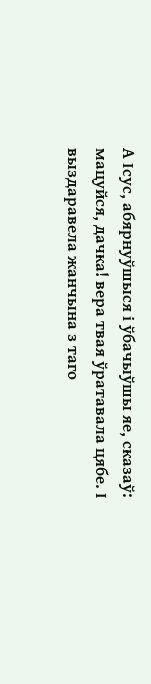А Ісус, абярнуўшыся і ўбачыўшы яе, сказаў: мацуйся, дачка! вера твая ўратавала цябе. І выздаравела жанчына з таго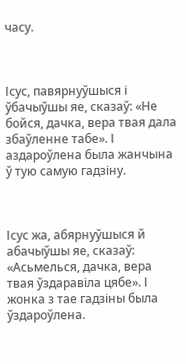часу.



Ісус, павярнуўшыся і ўбачыўшы яе, сказаў: «Не бойся, дачка, вера твая дала збаўленне табе». І аздароўлена была жанчына ў тую самую гадзіну.



Ісус жа, абярнуўшыся й абачыўшы яе, сказаў: «Асьмелься, дачка, вера твая ўздаравіла цябе». І жонка з тае гадзіны была ўздароўлена.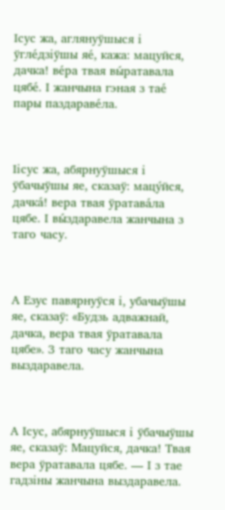Ісус жа, аглянуўшыся і ўгле́дзіўшы яе́, кажа: мацуйся, дачка! ве́ра твая вы́ратавала цябе́. І жанчына гэная з тае́ пары паздараве́ла.



Іісус жа, абярнуўшыся і ўбачыўшы яе, сказаў: мацу́йся, дачка́! вера твая ўратава́ла цябе. І вы́здаравела жанчына з таго часу.



А Езус павярнуўся і, убачыўшы яе, сказаў: «Будзь адважнай, дачка, вера твая ўратавала цябе». З таго часу жанчына выздаравела.



А Ісус, абярнуўшыся і ўбачыўшы яе, сказаў: Мацуйся, дачка! Твая вера ўратавала цябе. — І з тае гадзіны жанчына выздаравела.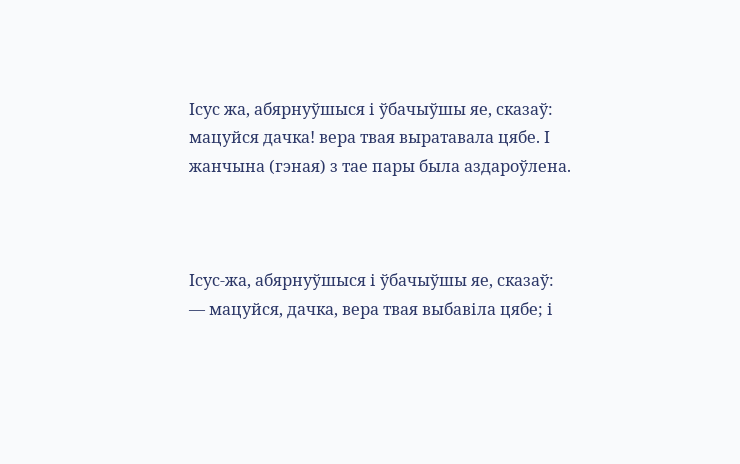Ісус жа, абярнуўшыся і ўбачыўшы яе, сказаў: мацуйся дачка! вера твая выратавала цябе. І жанчына (гэная) з тае пары была аздароўлена.



Ісус-жа, абярнуўшыся і ўбачыўшы яе, сказаў: — мацуйся, дачка, вера твая выбавіла цябе; і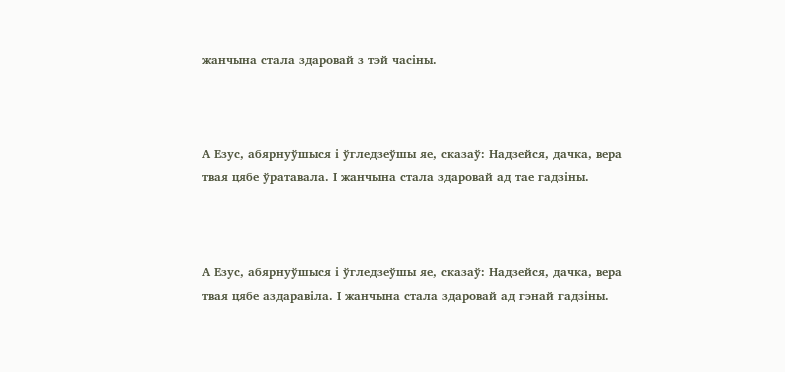жанчына стала здаровай з тэй часіны.



А Езус, абярнуўшыся і ўгледзеўшы яе, сказаў: Надзейся, дачка, вера твая цябе ўратавала. І жанчына стала здаровай ад тае гадзіны.



А Езус, абярнуўшыся і ўгледзеўшы яе, сказаў: Надзейся, дачка, вера твая цябе аздаравіла. І жанчына стала здаровай ад гэнай гадзіны.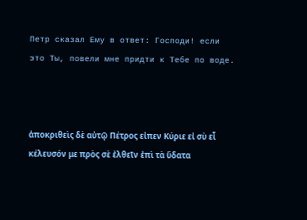Петр сказал Ему в ответ: Господи! если это Ты, повели мне придти к Тебе по воде.



ἀποκριθεὶς δὲ αὐτῷ Πέτρος εἰπεν Κύριε εἰ σὺ εἶ κέλευσόν με πρὸς σὲ ἐλθεῖν ἐπὶ τὰ ὕδατα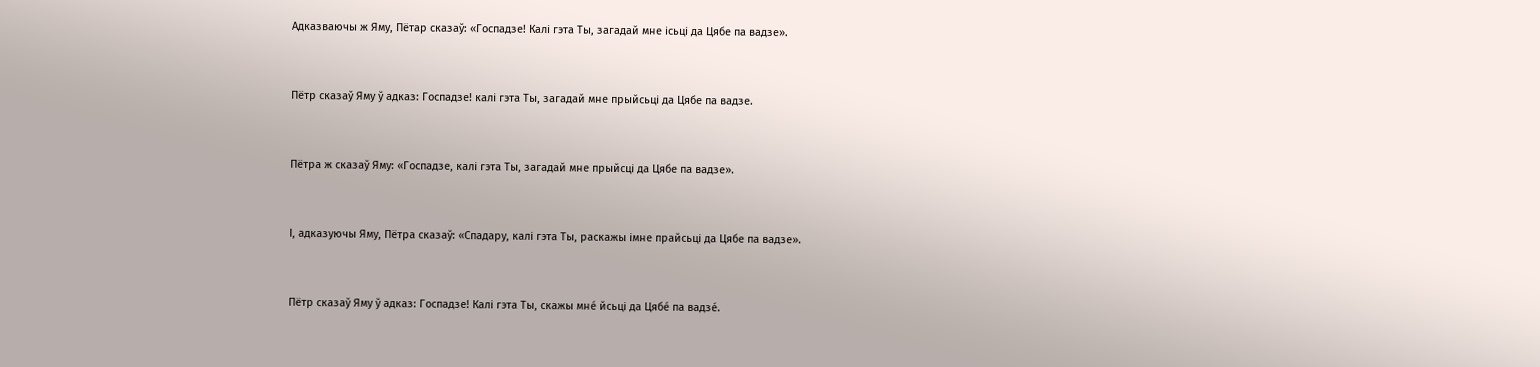Адказваючы ж Яму, Пётар сказаў: «Госпадзе! Калі гэта Ты, загадай мне ісьці да Цябе па вадзе».



Пётр сказаў Яму ў адказ: Госпадзе! калі гэта Ты, загадай мне прыйсьці да Цябе па вадзе.



Пётра ж сказаў Яму: «Госпадзе, калі гэта Ты, загадай мне прыйсці да Цябе па вадзе».



І, адказуючы Яму, Пётра сказаў: «Спадару, калі гэта Ты, раскажы імне прайсьці да Цябе па вадзе».



Пётр сказаў Яму ў адказ: Госпадзе! Калі гэта Ты, скажы мне́ йсьці да Цябе́ па вадзе́.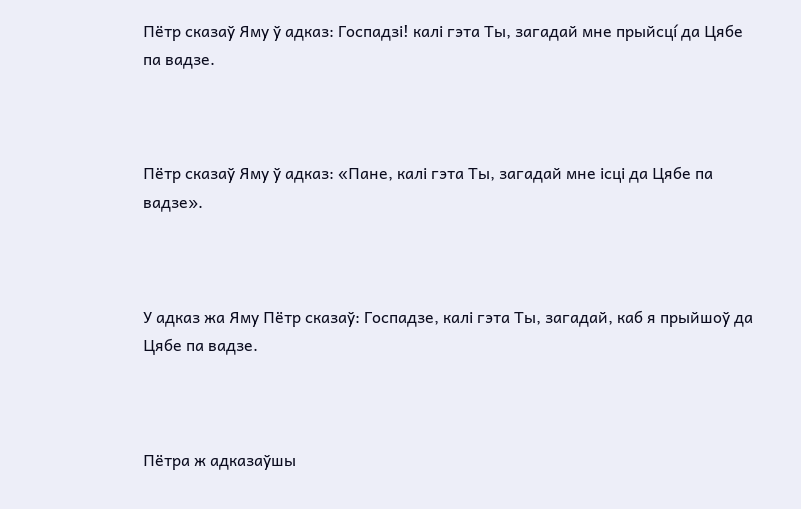Пётр сказаў Яму ў адказ: Госпадзі! калі гэта Ты, загадай мне прыйсцí да Цябе па вадзе.



Пётр сказаў Яму ў адказ: «Пане, калі гэта Ты, загадай мне ісці да Цябе па вадзе».



У адказ жа Яму Пётр сказаў: Госпадзе, калі гэта Ты, загадай, каб я прыйшоў да Цябе па вадзе.



Пётра ж адказаўшы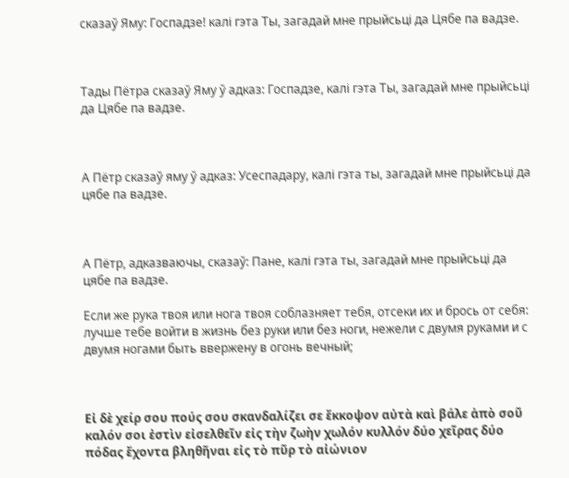сказаў Яму: Госпадзе! калі гэта Ты, загадай мне прыйсьці да Цябе па вадзе.



Тады Пётра сказаў Яму ў адказ: Госпадзе, калі гэта Ты, загадай мне прыйсьці да Цябе па вадзе.



А Пётр сказаў яму ў адказ: Усеспадару, калі гэта ты, загадай мне прыйсьці да цябе па вадзе.



А Пётр, адказваючы, сказаў: Пане, калі гэта ты, загадай мне прыйсьці да цябе па вадзе.

Если же рука твоя или нога твоя соблазняет тебя, отсеки их и брось от себя: лучше тебе войти в жизнь без руки или без ноги, нежели с двумя руками и с двумя ногами быть ввержену в огонь вечный;



Εἰ δὲ χείρ σου πούς σου σκανδαλίζει σε ἔκκοψον αὐτὰ καὶ βάλε ἀπὸ σοῦ καλόν σοι ἐστὶν εἰσελθεῖν εἰς τὴν ζωὴν χωλόν κυλλόν δύο χεῖρας δύο πόδας ἔχοντα βληθῆναι εἰς τὸ πῦρ τὸ αἰώνιον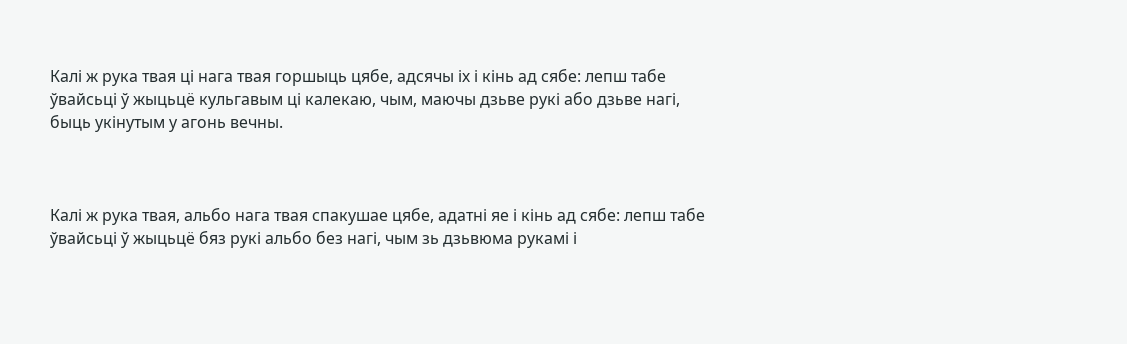Калі ж рука твая ці нага твая горшыць цябе, адсячы іх і кінь ад сябе: лепш табе ўвайсьці ў жыцьцё кульгавым ці калекаю, чым, маючы дзьве рукі або дзьве нагі, быць укінутым у агонь вечны.



Калі ж рука твая, альбо нага твая спакушае цябе, адатні яе і кінь ад сябе: лепш табе ўвайсьці ў жыцьцё бяз рукі альбо без нагі, чым зь дзьвюма рукамі і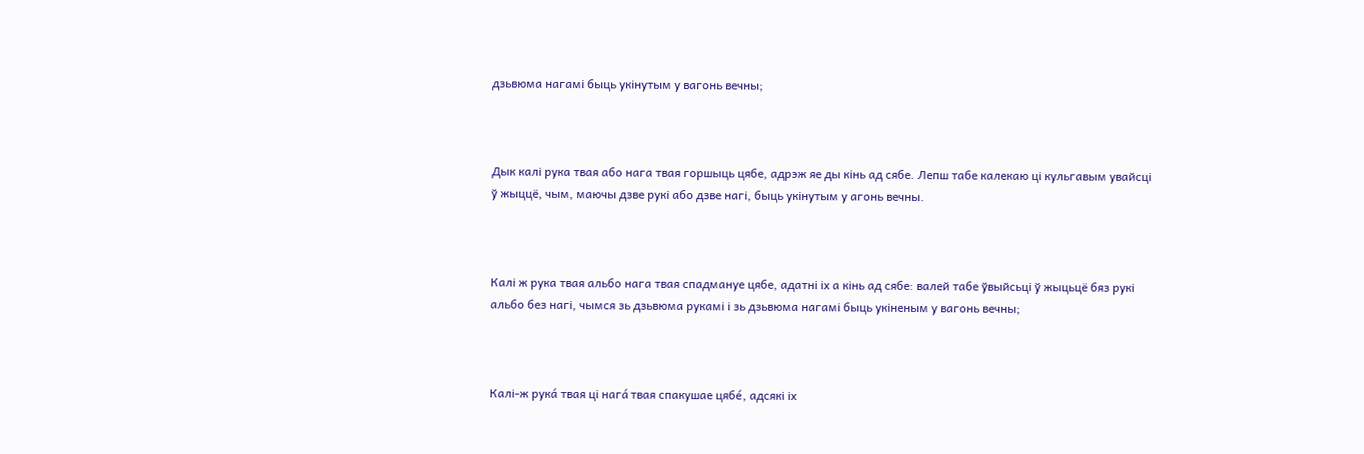дзьвюма нагамі быць укінутым у вагонь вечны;



Дык калі рука твая або нага твая горшыць цябе, адрэж яе ды кінь ад сябе. Лепш табе калекаю ці кульгавым увайсці ў жыццё, чым, маючы дзве рукі або дзве нагі, быць укінутым у агонь вечны.



Калі ж рука твая альбо нага твая спадмануе цябе, адатні іх а кінь ад сябе: валей табе ўвыйсьці ў жыцьцё бяз рукі альбо без нагі, чымся зь дзьвюма рукамі і зь дзьвюма нагамі быць укіненым у вагонь вечны;



Калі-ж рука́ твая ці нага́ твая спакушае цябе́, адсякі іх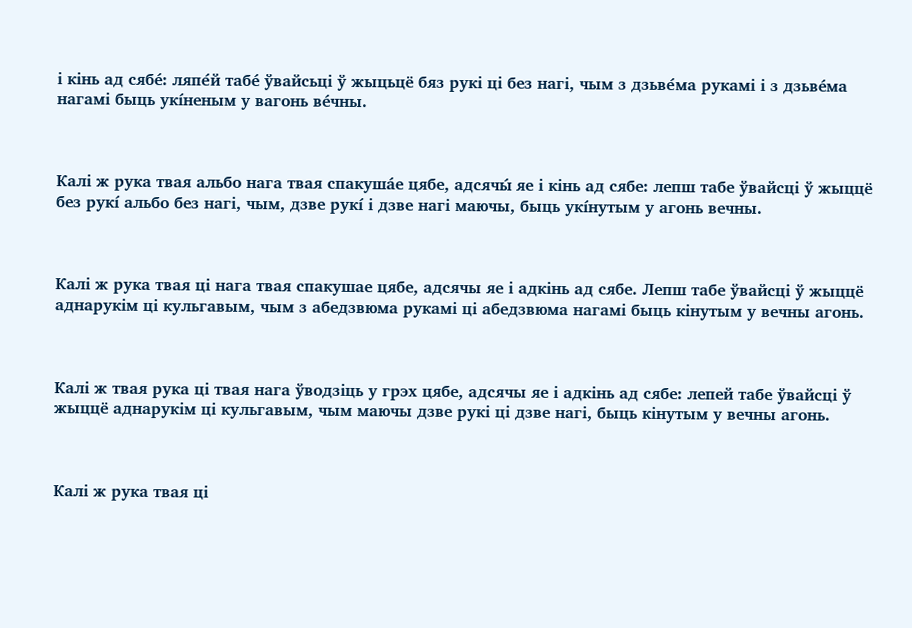і кінь ад сябе́: ляпе́й табе́ ўвайсьці ў жыцьцё бяз рукі ці без нагі, чым з дзьве́ма рукамі і з дзьве́ма нагамі быць укíненым у вагонь ве́чны.



Калі ж рука твая альбо нага твая спакуша́е цябе, адсячы́ яе і кінь ад сябе: лепш табе ўвайсці ў жыццё без рукí альбо без нагі, чым, дзве рукí і дзве нагі маючы, быць укíнутым у агонь вечны.



Калі ж рука твая ці нага твая спакушае цябе, адсячы яе і адкінь ад сябе. Лепш табе ўвайсці ў жыццё аднарукім ці кульгавым, чым з абедзвюма рукамі ці абедзвюма нагамі быць кінутым у вечны агонь.



Калі ж твая рука ці твая нага ўводзіць у грэх цябе, адсячы яе і адкінь ад сябе: лепей табе ўвайсці ў жыццё аднарукім ці кульгавым, чым маючы дзве рукі ці дзве нагі, быць кінутым у вечны агонь.



Калі ж рука твая ці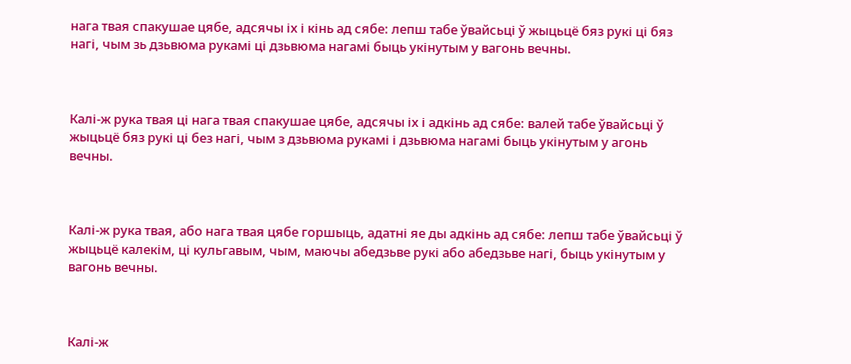нага твая спакушае цябе, адсячы іх і кінь ад сябе: лепш табе ўвайсьці ў жыцьцё бяз рукі ці бяз нагі, чым зь дзьвюма рукамі ці дзьвюма нагамі быць укінутым у вагонь вечны.



Калі-ж рука твая ці нага твая спакушае цябе, адсячы іх і адкінь ад сябе: валей табе ўвайсьці ў жыцьцё бяз рукі ці без нагі, чым з дзьвюма рукамі і дзьвюма нагамі быць укінутым у агонь вечны.



Калі-ж рука твая, або нага твая цябе горшыць, адатні яе ды адкінь ад сябе: лепш табе ўвайсьці ў жыцьцё калекім, ці кульгавым, чым, маючы абедзьве рукі або абедзьве нагі, быць укінутым у вагонь вечны.



Калі-ж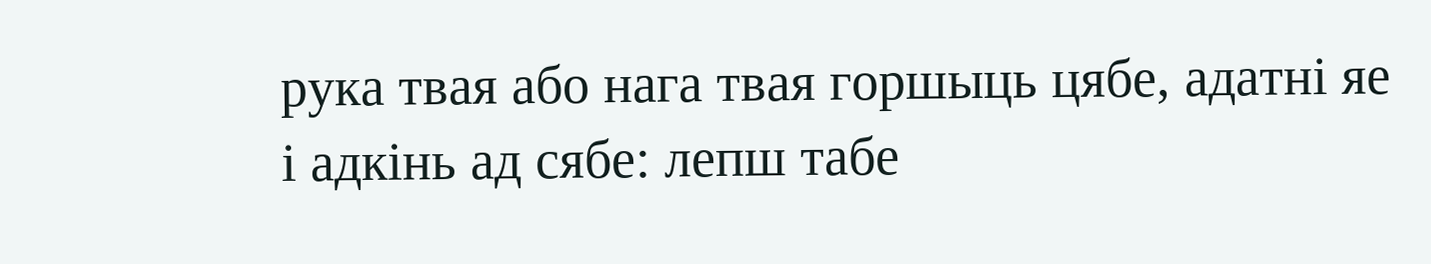рука твая або нага твая горшыць цябе, адатні яе і адкінь ад сябе: лепш табе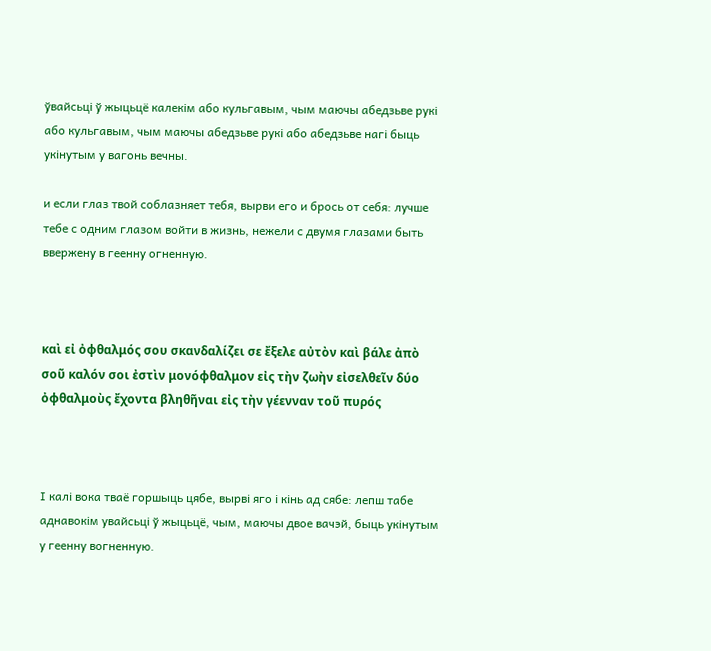ўвайсьці ў жыцьцё калекім або кульгавым, чым маючы абедзьве рукі або кульгавым, чым маючы абедзьве рукі або абедзьве нагі быць укінутым у вагонь вечны.

и если глаз твой соблазняет тебя, вырви его и брось от себя: лучше тебе с одним глазом войти в жизнь, нежели с двумя глазами быть ввержену в геенну огненную.



καὶ εἰ ὀφθαλμός σου σκανδαλίζει σε ἔξελε αὐτὸν καὶ βάλε ἀπὸ σοῦ καλόν σοι ἐστὶν μονόφθαλμον εἰς τὴν ζωὴν εἰσελθεῖν δύο ὀφθαλμοὺς ἔχοντα βληθῆναι εἰς τὴν γέενναν τοῦ πυρός



І калі вока тваё горшыць цябе, вырві яго і кінь ад сябе: лепш табе аднавокім увайсьці ў жыцьцё, чым, маючы двое вачэй, быць укінутым у геенну вогненную.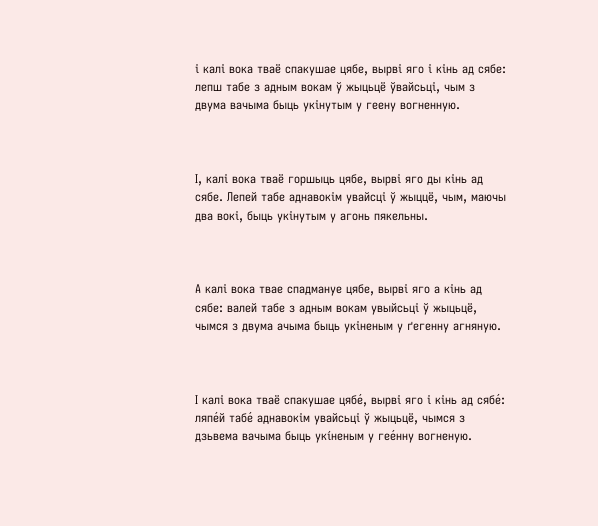і калі вока тваё спакушае цябе, вырві яго і кінь ад сябе: лепш табе з адным вокам ў жыцьцё ўвайсьці, чым з двума вачыма быць укінутым у геену вогненную.



І, калі вока тваё горшыць цябе, вырві яго ды кінь ад сябе. Лепей табе аднавокім увайсці ў жыццё, чым, маючы два вокі, быць укінутым у агонь пякельны.



А калі вока твае спадмануе цябе, вырві яго а кінь ад сябе: валей табе з адным вокам увыйсьці ў жыцьцё, чымся з двума ачыма быць укіненым у ґегенну агняную.



І калі вока тваё спакушае цябе́, вырві яго і кінь ад сябе́: ляпе́й табе́ аднавокім увайсьці ў жыцьцё, чымся з дзьвема вачыма быць укíненым у гее́нну вогненую.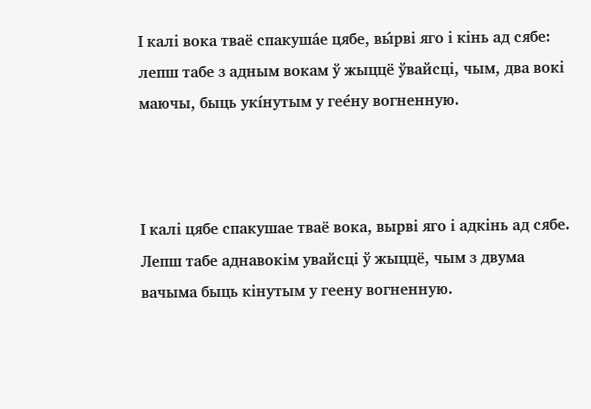І калі вока тваё спакуша́е цябе, вы́рві яго і кінь ад сябе: лепш табе з адным вокам ў жыццё ўвайсці, чым, два вокі маючы, быць укíнутым у гее́ну вогненную.



І калі цябе спакушае тваё вока, вырві яго і адкінь ад сябе. Лепш табе аднавокім увайсці ў жыццё, чым з двума вачыма быць кінутым у геену вогненную.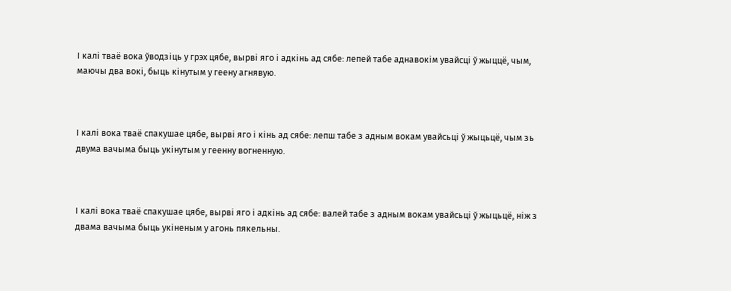І калі тваё вока ўводзіць у грэх цябе, вырві яго і адкінь ад сябе: лепей табе аднавокім увайсці ў жыццё, чым, маючы два вокі, быць кінутым у геену агнявую.



І калі вока тваё спакушае цябе, вырві яго і кінь ад сябе: лепш табе з адным вокам увайсьці ў жыцьцё, чым зь двума вачыма быць укінутым у геенну вогненную.



І калі вока тваё спакушае цябе, вырві яго і адкінь ад сябе: валей табе з адным вокам увайсьці ў жыцьцё, ніж з двама вачыма быць укіненым у агонь пякельны.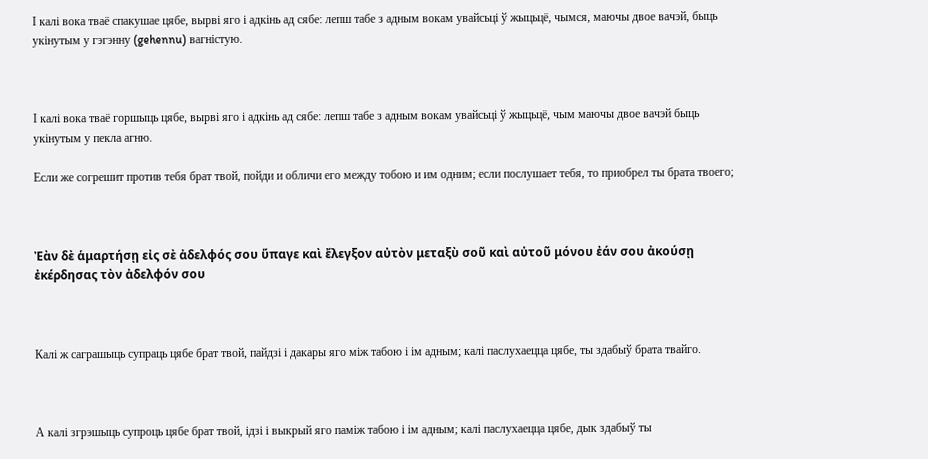І калі вока тваё спакушае цябе, вырві яго і адкінь ад сябе: лепш табе з адным вокам увайсьці ў жыцьцё, чымся, маючы двое вачэй, быць укінутым у гэгэнну (gehennu) вагністую.



І калі вока тваё горшыць цябе, вырві яго і адкінь ад сябе: лепш табе з адным вокам увайсьці ў жыцьцё, чым маючы двое вачэй быць укінутым у пекла агню.

Если же согрешит против тебя брат твой, пойди и обличи его между тобою и им одним; если послушает тебя, то приобрел ты брата твоего;



Ἐὰν δὲ ἁμαρτήσῃ εἰς σὲ ἀδελφός σου ὕπαγε καὶ ἔλεγξον αὐτὸν μεταξὺ σοῦ καὶ αὐτοῦ μόνου ἐάν σου ἀκούσῃ ἐκέρδησας τὸν ἀδελφόν σου



Калі ж саграшыць супраць цябе брат твой, пайдзі і дакары яго між табою і ім адным; калі паслухаецца цябе, ты здабыў брата твайго.



А калі згрэшыць супроць цябе брат твой, ідзі і выкрый яго паміж табою і ім адным; калі паслухаецца цябе, дык здабыў ты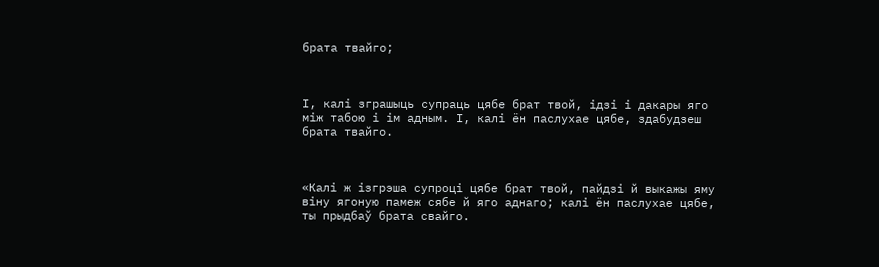брата твайго;



І, калі зграшыць супраць цябе брат твой, ідзі і дакары яго між табою і ім адным. І, калі ён паслухае цябе, здабудзеш брата твайго.



«Калі ж ізгрэша супроці цябе брат твой, пайдзі й выкажы яму віну ягоную памеж сябе й яго аднаго; калі ён паслухае цябе, ты прыдбаў брата свайго.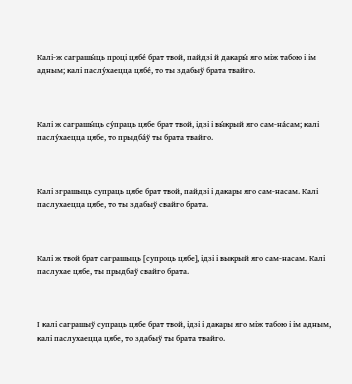Калі-ж саграшы́ць проці цябе́ брат твой, пайдзі й дакары́ яго між табою і ім адным; калі паслу́хаецца цябе́, то ты здабыў брата твайго.



Калі ж саграшы́ць су́праць цябе брат твой, ідзі і вы́крый яго сам-на́сам; калі паслу́хаецца цябе, то прыдба́ў ты брата твайго.



Калі зграшыць супраць цябе брат твой, пайдзі і дакары яго сам-насам. Калі паслухаецца цябе, то ты здабыў свайго брата.



Калі ж твой брат саграшыць [супроць цябе], ідзі і выкрый яго сам-насам. Калі паслухае цябе, ты прыдбаў свайго брата.



І калі саграшыў супраць цябе брат твой, ідзі і дакары яго між табою і ім адным, калі паслухаецца цябе, то здабыў ты брата твайго.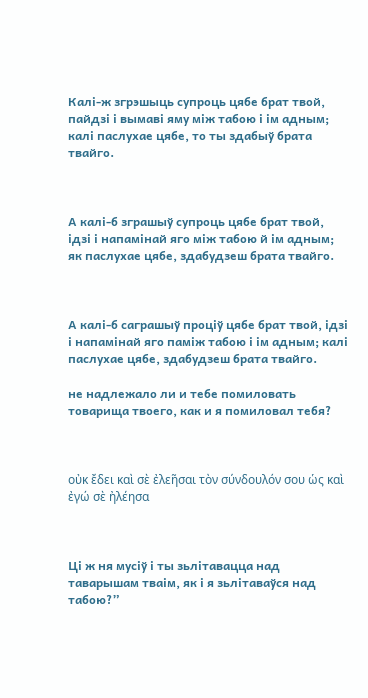Калі-ж згрэшыць супроць цябе брат твой, пайдзі і вымаві яму між табою і ім адным; калі паслухае цябе, то ты здабыў брата твайго.



А калі-б зграшыў супроць цябе брат твой, ідзі і напамінай яго між табою й ім адным; як паслухае цябе, здабудзеш брата твайго.



А калі-б саграшыў проціў цябе брат твой, ідзі і напамінай яго паміж табою і ім адным; калі паслухае цябе, здабудзеш брата твайго.

не надлежало ли и тебе помиловать товарища твоего, как и я помиловал тебя?



οὐκ ἔδει καὶ σὲ ἐλεῆσαι τὸν σύνδουλόν σου ὡς καὶ ἐγώ σὲ ἠλέησα



Ці ж ня мусіў і ты зьлітавацца над таварышам тваім, як і я зьлітаваўся над табою?”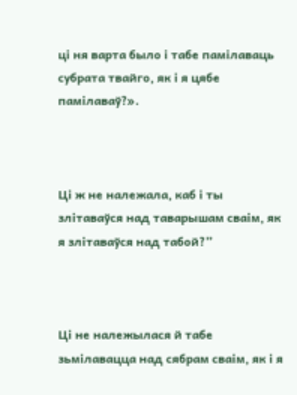ці ня варта было і табе памілаваць субрата твайго, як і я цябе памілаваў?».



Ці ж не належала, каб і ты злітаваўся над таварышам сваім, як я злітаваўся над табой?”



Ці не належылася й табе зьмілавацца над сябрам сваім, як і я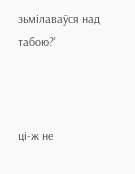зьмілаваўся над табою?’



ці-ж не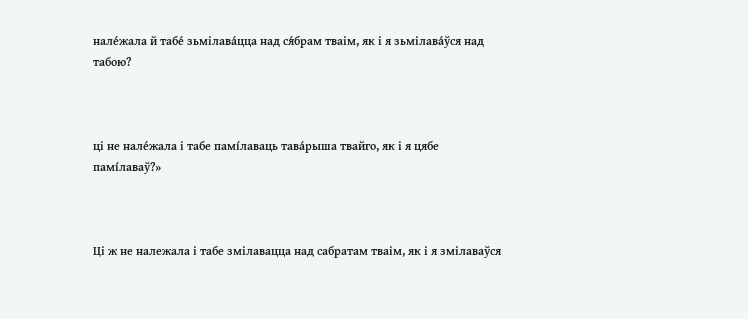нале́жала й табе́ зьмілава́цца над ся́брам тваім, як і я зьмілава́ўся над табою?



ці не нале́жала і табе памíлаваць тава́рыша твайго, як і я цябе памíлаваў?»



Ці ж не належала і табе змілавацца над сабратам тваім, як і я змілаваўся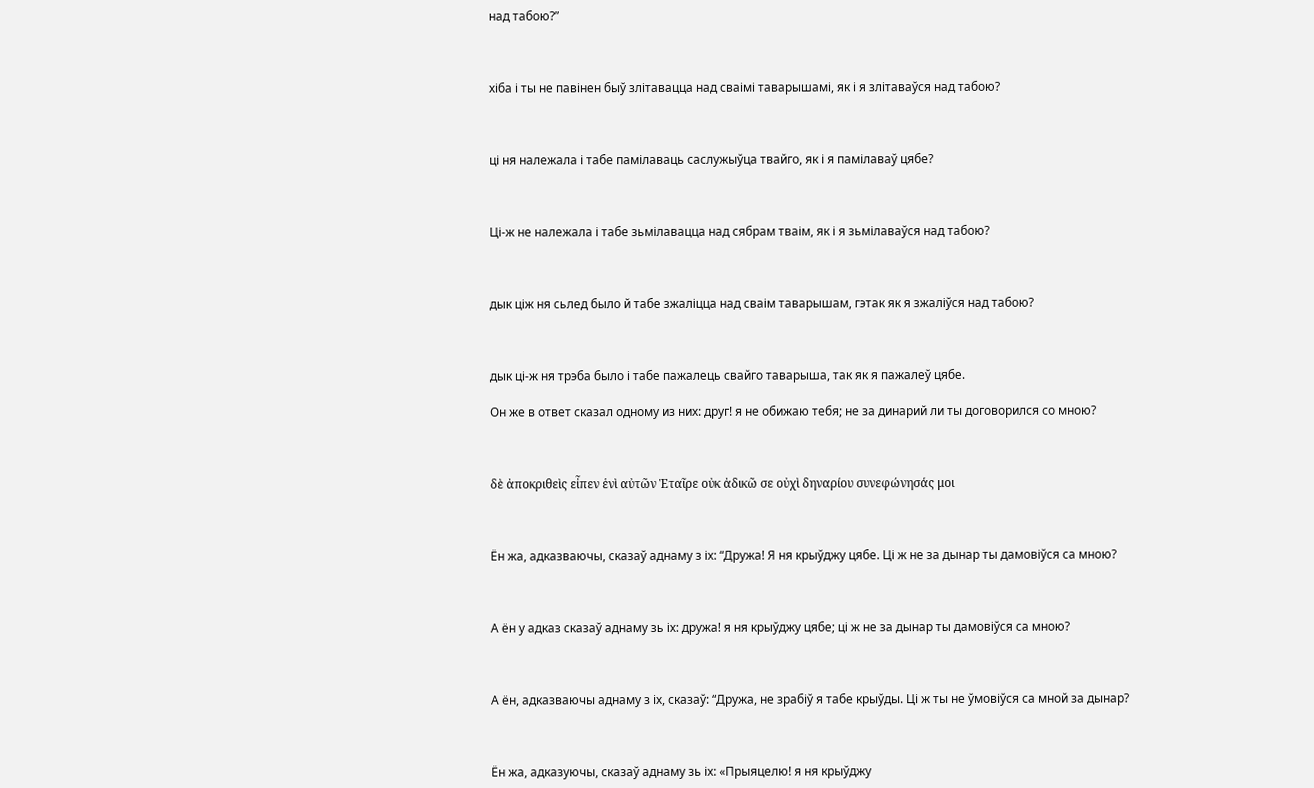над табою?”



хіба і ты не павінен быў злітавацца над сваімі таварышамі, як і я злітаваўся над табою?



ці ня належала і табе памілаваць саслужыўца твайго, як і я памілаваў цябе?



Ці-ж не належала і табе зьмілавацца над сябрам тваім, як і я зьмілаваўся над табою?



дык ціж ня сьлед было й табе зжаліцца над сваім таварышам, гэтак як я зжаліўся над табою?



дык ці-ж ня трэба было і табе пажалець свайго таварыша, так як я пажалеў цябе.

Он же в ответ сказал одному из них: друг! я не обижаю тебя; не за динарий ли ты договорился со мною?



δὲ ἀποκριθεὶς εἶπεν ἑνὶ αὐτῶν Ἑταῖρε οὐκ ἀδικῶ σε οὐχὶ δηναρίου συνεφώνησάς μοι



Ён жа, адказваючы, сказаў аднаму з іх: “Дружа! Я ня крыўджу цябе. Ці ж не за дынар ты дамовіўся са мною?



А ён у адказ сказаў аднаму зь іх: дружа! я ня крыўджу цябе; ці ж не за дынар ты дамовіўся са мною?



А ён, адказваючы аднаму з іх, сказаў: “Дружа, не зрабіў я табе крыўды. Ці ж ты не ўмовіўся са мной за дынар?



Ён жа, адказуючы, сказаў аднаму зь іх: «Прыяцелю! я ня крыўджу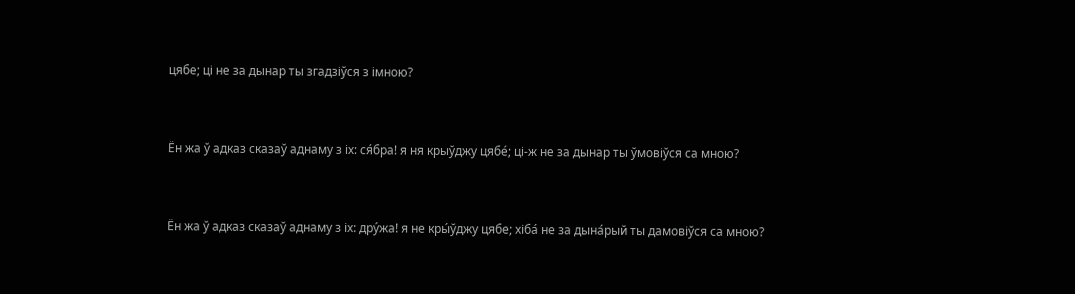цябе; ці не за дынар ты згадзіўся з імною?



Ён жа ў адказ сказаў аднаму з іх: ся́бра! я ня крыўджу цябе́; ці-ж не за дынар ты ўмовіўся са мною?



Ён жа ў адказ сказаў аднаму з іх: дру́жа! я не кры́ўджу цябе; хіба́ не за дына́рый ты дамовіўся са мною?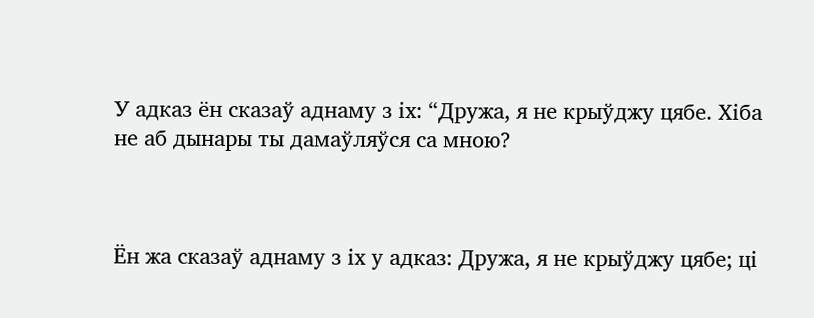У адказ ён сказаў аднаму з іх: “Дружа, я не крыўджу цябе. Хіба не аб дынары ты дамаўляўся са мною?



Ён жа сказаў аднаму з іх у адказ: Дружа, я не крыўджу цябе; ці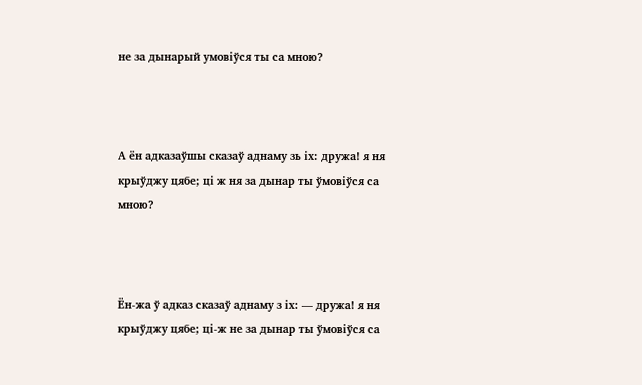не за дынарый умовіўся ты са мною?



А ён адказаўшы сказаў аднаму зь іх: дружа! я ня крыўджу цябе; ці ж ня за дынар ты ўмовіўся са мною?



Ён-жа ў адказ сказаў аднаму з іх: — дружа! я ня крыўджу цябе; ці-ж не за дынар ты ўмовіўся са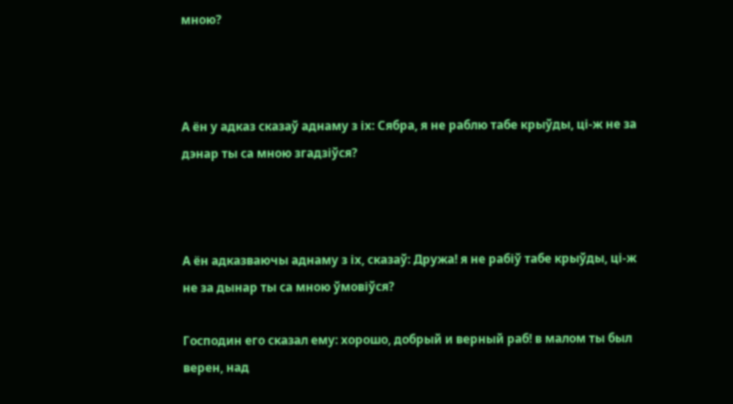мною?



А ён у адказ сказаў аднаму з іх: Сябра, я не раблю табе крыўды, ці-ж не за дэнар ты са мною згадзіўся?



А ён адказваючы аднаму з іх, сказаў: Дружа! я не рабіў табе крыўды, ці-ж не за дынар ты са мною ўмовіўся?

Господин его сказал ему: хорошо, добрый и верный раб! в малом ты был верен, над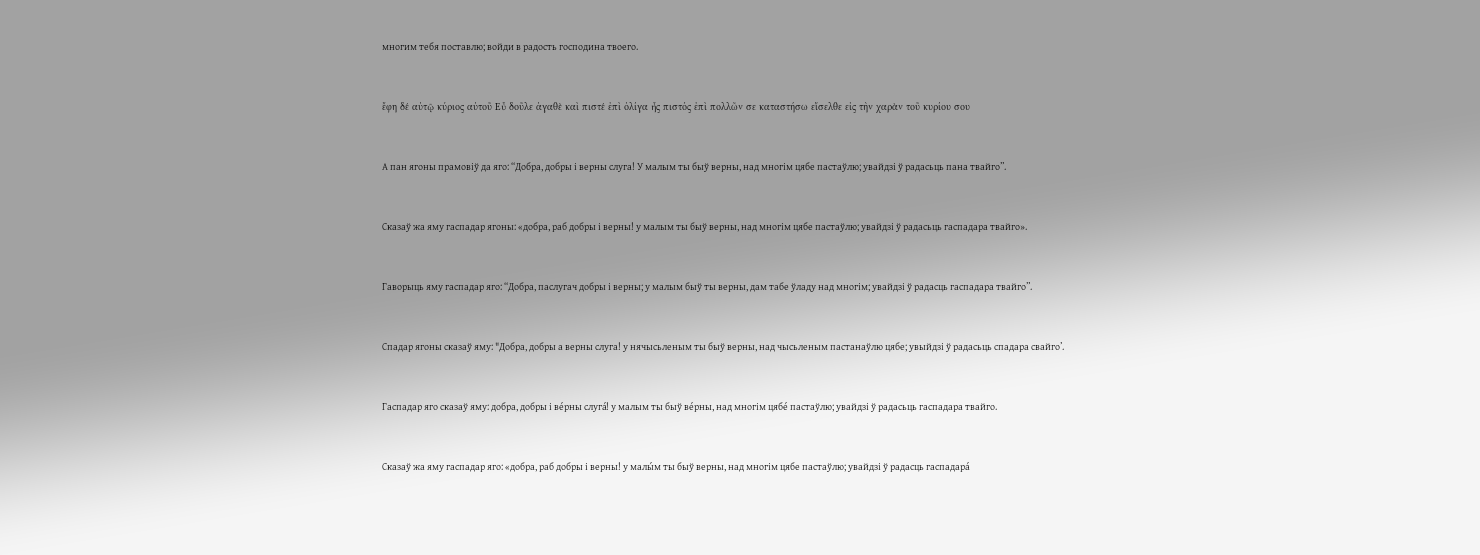многим тебя поставлю; войди в радость господина твоего.



ἔφη δέ αὐτῷ κύριος αὐτοῦ Εὖ δοῦλε ἀγαθὲ καὶ πιστέ ἐπὶ ὀλίγα ἦς πιστός ἐπὶ πολλῶν σε καταστήσω εἴσελθε εἰς τὴν χαρὰν τοῦ κυρίου σου



А пан ягоны прамовіў да яго: “Добра, добры і верны слуга! У малым ты быў верны, над многім цябе пастаўлю; увайдзі ў радасьць пана твайго”.



Сказаў жа яму гаспадар ягоны: «добра, раб добры і верны! у малым ты быў верны, над многім цябе пастаўлю; увайдзі ў радасьць гаспадара твайго».



Гаворыць яму гаспадар яго: “Добра, паслугач добры і верны; у малым быў ты верны, дам табе ўладу над многім; увайдзі ў радасць гаспадара твайго”.



Спадар ягоны сказаў яму: "Добра, добры а верны слуга! у нячысьленым ты быў верны, над чысьленым пастанаўлю цябе; увыйдзі ў радасьць спадара свайго’.



Гаспадар яго сказаў яму: добра, добры і ве́рны слуга́! у малым ты быў ве́рны, над многім цябе́ пастаўлю; увайдзі ў радасьць гаспадара твайго.



Сказаў жа яму гаспадар яго: «добра, раб добры і верны! у малы́м ты быў верны, над многім цябе пастаўлю; увайдзі ў радасць гаспадара́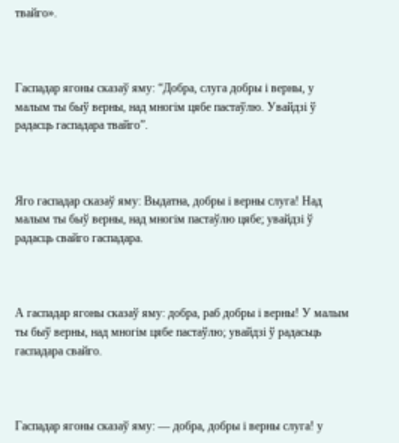твайго».



Гаспадар ягоны сказаў яму: “Добра, слуга добры і верны, у малым ты быў верны, над многім цябе пастаўлю. Увайдзі ў радасць гаспадара твайго”.



Яго гаспадар сказаў яму: Выдатна, добры і верны слуга! Над малым ты быў верны, над многім пастаўлю цябе; увайдзі ў радасць свайго гаспадара.



А гаспадар ягоны сказаў яму: добра, раб добры і верны! У малым ты быў верны, над многім цябе пастаўлю; увайдзі ў радасьць гаспадара свайго.



Гаспадар ягоны сказаў яму: — добра, добры і верны слуга! у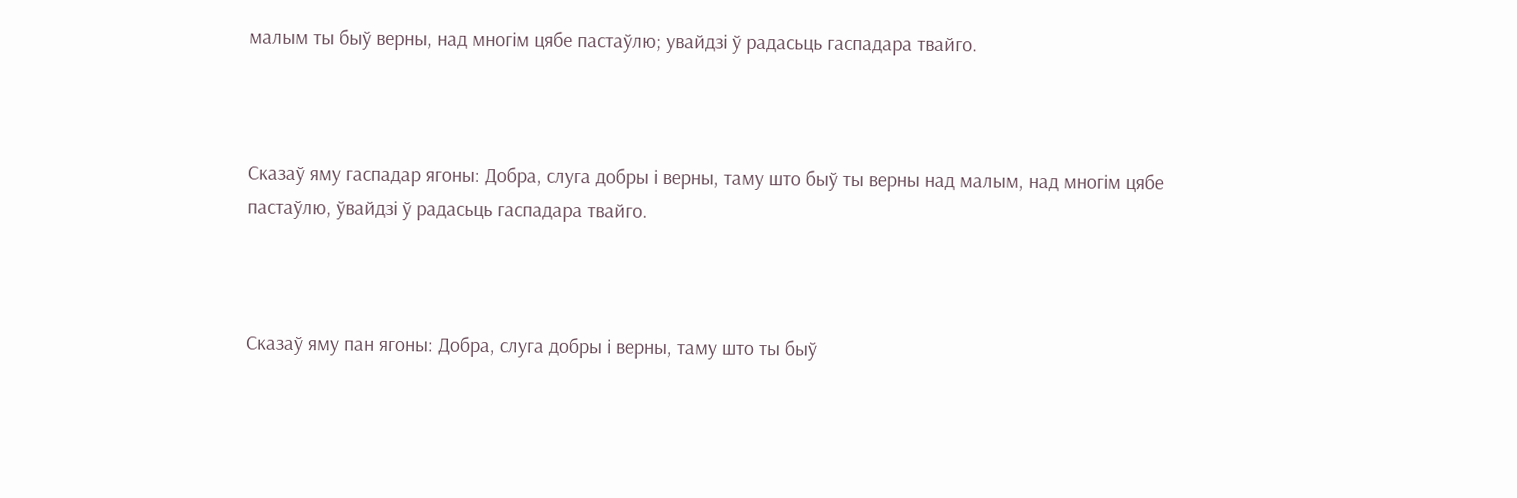малым ты быў верны, над многім цябе пастаўлю; увайдзі ў радасьць гаспадара твайго.



Сказаў яму гаспадар ягоны: Добра, слуга добры і верны, таму што быў ты верны над малым, над многім цябе пастаўлю, ўвайдзі ў радасьць гаспадара твайго.



Сказаў яму пан ягоны: Добра, слуга добры і верны, таму што ты быў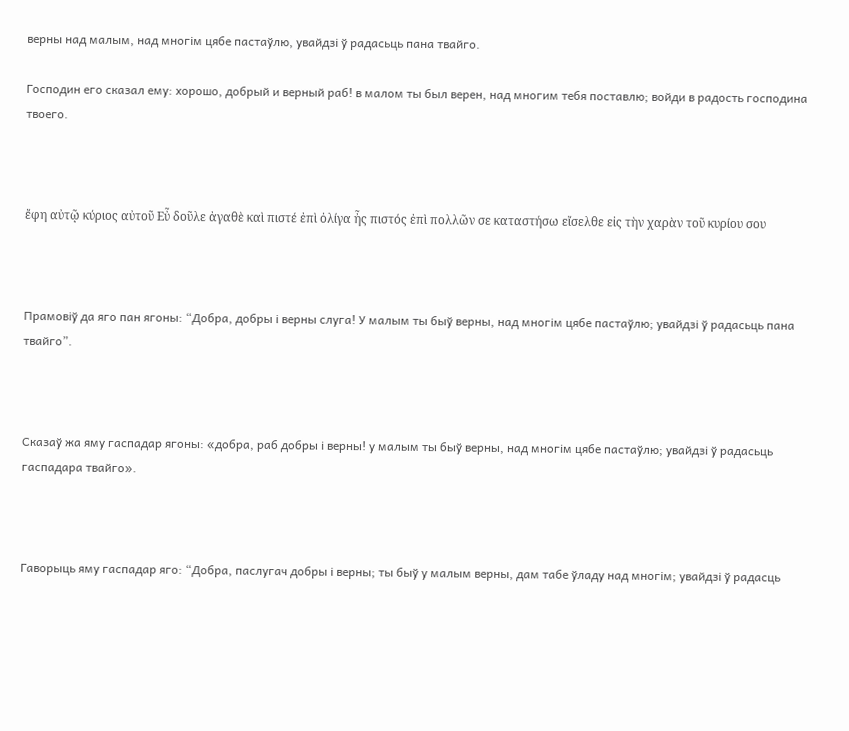верны над малым, над многім цябе пастаўлю, увайдзі ў радасьць пана твайго.

Господин его сказал ему: хорошо, добрый и верный раб! в малом ты был верен, над многим тебя поставлю; войди в радость господина твоего.



ἔφη αὐτῷ κύριος αὐτοῦ Εὖ δοῦλε ἀγαθὲ καὶ πιστέ ἐπὶ ὀλίγα ἦς πιστός ἐπὶ πολλῶν σε καταστήσω εἴσελθε εἰς τὴν χαρὰν τοῦ κυρίου σου



Прамовіў да яго пан ягоны: “Добра, добры і верны слуга! У малым ты быў верны, над многім цябе пастаўлю; увайдзі ў радасьць пана твайго”.



Сказаў жа яму гаспадар ягоны: «добра, раб добры і верны! у малым ты быў верны, над многім цябе пастаўлю; увайдзі ў радасьць гаспадара твайго».



Гаворыць яму гаспадар яго: “Добра, паслугач добры і верны; ты быў у малым верны, дам табе ўладу над многім; увайдзі ў радасць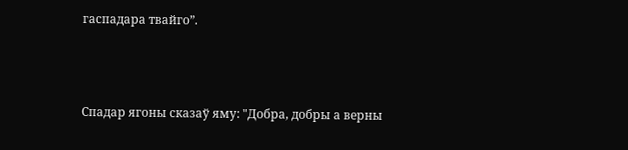гаспадара твайго”.



Спадар ягоны сказаў яму: "Добра, добры а верны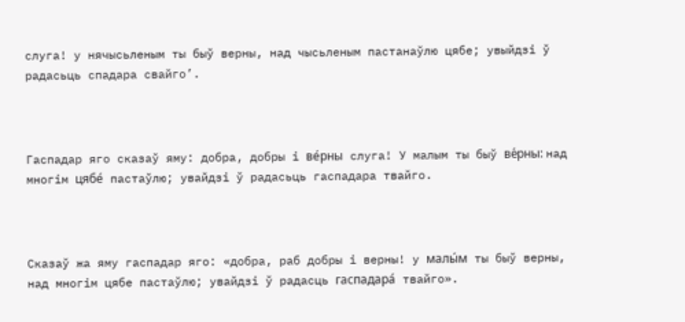слуга! у нячысьленым ты быў верны, над чысьленым пастанаўлю цябе; увыйдзі ў радасьць спадара свайго’.



Гаспадар яго сказаў яму: добра, добры і ве́рны слуга! У малым ты быў ве́рны: над многім цябе́ пастаўлю; увайдзі ў радасьць гаспадара твайго.



Сказаў жа яму гаспадар яго: «добра, раб добры і верны! у малы́м ты быў верны, над многім цябе пастаўлю; увайдзі ў радасць гаспадара́ твайго».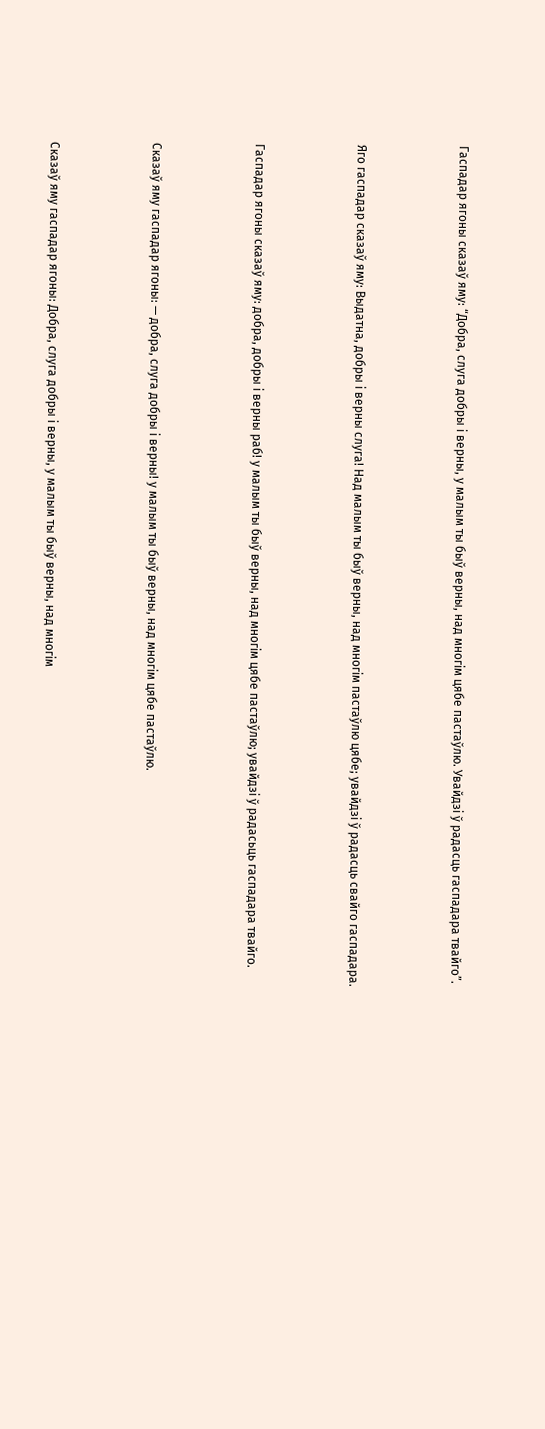Гаспадар ягоны сказаў яму: “Добра, слуга добры і верны, у малым ты быў верны, над многім цябе пастаўлю. Увайдзі ў радасць гаспадара твайго”.



Яго гаспадар сказаў яму: Выдатна, добры і верны слуга! Над малым ты быў верны, над многім пастаўлю цябе; увайдзі ў радасць свайго гаспадара.



Гаспадар ягоны сказаў яму: добра, добры і верны раб! у малым ты быў верны, над многім цябе пастаўлю; увайдзі ў радасьць гаспадара твайго.



Сказаў яму гаспадар ягоны: — добра, слуга добры і верны! у малым ты быў верны, над многім цябе пастаўлю.



Сказаў яму гаспадар ягоны: Добра, слуга добры і верны, у малым ты быў верны, над многім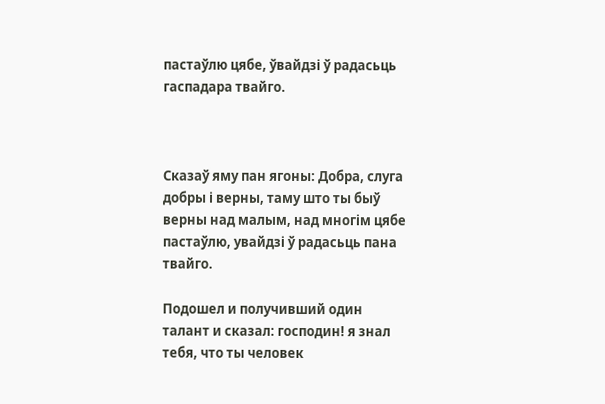пастаўлю цябе, ўвайдзі ў радасьць гаспадара твайго.



Сказаў яму пан ягоны: Добра, слуга добры і верны, таму што ты быў верны над малым, над многім цябе пастаўлю, увайдзі ў радасьць пана твайго.

Подошел и получивший один талант и сказал: господин! я знал тебя, что ты человек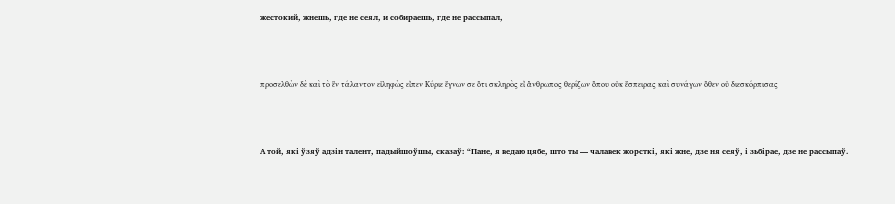жестокий, жнешь, где не сеял, и собираешь, где не рассыпал,



προσελθὼν δὲ καὶ τὸ ἓν τάλαντον εἰληφὼς εἶπεν Κύριε ἔγνων σε ὅτι σκληρὸς εἶ ἄνθρωπος θερίζων ὅπου οὐκ ἔσπειρας καὶ συνάγων ὅθεν οὐ διεσκόρπισας



А той, які ўзяў адзін талент, падыйшоўшы, сказаў: “Пане, я ведаю цябе, што ты — чалавек жорсткі, які жне, дзе ня сеяў, і зьбірае, дзе не рассыпаў.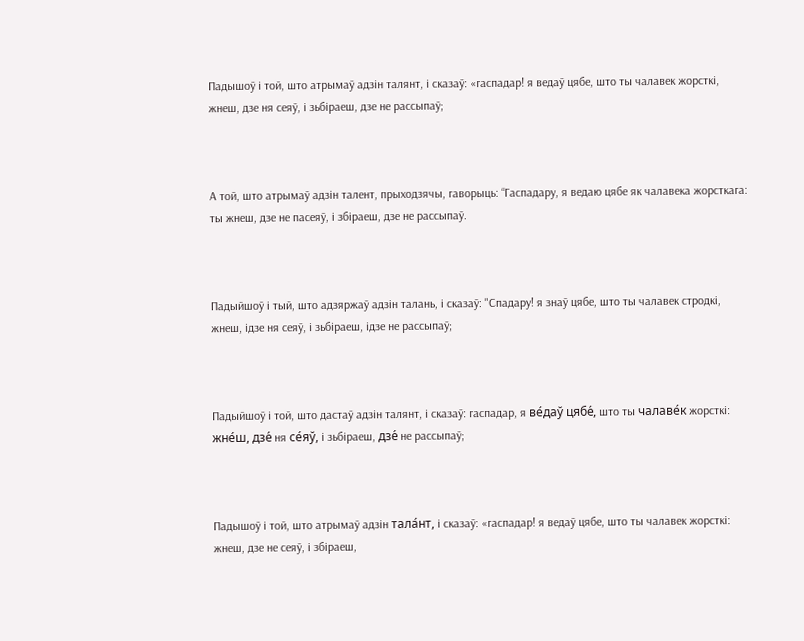Падышоў і той, што атрымаў адзін талянт, і сказаў: «гаспадар! я ведаў цябе, што ты чалавек жорсткі, жнеш, дзе ня сеяў, і зьбіраеш, дзе не рассыпаў;



А той, што атрымаў адзін талент, прыходзячы, гаворыць: “Гаспадару, я ведаю цябе як чалавека жорсткага: ты жнеш, дзе не пасеяў, і збіраеш, дзе не рассыпаў.



Падыйшоў і тый, што адзяржаў адзін талань, і сказаў: "Спадару! я знаў цябе, што ты чалавек стродкі, жнеш, ідзе ня сеяў, і зьбіраеш, ідзе не рассыпаў;



Падыйшоў і той, што дастаў адзін талянт, і сказаў: гаспадар, я ве́даў цябе́, што ты чалаве́к жорсткі: жне́ш, дзе́ ня се́яў, і зьбіраеш, дзе́ не рассыпаў;



Падышоў і той, што атрымаў адзін тала́нт, і сказаў: «гаспадар! я ведаў цябе, што ты чалавек жорсткі: жнеш, дзе не сеяў, і збіраеш,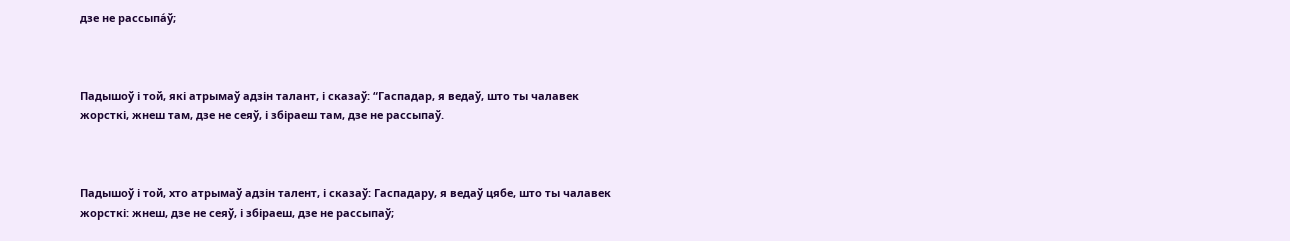дзе не рассыпа́ў;



Падышоў і той, які атрымаў адзін талант, і сказаў: “Гаспадар, я ведаў, што ты чалавек жорсткі, жнеш там, дзе не сеяў, і збіраеш там, дзе не рассыпаў.



Падышоў і той, хто атрымаў адзін талент, і сказаў: Гаспадару, я ведаў цябе, што ты чалавек жорсткі: жнеш, дзе не сеяў, і збіраеш, дзе не рассыпаў;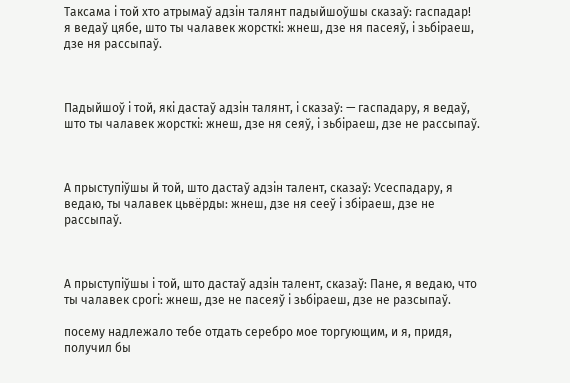Таксама і той хто атрымаў адзін талянт падыйшоўшы сказаў: гаспадар! я ведаў цябе, што ты чалавек жорсткі: жнеш, дзе ня пасеяў, і зьбіраеш, дзе ня рассыпаў.



Падыйшоў і той, які дастаў адзін талянт, і сказаў: — гаспадару, я ведаў, што ты чалавек жорсткі: жнеш, дзе ня сеяў, і зьбіраеш, дзе не рассыпаў.



А прыступіўшы й той, што дастаў адзін талент, сказаў: Усеспадару, я ведаю, ты чалавек цьвёрды: жнеш, дзе ня сееў і збіраеш, дзе не рассыпаў.



А прыступіўшы і той, што дастаў адзін талент, сказаў: Пане, я ведаю, что ты чалавек срогі: жнеш, дзе не пасеяў і зьбіраеш, дзе не разсыпаў.

посему надлежало тебе отдать серебро мое торгующим, и я, придя, получил бы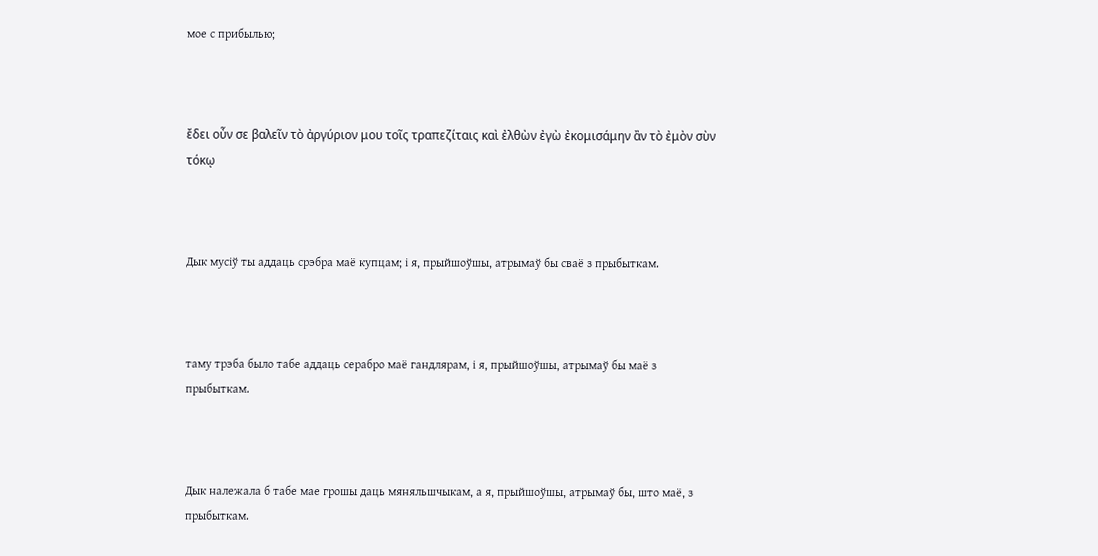мое с прибылью;



ἔδει οὖν σε βαλεῖν τὸ ἀργύριον μου τοῖς τραπεζίταις καὶ ἐλθὼν ἐγὼ ἐκομισάμην ἂν τὸ ἐμὸν σὺν τόκῳ



Дык мусіў ты аддаць срэбра маё купцам; і я, прыйшоўшы, атрымаў бы сваё з прыбыткам.



таму трэба было табе аддаць серабро маё гандлярам, і я, прыйшоўшы, атрымаў бы маё з прыбыткам.



Дык належала б табе мае грошы даць мяняльшчыкам, а я, прыйшоўшы, атрымаў бы, што маё, з прыбыткам.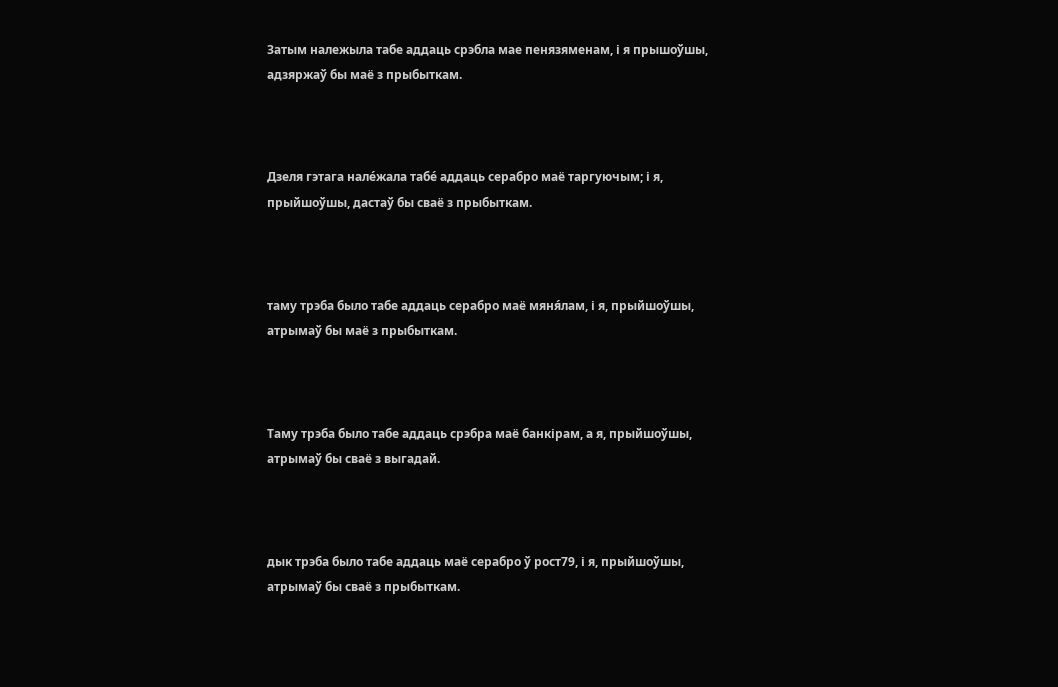Затым належыла табе аддаць срэбла мае пенязяменам, і я прышоўшы, адзяржаў бы маё з прыбыткам.



Дзеля гэтага нале́жала табе́ аддаць серабро маё таргуючым; і я, прыйшоўшы, дастаў бы сваё з прыбыткам.



таму трэба было табе аддаць серабро маё мяня́лам, і я, прыйшоўшы, атрымаў бы маё з прыбыткам.



Таму трэба было табе аддаць срэбра маё банкірам, а я, прыйшоўшы, атрымаў бы сваё з выгадай.



дык трэба было табе аддаць маё серабро ў рост79, і я, прыйшоўшы, атрымаў бы сваё з прыбыткам.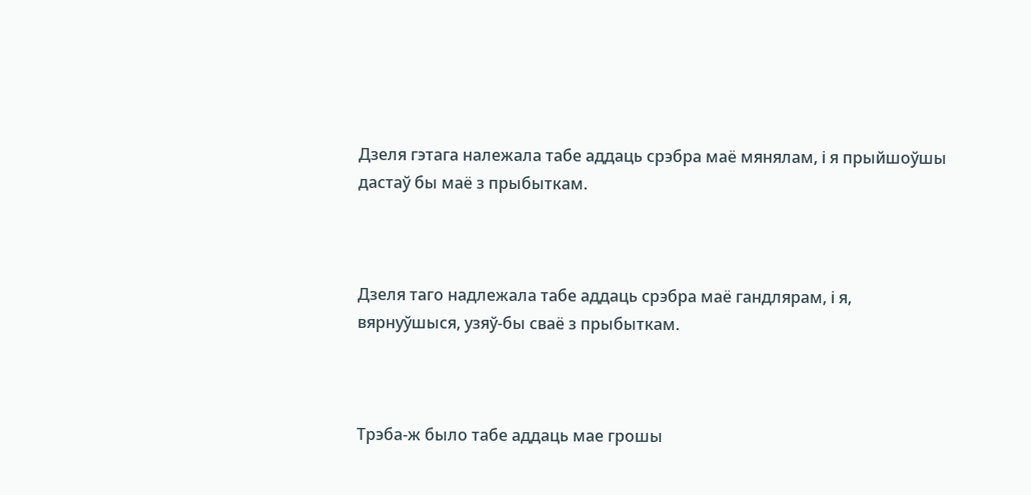Дзеля гэтага належала табе аддаць срэбра маё мянялам, і я прыйшоўшы дастаў бы маё з прыбыткам.



Дзеля таго надлежала табе аддаць срэбра маё гандлярам, і я, вярнуўшыся, узяў-бы сваё з прыбыткам.



Трэба-ж было табе аддаць мае грошы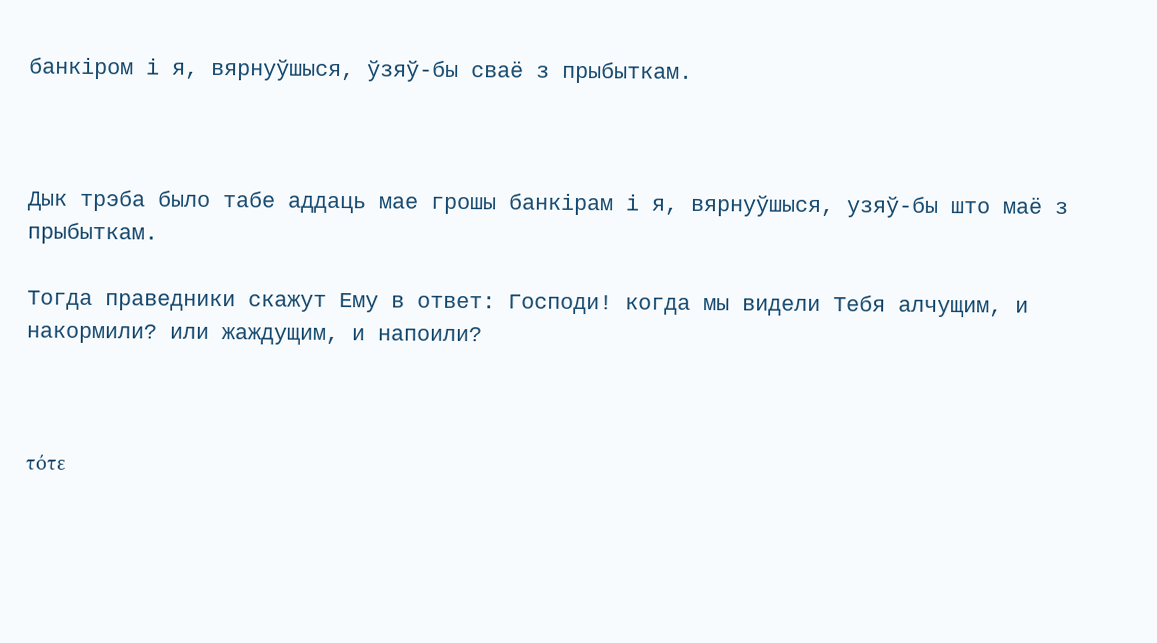банкіром і я, вярнуўшыся, ўзяў-бы сваё з прыбыткам.



Дык трэба было табе аддаць мае грошы банкірам і я, вярнуўшыся, узяў-бы што маё з прыбыткам.

Тогда праведники скажут Ему в ответ: Господи! когда мы видели Тебя алчущим, и накормили? или жаждущим, и напоили?



τότε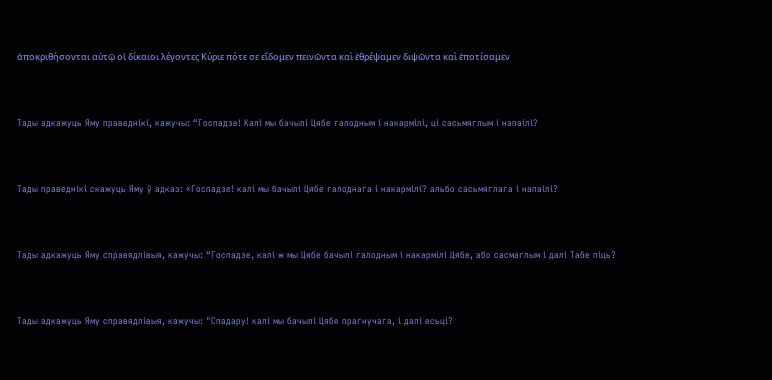ἀποκριθήσονται αὐτῷ οἱ δίκαιοι λέγοντες Κύριε πότε σε εἴδομεν πεινῶντα καὶ ἐθρέψαμεν διψῶντα καὶ ἐποτίσαμεν



Тады адкажуць Яму праведнікі, кажучы: “Госпадзе! Калі мы бачылі Цябе галодным і накармілі, ці сасьмяглым і напаілі?



Тады праведнікі скажуць Яму ў адказ: «Госпадзе! калі мы бачылі Цябе галоднага і накармілі? альбо сасьмяглага і напаілі?



Тады адкажуць Яму справядлівыя, кажучы: “Госпадзе, калі ж мы Цябе бачылі галодным і накармілі Цябе, або сасмаглым і далі Табе піць?



Тады адкажуць Яму справядлівыя, кажучы: "Спадару! калі мы бачылі Цябе прагнучага, і далі есьці?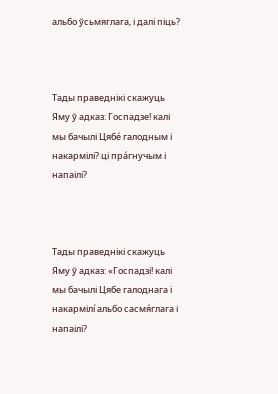альбо ўсьмяглага, і далі піць?



Тады праведнікі скажуць Яму ў адказ: Госпадзе! калі мы бачылі Цябе́ галодным і накармілі? ці пра́гнучым і напаілі?



Тады праведнікі скажуць Яму ў адказ: «Госпадзі! калі мы бачылі Цябе галоднага і накармілí альбо сасмя́глага і напаілі?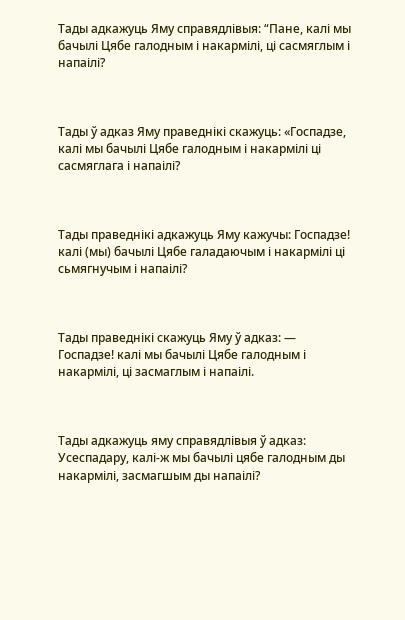Тады адкажуць Яму справядлівыя: “Пане, калі мы бачылі Цябе галодным і накармілі, ці сасмяглым і напаілі?



Тады ў адказ Яму праведнікі скажуць: «Госпадзе, калі мы бачылі Цябе галодным і накармілі ці сасмяглага і напаілі?



Тады праведнікі адкажуць Яму кажучы: Госпадзе! калі (мы) бачылі Цябе галадаючым і накармілі ці сьмягнучым і напаілі?



Тады праведнікі скажуць Яму ў адказ: — Госпадзе! калі мы бачылі Цябе галодным і накармілі, ці засмаглым і напаілі.



Тады адкажуць яму справядлівыя ў адказ: Усеспадару, калі-ж мы бачылі цябе галодным ды накармілі, засмагшым ды напаілі?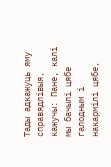Тады адкажуць яму справядлівыя, кажучы: Пане, калі мы бачылі цябе галодным і накармілі цябе,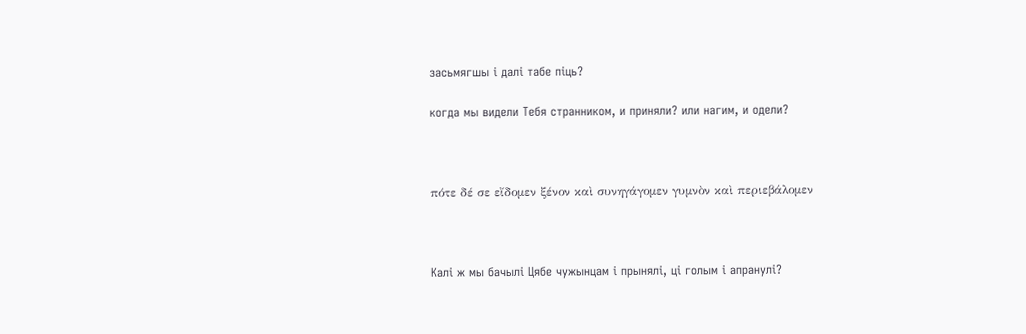засьмягшы і далі табе піць?

когда мы видели Тебя странником, и приняли? или нагим, и одели?



πότε δέ σε εἴδομεν ξένον καὶ συνηγάγομεν γυμνὸν καὶ περιεβάλομεν



Калі ж мы бачылі Цябе чужынцам і прынялі, ці голым і апранулі?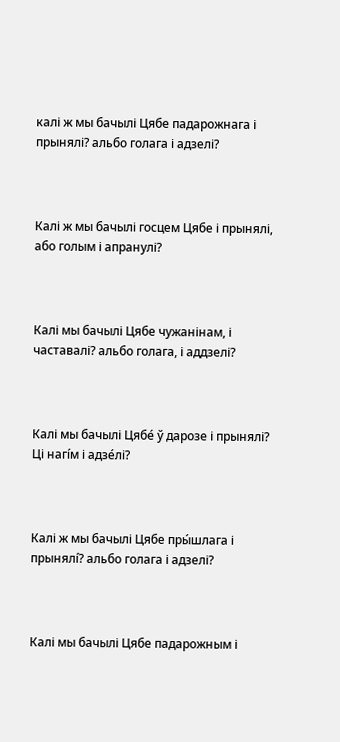калі ж мы бачылі Цябе падарожнага і прынялі? альбо голага і адзелі?



Калі ж мы бачылі госцем Цябе і прынялі, або голым і апранулі?



Калі мы бачылі Цябе чужанінам, і частавалі? альбо голага, і аддзелі?



Калі мы бачылі Цябе́ ў дарозе і прынялі? Ці нагíм і адзе́лі?



Калі ж мы бачылі Цябе пры́шлага і прынялí? альбо голага і адзелі?



Калі мы бачылі Цябе падарожным і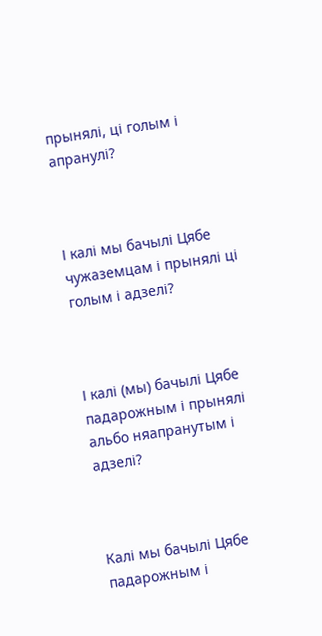прынялі, ці голым і апранулі?



І калі мы бачылі Цябе чужаземцам і прынялі ці голым і адзелі?



І калі (мы) бачылі Цябе падарожным і прынялі альбо няапранутым і адзелі?



Калі мы бачылі Цябе падарожным і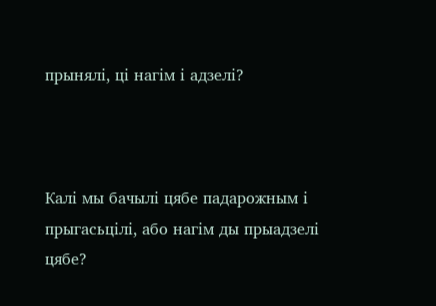прынялі, ці нагім і адзелі?



Калі мы бачылі цябе падарожным і прыгасьцілі, або нагім ды прыадзелі цябе?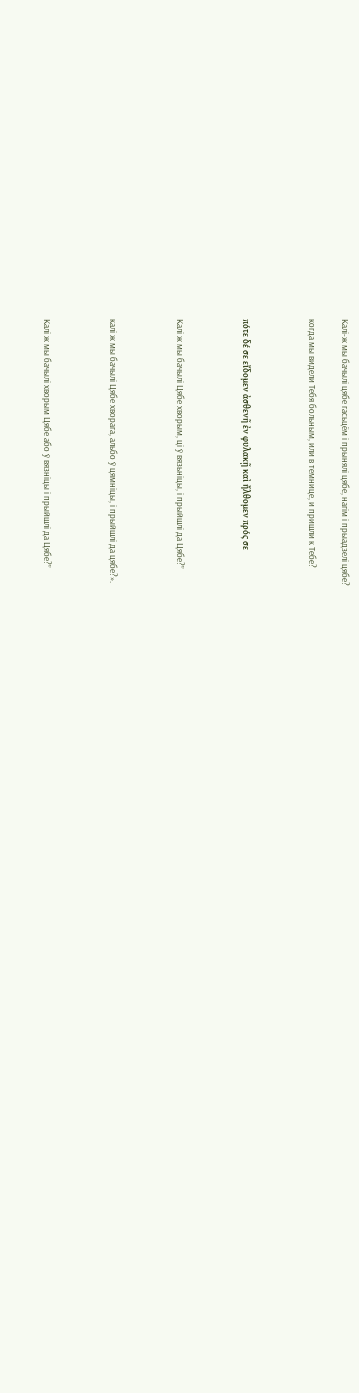Калі-ж мы бачылі цябе гасьцём і прынялі цябе, нагім і прыадзелі цябе?

когда мы видели Тебя больным, или в темнице, и пришли к Тебе?



πότε δέ σε εἴδομεν ἀσθενῆ ἐν φυλακῇ καὶ ἤλθομεν πρός σε



Калі ж мы бачылі Цябе хворым, ці ў вязьніцы, і прыйшлі да Цябе?”



калі ж мы бачылі Цябе хворага, альбо ў цямніцы, і прыйшлі да цябе?».



Калі ж мы бачылі хворым Цябе або ў вязніцы і прыйшлі да Цябе?”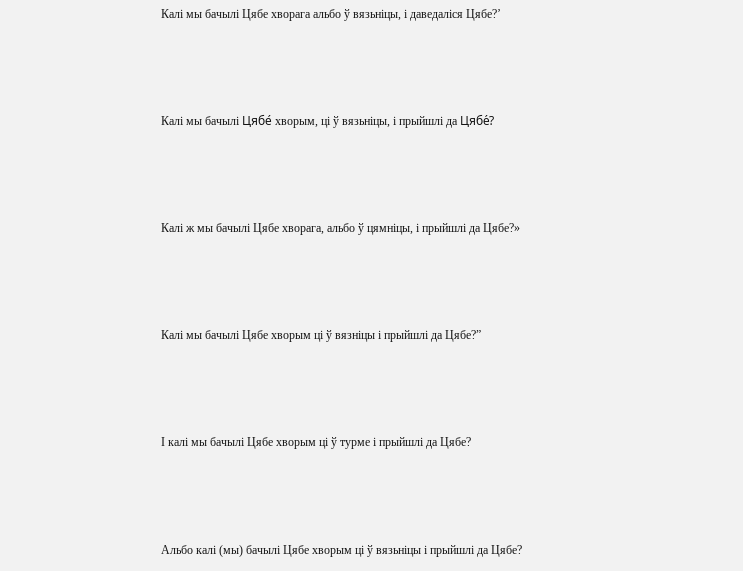Калі мы бачылі Цябе хворага альбо ў вязьніцы, і даведаліся Цябе?’



Калі мы бачылі Цябе́ хворым, ці ў вязьніцы, і прыйшлі да Цябе́?



Калі ж мы бачылі Цябе хворага, альбо ў цямніцы, і прыйшлі да Цябе?»



Калі мы бачылі Цябе хворым ці ў вязніцы і прыйшлі да Цябе?”



І калі мы бачылі Цябе хворым ці ў турме і прыйшлі да Цябе?



Альбо калі (мы) бачылі Цябе хворым ці ў вязьніцы і прыйшлі да Цябе?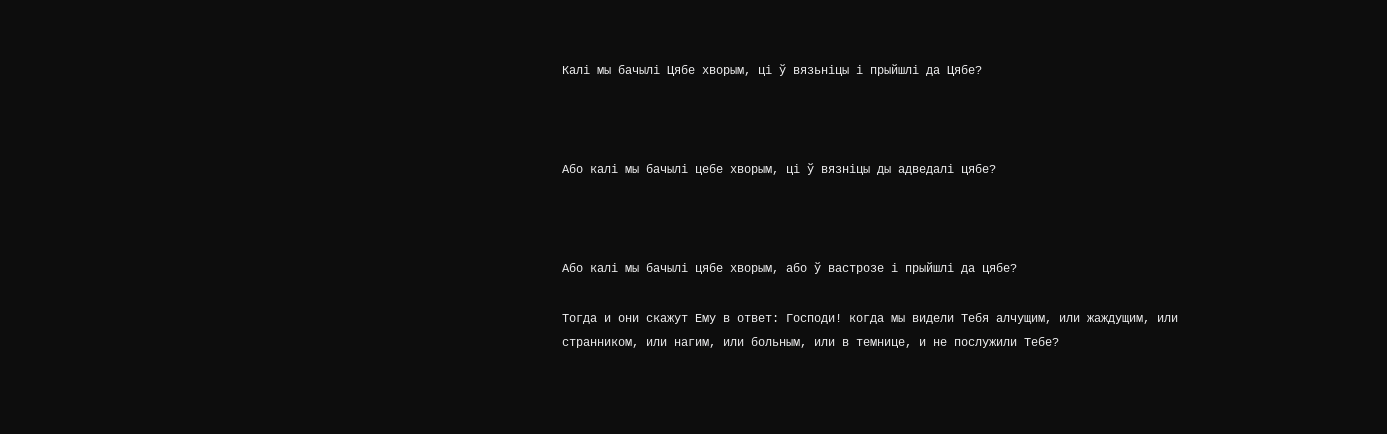Калі мы бачылі Цябе хворым, ці ў вязьніцы і прыйшлі да Цябе?



Або калі мы бачылі цебе хворым, ці ў вязніцы ды адведалі цябе?



Або калі мы бачылі цябе хворым, або ў вастрозе і прыйшлі да цябе?

Тогда и они скажут Ему в ответ: Господи! когда мы видели Тебя алчущим, или жаждущим, или странником, или нагим, или больным, или в темнице, и не послужили Тебе?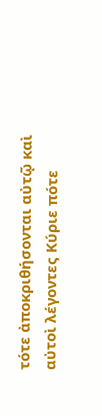τότε ἀποκριθήσονται αὐτῷ καὶ αὐτοὶ λέγοντες Κύριε πότε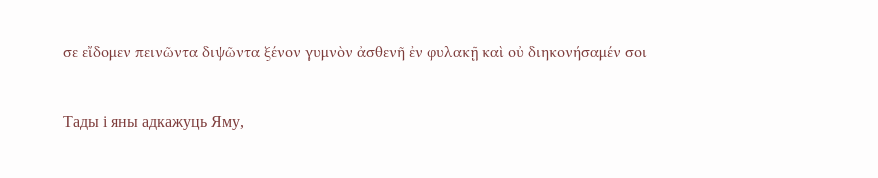σε εἴδομεν πεινῶντα διψῶντα ξένον γυμνὸν ἀσθενῆ ἐν φυλακῇ καὶ οὐ διηκονήσαμέν σοι



Тады і яны адкажуць Яму,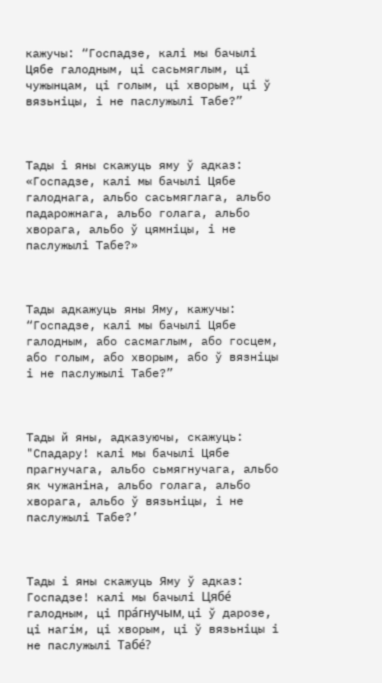кажучы: “Госпадзе, калі мы бачылі Цябе галодным, ці сасьмяглым, ці чужынцам, ці голым, ці хворым, ці ў вязьніцы, і не паслужылі Табе?”



Тады і яны скажуць яму ў адказ: «Госпадзе, калі мы бачылі Цябе галоднага, альбо сасьмяглага, альбо падарожнага, альбо голага, альбо хворага, альбо ў цямніцы, і не паслужылі Табе?»



Тады адкажуць яны Яму, кажучы: “Госпадзе, калі мы бачылі Цябе галодным, або сасмаглым, або госцем, або голым, або хворым, або ў вязніцы і не паслужылі Табе?”



Тады й яны, адказуючы, скажуць: "Спадару! калі мы бачылі Цябе прагнучага, альбо сьмягнучага, альбо як чужаніна, альбо голага, альбо хворага, альбо ў вязьніцы, і не паслужылі Табе?’



Тады і яны скажуць Яму ў адказ: Госпадзе! калі мы бачылі Цябе́ галодным, ці пра́гнучым, ці ў дарозе, ці нагíм, ці хворым, ці ў вязьніцы і не паслужылі Табе́?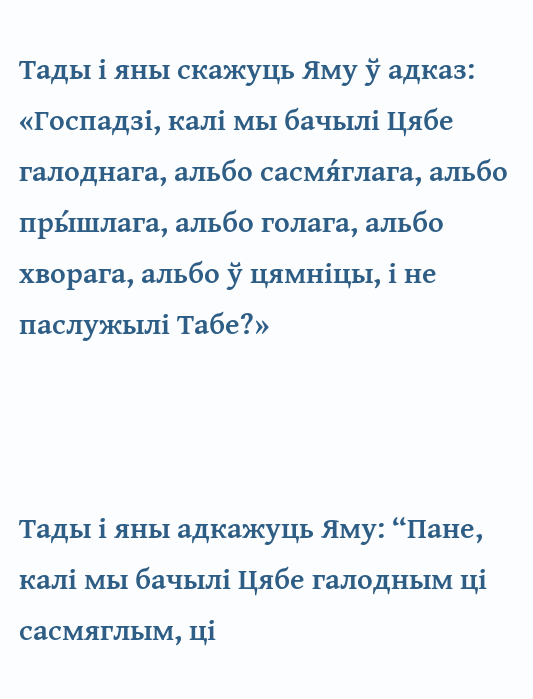Тады і яны скажуць Яму ў адказ: «Госпадзі, калі мы бачылі Цябе галоднага, альбо сасмя́глага, альбо пры́шлага, альбо голага, альбо хворага, альбо ў цямніцы, і не паслужылі Табе?»



Тады і яны адкажуць Яму: “Пане, калі мы бачылі Цябе галодным ці сасмяглым, ці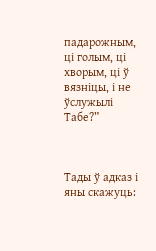падарожным, ці голым, ці хворым, ці ў вязніцы, і не ўслужылі Табе?”



Тады ў адказ і яны скажуць: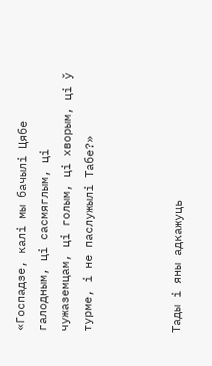«Госпадзе, калі мы бачылі Цябе галодным, ці сасмяглым, ці чужаземцам, ці голым, ці хворым, ці ў турме, і не паслужылі Табе?»



Тады і яны адкажуць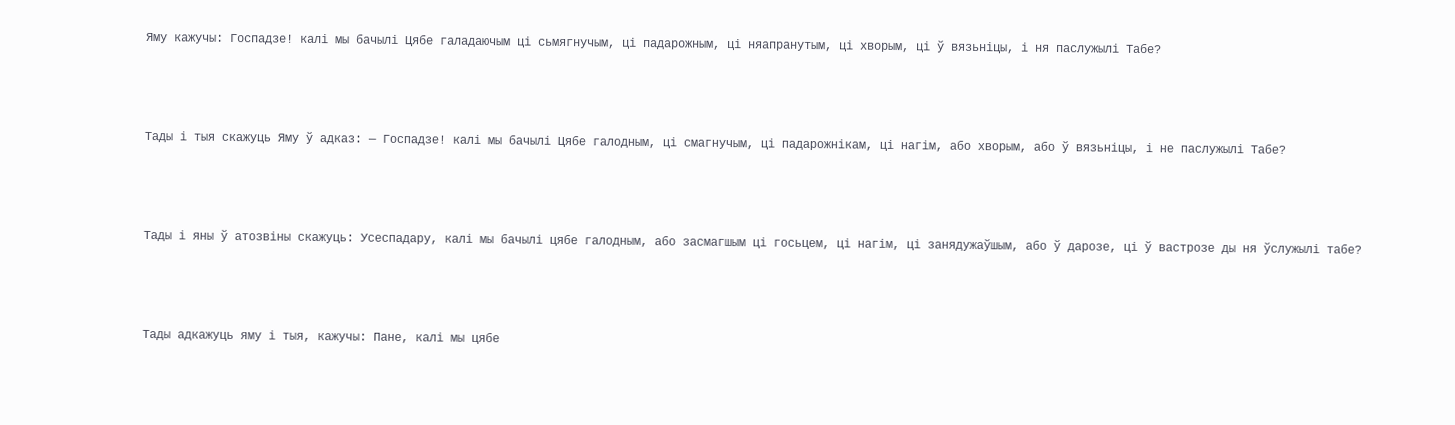Яму кажучы: Госпадзе! калі мы бачылі Цябе галадаючым ці сьмягнучым, ці падарожным, ці няапранутым, ці хворым, ці ў вязьніцы, і ня паслужылі Табе?



Тады і тыя скажуць Яму ў адказ: — Госпадзе! калі мы бачылі Цябе галодным, ці смагнучым, ці падарожнікам, ці нагім, або хворым, або ў вязьніцы, і не паслужылі Табе?



Тады і яны ў атозвіны скажуць: Усеспадару, калі мы бачылі цябе галодным, або засмагшым ці госьцем, ці нагім, ці занядужаўшым, або ў дарозе, ці ў вастрозе ды ня ўслужылі табе?



Тады адкажуць яму і тыя, кажучы: Пане, калі мы цябе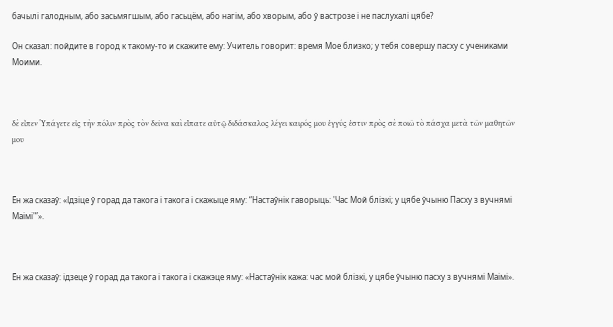бачылі галодным, або засьмягшым, або гасьцём, або нагім, або хворым, або ў вастрозе і не паслухалі цябе?

Он сказал: пойдите в город к такому-то и скажите ему: Учитель говорит: время Мое близко; у тебя совершу пасху с учениками Моими.



δὲ εἶπεν Ὑπάγετε εἰς τὴν πόλιν πρὸς τὸν δεῖνα καὶ εἴπατε αὐτῷ διδάσκαλος λέγει καιρός μου ἐγγύς ἐστιν πρὸς σὲ ποιῶ τὸ πάσχα μετὰ τῶν μαθητῶν μου



Ён жа сказаў: «Ідзіце ў горад да такога і такога і скажыце яму: “Настаўнік гаворыць: 'Час Мой блізкі; у цябе ўчыню Пасху з вучнямі Маімі'”».



Ён жа сказаў: ідзеце ў горад да такога і такога і скажэце яму: «Настаўнік кажа: час мой блізкі, у цябе ўчыню пасху з вучнямі Маімі».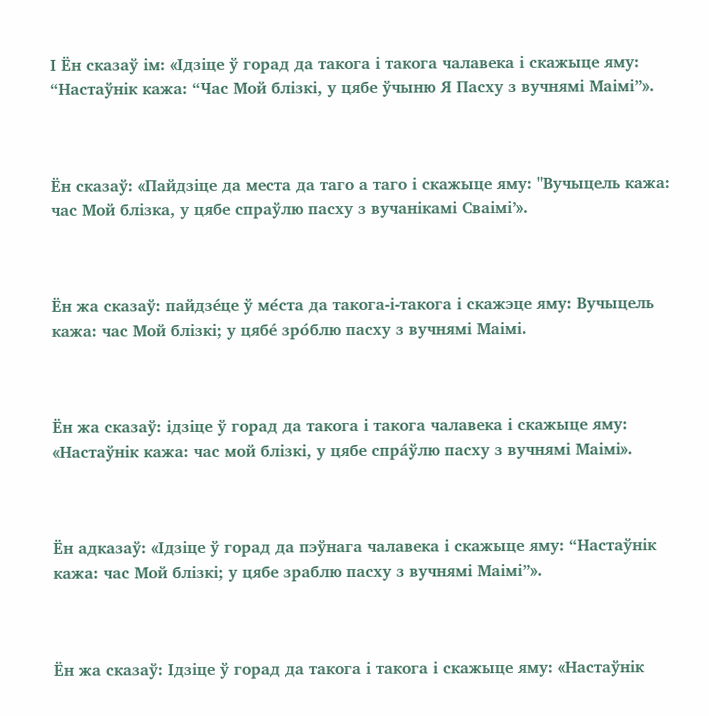І Ён сказаў ім: «Ідзіце ў горад да такога і такога чалавека і скажыце яму: “Настаўнік кажа: “Час Мой блізкі, у цябе ўчыню Я Пасху з вучнямі Маімі”».



Ён сказаў: «Пайдзіце да места да таго а таго і скажыце яму: "Вучыцель кажа: час Мой блізка, у цябе спраўлю пасху з вучанікамі Сваімі’».



Ён жа сказаў: пайдзе́це ў ме́ста да такога-і-такога і скажэце яму: Вучыцель кажа: час Мой блізкі; у цябе́ зро́блю пасху з вучнямі Маімі.



Ён жа сказаў: ідзіце ў горад да такога і такога чалавека і скажыце яму: «Настаўнік кажа: час мой блізкі, у цябе спра́ўлю пасху з вучнямі Маімі».



Ён адказаў: «Ідзіце ў горад да пэўнага чалавека і скажыце яму: “Настаўнік кажа: час Мой блізкі; у цябе зраблю пасху з вучнямі Маімі”».



Ён жа сказаў: Ідзіце ў горад да такога і такога і скажыце яму: «Настаўнік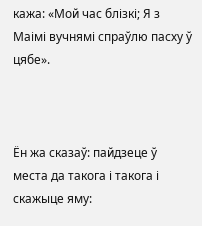кажа: «Мой час блізкі; Я з Маімі вучнямі спраўлю пасху ў цябе».



Ён жа сказаў: пайдзеце ў места да такога і такога і скажыце яму: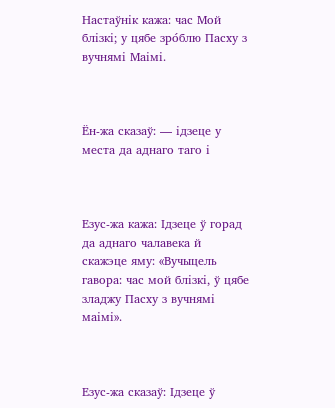Настаўнік кажа: час Мой блізкі; у цябе зро́блю Пасху з вучнямі Маімі.



Ён-жа сказаў: — ідзеце у места да аднаго таго і



Езус-жа кажа: Ідзеце ў горад да аднаго чалавека й скажэце яму: «Вучыцель гавора: час мой блізкі, ў цябе зладжу Пасху з вучнямі маімі».



Езус-жа сказаў: Ідзеце ў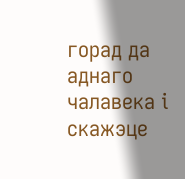горад да аднаго чалавека і скажэце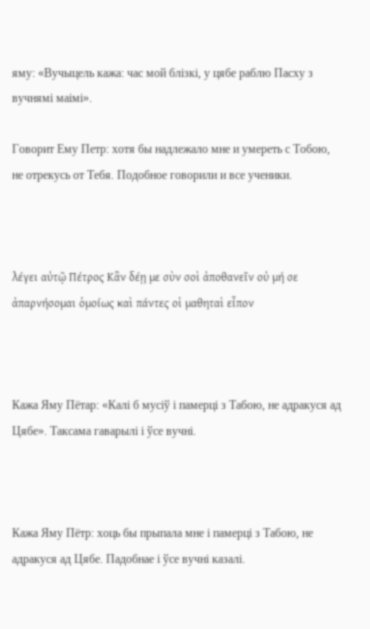яму: «Вучыцель кажа: час мой блізкі, у цябе раблю Пасху з вучнямі маімі».

Говорит Ему Петр: хотя бы надлежало мне и умереть с Тобою, не отрекусь от Тебя. Подобное говорили и все ученики.



λέγει αὐτῷ Πέτρος Κἂν δέῃ με σὺν σοὶ ἀποθανεῖν οὐ μή σε ἀπαρνήσομαι ὁμοίως καὶ πάντες οἱ μαθηταὶ εἶπον



Кажа Яму Пётар: «Калі б мусіў і памерці з Табою, не адракуся ад Цябе». Таксама гаварылі і ўсе вучні.



Кажа Яму Пётр: хоць бы прыпала мне і памерці з Табою, не адракуся ад Цябе. Падобнае і ўсе вучні казалі.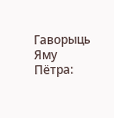Гаворыць Яму Пётра: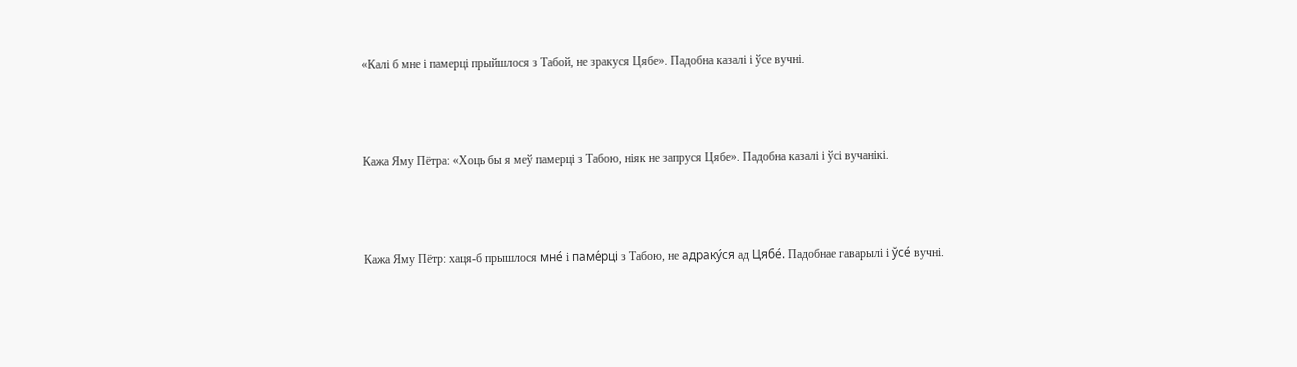«Калі б мне і памерці прыйшлося з Табой, не зракуся Цябе». Падобна казалі і ўсе вучні.



Кажа Яму Пётра: «Хоць бы я меў памерці з Табою, ніяк не запруся Цябе». Падобна казалі і ўсі вучанікі.



Кажа Яму Пётр: хаця-б прышлося мне́ і паме́рці з Табою, не адраку́ся ад Цябе́. Падобнае гаварылі і ўсе́ вучні.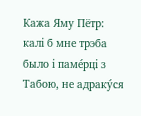Кажа Яму Пётр: калі б мне трэба было і паме́рці з Табою, не адраку́ся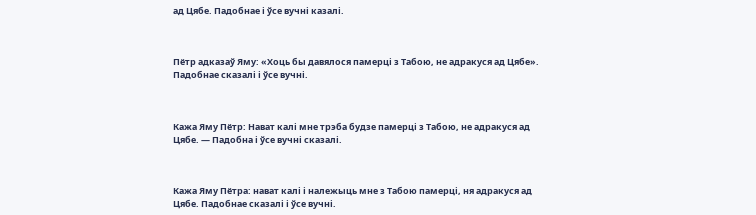ад Цябе. Падобнае і ўсе вучні казалі.



Пётр адказаў Яму: «Хоць бы давялося памерці з Табою, не адракуся ад Цябе». Падобнае сказалі і ўсе вучні.



Кажа Яму Пётр: Нават калі мне трэба будзе памерці з Табою, не адракуся ад Цябе. — Падобна і ўсе вучні сказалі.



Кажа Яму Пётра: нават калі і належыць мне з Табою памерці, ня адракуся ад Цябе. Падобнае сказалі і ўсе вучні.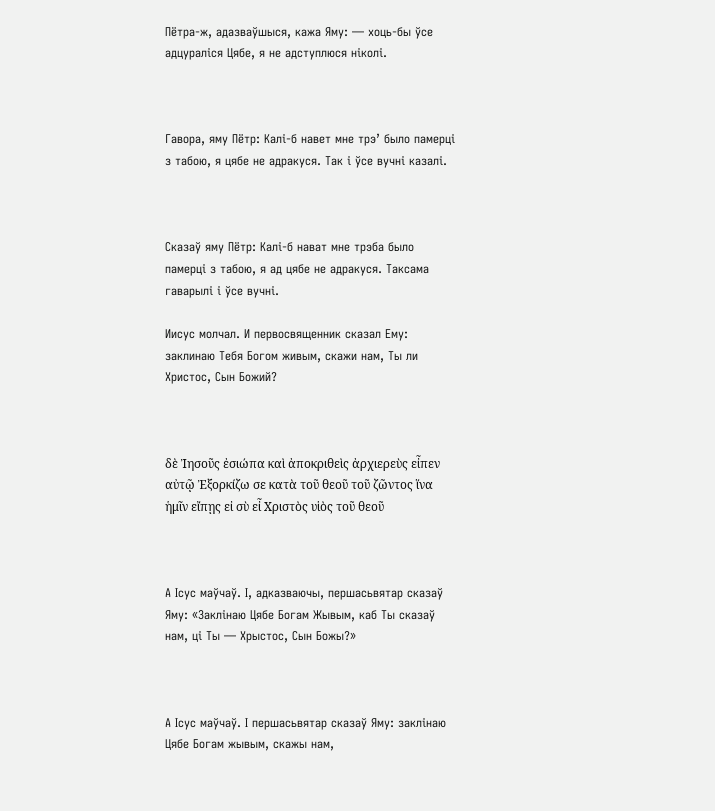Пётра-ж, адазваўшыся, кажа Яму: — хоць-бы ўсе адцураліся Цябе, я не адступлюся ніколі.



Гавора, яму Пётр: Калі-б навет мне трэ’ было памерці з табою, я цябе не адракуся. Так і ўсе вучні казалі.



Сказаў яму Пётр: Калі-б нават мне трэба было памерці з табою, я ад цябе не адракуся. Таксама гаварылі і ўсе вучні.

Иисус молчал. И первосвященник сказал Ему: заклинаю Тебя Богом живым, скажи нам, Ты ли Христос, Сын Божий?



δὲ Ἰησοῦς ἐσιώπα καὶ ἀποκριθεὶς ἀρχιερεὺς εἶπεν αὐτῷ Ἐξορκίζω σε κατὰ τοῦ θεοῦ τοῦ ζῶντος ἵνα ἡμῖν εἴπῃς εἰ σὺ εἶ Χριστὸς υἱὸς τοῦ θεοῦ



А Ісус маўчаў. І, адказваючы, першасьвятар сказаў Яму: «Заклінаю Цябе Богам Жывым, каб Ты сказаў нам, ці Ты — Хрыстос, Сын Божы?»



А Ісус маўчаў. І першасьвятар сказаў Яму: заклінаю Цябе Богам жывым, скажы нам,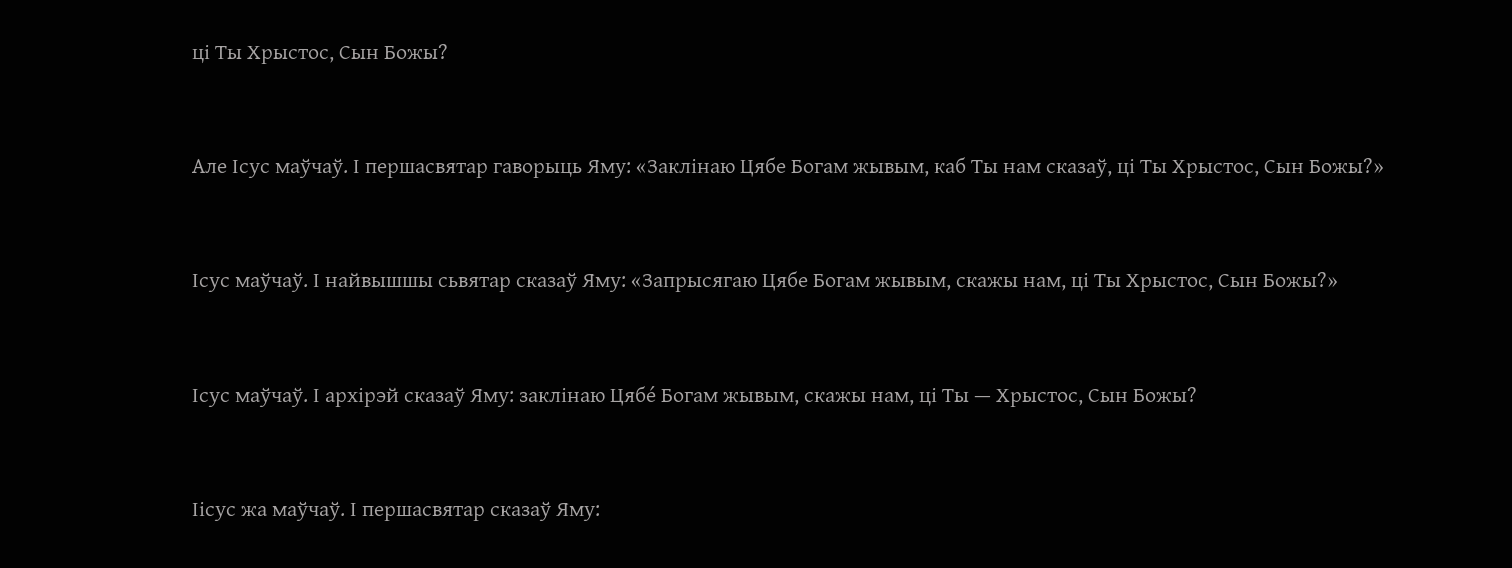ці Ты Хрыстос, Сын Божы?



Але Ісус маўчаў. І першасвятар гаворыць Яму: «Заклінаю Цябе Богам жывым, каб Ты нам сказаў, ці Ты Хрыстос, Сын Божы?»



Ісус маўчаў. І найвышшы сьвятар сказаў Яму: «Запрысягаю Цябе Богам жывым, скажы нам, ці Ты Хрыстос, Сын Божы?»



Ісус маўчаў. І архірэй сказаў Яму: заклінаю Цябе́ Богам жывым, скажы нам, ці Ты — Хрыстос, Сын Божы?



Іісус жа маўчаў. І першасвятар сказаў Яму: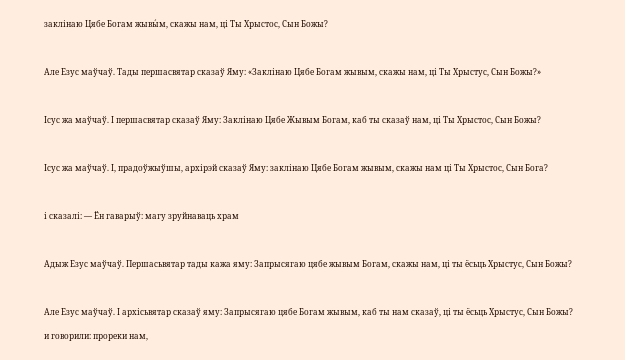заклінаю Цябе Богам жывы́м, скажы нам, ці Ты Хрыстос, Сын Божы?



Але Езус маўчаў. Тады першасвятар сказаў Яму: «Заклінаю Цябе Богам жывым, скажы нам, ці Ты Хрыстус, Сын Божы?»



Ісус жа маўчаў. І першасвятар сказаў Яму: Заклінаю Цябе Жывым Богам, каб ты сказаў нам, ці Ты Хрыстос, Сын Божы?



Ісус жа маўчаў. І, прадоўжыўшы, архірэй сказаў Яму: заклінаю Цябе Богам жывым, скажы нам ці Ты Хрыстос, Сын Бога?



і сказалі: — Ён гаварыў: магу зруйнаваць храм



Адыж Езус маўчаў. Першасьвятар тады кажа яму: Запрысягаю цябе жывым Богам, скажы нам, ці ты ёсьць Хрыстус, Сын Божы?



Але Езус маўчаў. І архісьвятар сказаў яму: Запрысягаю цябе Богам жывым, каб ты нам сказаў, ці ты ёсьць Хрыстус, Сын Божы?

и говорили: прореки нам,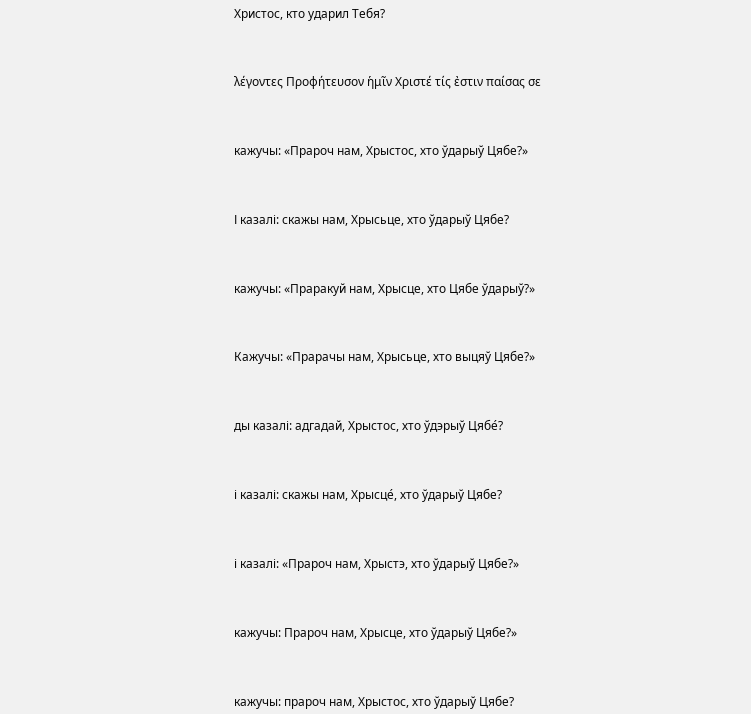Христос, кто ударил Тебя?



λέγοντες Προφήτευσον ἡμῖν Χριστέ τίς ἐστιν παίσας σε



кажучы: «Прароч нам, Хрыстос, хто ўдарыў Цябе?»



І казалі: скажы нам, Хрысьце, хто ўдарыў Цябе?



кажучы: «Праракуй нам, Хрысце, хто Цябе ўдарыў?»



Кажучы: «Прарачы нам, Хрысьце, хто выцяў Цябе?»



ды казалі: адгадай, Хрыстос, хто ўдэрыў Цябе́?



і казалі: скажы нам, Хрысце́, хто ўдарыў Цябе?



і казалі: «Прароч нам, Хрыстэ, хто ўдарыў Цябе?»



кажучы: Прароч нам, Хрысце, хто ўдарыў Цябе?»



кажучы: прароч нам, Хрыстос, хто ўдарыў Цябе?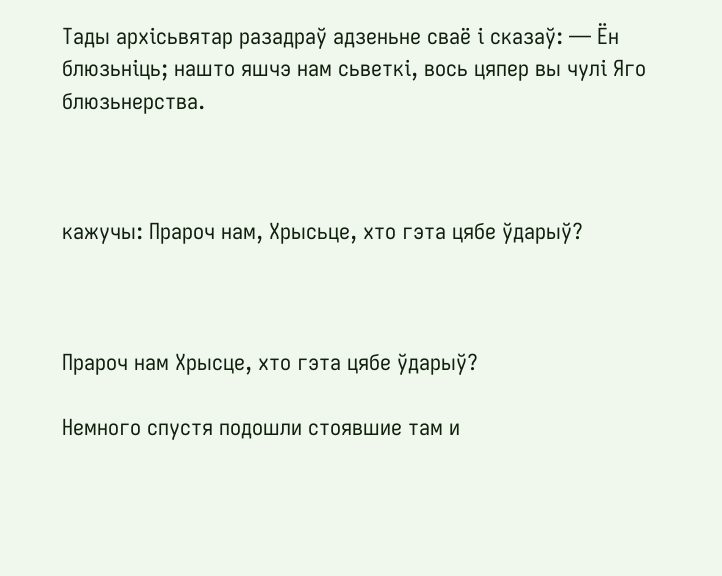Тады архісьвятар разадраў адзеньне сваё і сказаў: — Ён блюзьніць; нашто яшчэ нам сьветкі, вось цяпер вы чулі Яго блюзьнерства.



кажучы: Прароч нам, Хрысьце, хто гэта цябе ўдарыў?



Прароч нам Хрысце, хто гэта цябе ўдарыў?

Немного спустя подошли стоявшие там и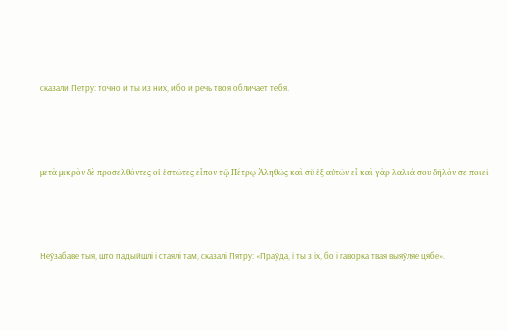сказали Петру: точно и ты из них, ибо и речь твоя обличает тебя.



μετὰ μικρὸν δὲ προσελθόντες οἱ ἑστῶτες εἶπον τῷ Πέτρῳ Ἀληθῶς καὶ σὺ ἐξ αὐτῶν εἶ καὶ γὰρ λαλιά σου δῆλόν σε ποιεῖ



Неўзабаве тыя, што падыйшлі і стаялі там, сказалі Пятру: «Праўда, і ты з іх, бо і гаворка твая выяўляе цябе».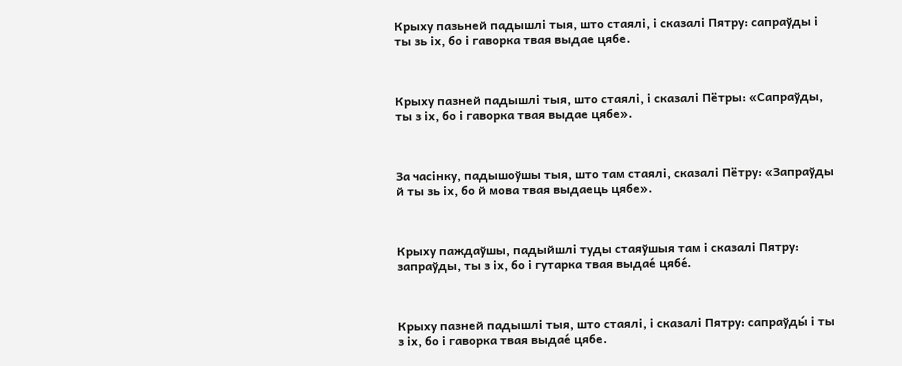Крыху пазьней падышлі тыя, што стаялі, і сказалі Пятру: сапраўды і ты зь іх, бо і гаворка твая выдае цябе.



Крыху пазней падышлі тыя, што стаялі, і сказалі Пётры: «Сапраўды, ты з іх, бо і гаворка твая выдае цябе».



За часінку, падышоўшы тыя, што там стаялі, сказалі Пётру: «Запраўды й ты зь іх, бо й мова твая выдаець цябе».



Крыху паждаўшы, падыйшлі туды стаяўшыя там і сказалі Пятру: запраўды, ты з іх, бо і гутарка твая выдае́ цябе́.



Крыху пазней падышлі тыя, што стаялі, і сказалі Пятру: сапраўды́ і ты з іх, бо і гаворка твая выдае́ цябе.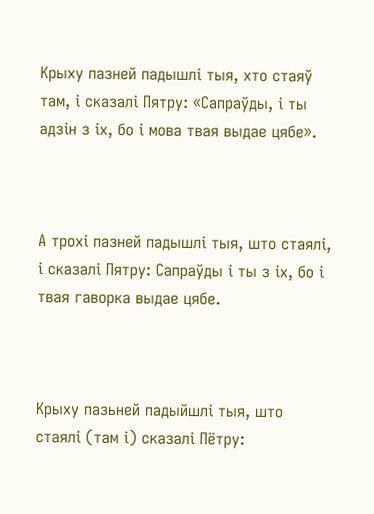Крыху пазней падышлі тыя, хто стаяў там, і сказалі Пятру: «Сапраўды, і ты адзін з іх, бо і мова твая выдае цябе».



А трохі пазней падышлі тыя, што стаялі, і сказалі Пятру: Сапраўды і ты з іх, бо і твая гаворка выдае цябе.



Крыху пазьней падыйшлі тыя, што стаялі (там і) сказалі Пётру: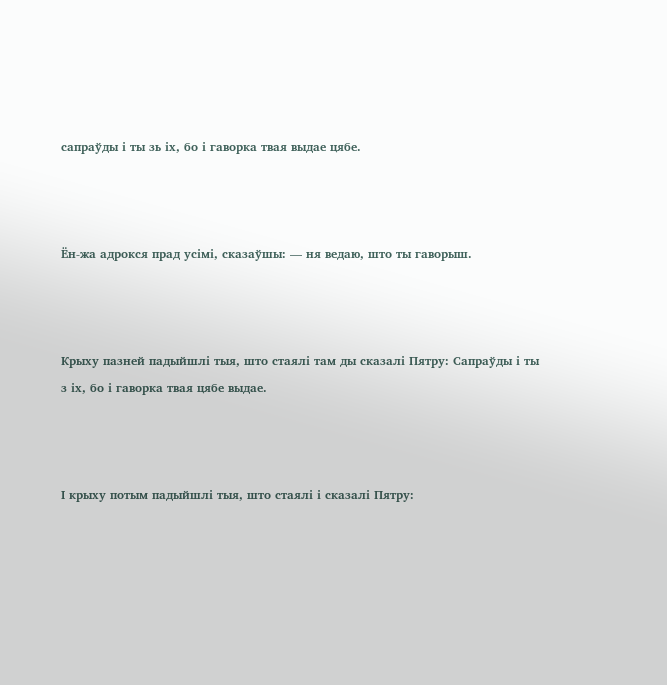сапраўды і ты зь іх, бо і гаворка твая выдае цябе.



Ён-жа адрокся прад усімі, сказаўшы: — ня ведаю, што ты гаворыш.



Крыху пазней падыйшлі тыя, што стаялі там ды сказалі Пятру: Сапраўды і ты з іх, бо і гаворка твая цябе выдае.



І крыху потым падыйшлі тыя, што стаялі і сказалі Пятру: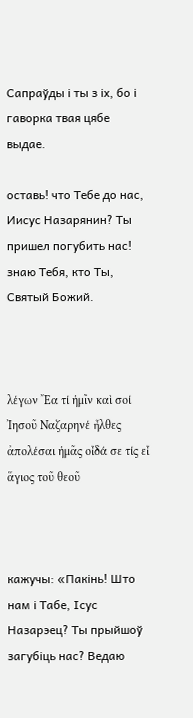Сапраўды і ты з іх, бо і гаворка твая цябе выдае.

оставь! что Тебе до нас, Иисус Назарянин? Ты пришел погубить нас! знаю Тебя, кто Ты, Святый Божий.



λέγων Ἔα τί ἡμῖν καὶ σοί Ἰησοῦ Ναζαρηνέ ἦλθες ἀπολέσαι ἡμᾶς οἶδά σε τίς εἶ ἅγιος τοῦ θεοῦ



кажучы: «Пакінь! Што нам і Табе, Ісус Назарэец? Ты прыйшоў загубіць нас? Ведаю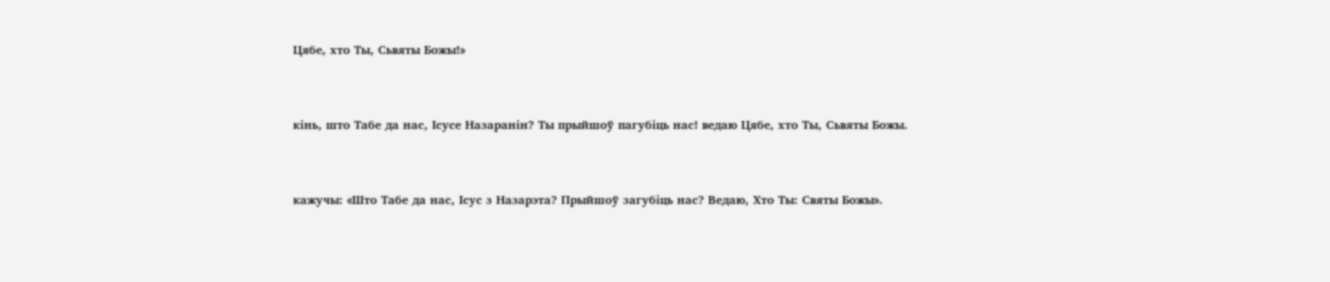Цябе, хто Ты, Сьвяты Божы!»



кінь, што Табе да нас, Ісусе Назаранін? Ты прыйшоў пагубіць нас! ведаю Цябе, хто Ты, Сьвяты Божы.



кажучы: «Што Табе да нас, Ісус з Назарэта? Прыйшоў загубіць нас? Ведаю, Хто Ты: Святы Божы».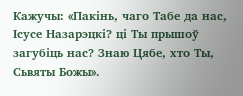Кажучы: «Пакінь, чаго Табе да нас, Ісусе Назарэцкі? ці Ты прышоў загубіць нас? Знаю Цябе, хто Ты, Сьвяты Божы».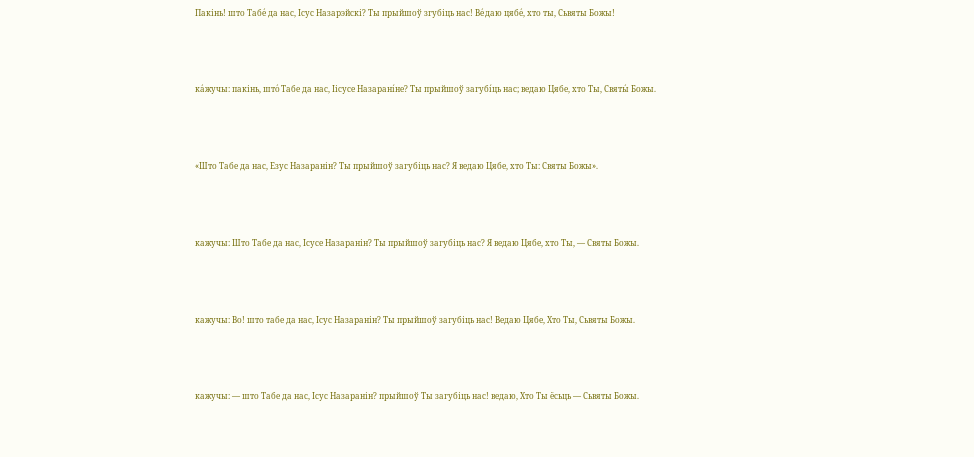Пакінь! што Табе́ да нас, Ісус Назарэйскі? Ты прыйшоў згубіць нас! Ве́даю цябе́, хто ты, Сьвяты Божы!



ка́жучы: пакінь, што́ Табе да нас, Іісусе Назаранíне? Ты прыйшоў загубíць нас; ведаю Цябе, хто Ты, Святы́ Божы.



«Што Табе да нас, Езус Назаранін? Ты прыйшоў загубіць нас? Я ведаю Цябе, хто Ты: Святы Божы».



кажучы: Што Табе да нас, Ісусе Назаранін? Ты прыйшоў загубіць нас? Я ведаю Цябе, хто Ты, — Святы Божы.



кажучы: Во! што табе да нас, Ісус Назаранін? Ты прыйшоў загубіць нас! Ведаю Цябе, Хто Ты, Сьвяты Божы.



кажучы: — што Табе да нас, Ісус Назаранін? прыйшоў Ты загубіць нас! ведаю, Хто Ты ёсьць — Сьвяты Божы.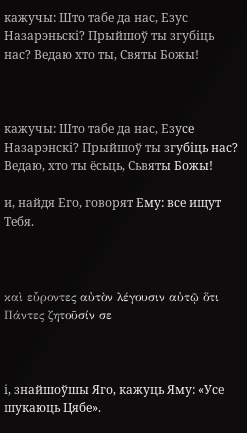кажучы: Што табе да нас, Езус Назарэньскі? Прыйшоў ты згубіць нас? Ведаю хто ты, Святы Божы!



кажучы: Што табе да нас, Езусе Назарэнскі? Прыйшоў ты згубіць нас? Ведаю, хто ты ёсьць, Сьвяты Божы!

и, найдя Его, говорят Ему: все ищут Тебя.



καὶ εὗροντες αὐτὸν λέγουσιν αὐτῷ ὅτι Πάντες ζητοῦσίν σε



і, знайшоўшы Яго, кажуць Яму: «Усе шукаюць Цябе».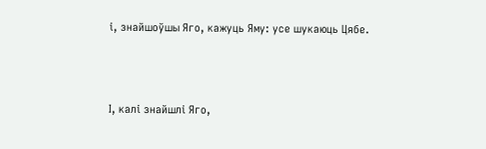і, знайшоўшы Яго, кажуць Яму: усе шукаюць Цябе.



І, калі знайшлі Яго,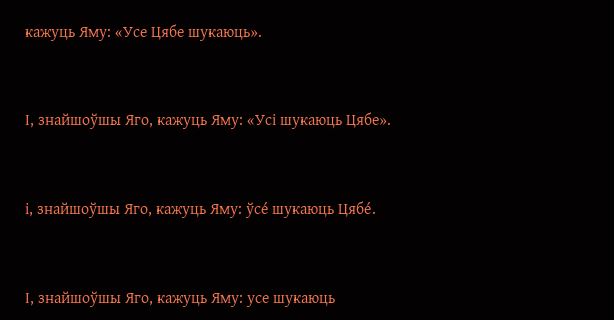кажуць Яму: «Усе Цябе шукаюць».



І, знайшоўшы Яго, кажуць Яму: «Усі шукаюць Цябе».



і, знайшоўшы Яго, кажуць Яму: ўсе́ шукаюць Цябе́.



І, знайшоўшы Яго, кажуць Яму: усе шукаюць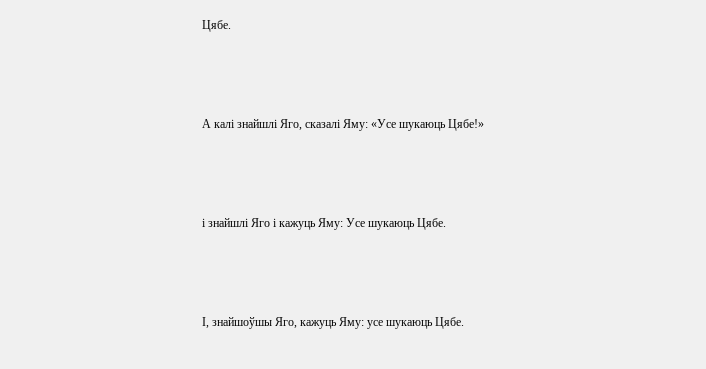Цябе.



А калі знайшлі Яго, сказалі Яму: «Усе шукаюць Цябе!»



і знайшлі Яго і кажуць Яму: Усе шукаюць Цябе.



І, знайшоўшы Яго, кажуць Яму: усе шукаюць Цябе.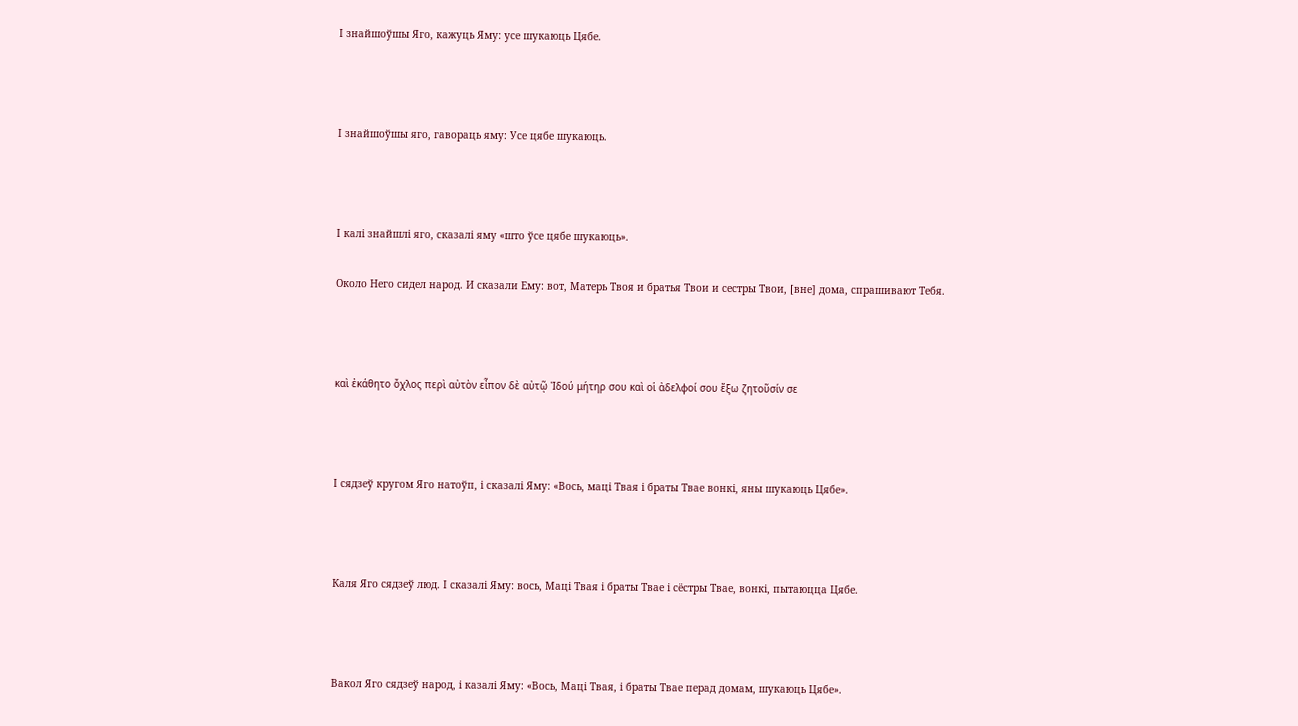І знайшоўшы Яго, кажуць Яму: усе шукаюць Цябе.



І знайшоўшы яго, гавораць яму: Усе цябе шукаюць.



І калі знайшлі яго, сказалі яму «што ўсе цябе шукаюць».

Около Него сидел народ. И сказали Ему: вот, Матерь Твоя и братья Твои и сестры Твои, [вне] дома, спрашивают Тебя.



καὶ ἐκάθητο ὄχλος περὶ αὐτὸν εἶπον δὲ αὐτῷ Ἰδού μήτηρ σου καὶ οἱ ἀδελφοί σου ἔξω ζητοῦσίν σε



І сядзеў кругом Яго натоўп, і сказалі Яму: «Вось, маці Твая і браты Твае вонкі, яны шукаюць Цябе».



Каля Яго сядзеў люд. І сказалі Яму: вось, Маці Твая і браты Твае і сёстры Твае, вонкі, пытаюцца Цябе.



Вакол Яго сядзеў народ, і казалі Яму: «Вось, Маці Твая, і браты Твае перад домам, шукаюць Цябе».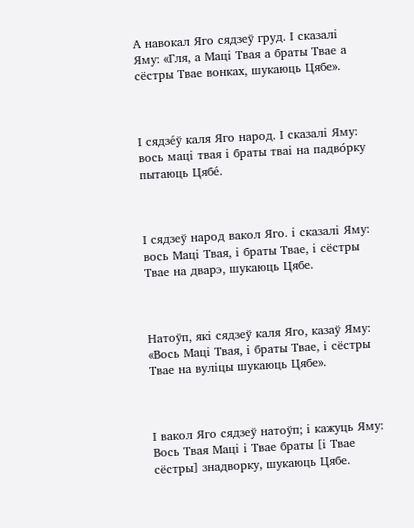А навокал Яго сядзеў груд. І сказалі Яму: «Гля, а Маці Твая а браты Твае а сёстры Твае вонках, шукаюць Цябе».



І сядзе́ў каля Яго народ. І сказалі Яму: вось маці твая і браты тваі на падво́рку пытаюць Цябе́.



І сядзеў народ вакол Яго. і сказалі Яму: вось Маці Твая, і браты Твае, і сёстры Твае на дварэ, шукаюць Цябе.



Натоўп, які сядзеў каля Яго, казаў Яму: «Вось Маці Твая, і браты Твае, і сёстры Твае на вуліцы шукаюць Цябе».



І вакол Яго сядзеў натоўп; і кажуць Яму: Вось Твая Маці і Твае браты [і Твае сёстры] знадворку, шукаюць Цябе.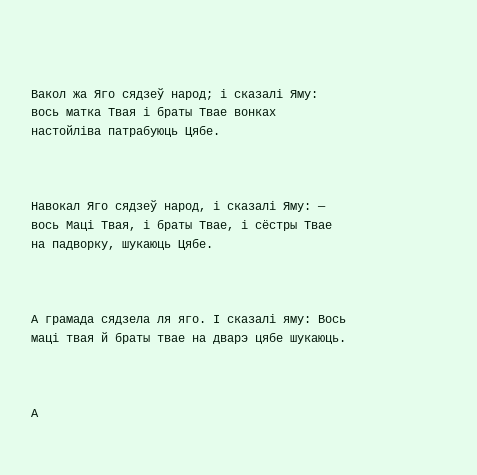Вакол жа Яго сядзеў народ; і сказалі Яму: вось матка Твая і браты Твае вонках настойліва патрабуюць Цябе.



Навокал Яго сядзеў народ, і сказалі Яму: — вось Маці Твая, і браты Твае, і сёстры Твае на падворку, шукаюць Цябе.



А грамада сядзела ля яго. І сказалі яму: Вось маці твая й браты твае на дварэ цябе шукаюць.



А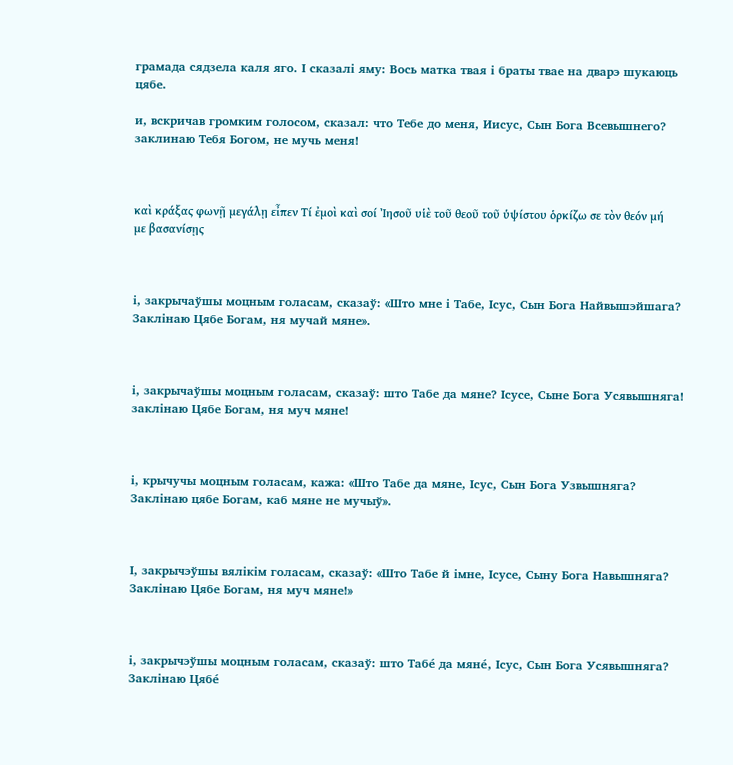грамада сядзела каля яго. І сказалі яму: Вось матка твая і браты твае на дварэ шукаюць цябе.

и, вскричав громким голосом, сказал: что Тебе до меня, Иисус, Сын Бога Всевышнего? заклинаю Тебя Богом, не мучь меня!



καὶ κράξας φωνῇ μεγάλῃ εἶπεν Τί ἐμοὶ καὶ σοί Ἰησοῦ υἱὲ τοῦ θεοῦ τοῦ ὑψίστου ὁρκίζω σε τὸν θεόν μή με βασανίσῃς



і, закрычаўшы моцным голасам, сказаў: «Што мне і Табе, Ісус, Сын Бога Найвышэйшага? Заклінаю Цябе Богам, ня мучай мяне».



і, закрычаўшы моцным голасам, сказаў: што Табе да мяне? Ісусе, Сыне Бога Усявышняга! заклінаю Цябе Богам, ня муч мяне!



і, крычучы моцным голасам, кажа: «Што Табе да мяне, Ісус, Сын Бога Узвышняга? Заклінаю цябе Богам, каб мяне не мучыў».



І, закрычэўшы вялікім голасам, сказаў: «Што Табе й імне, Ісусе, Сыну Бога Навышняга? Заклінаю Цябе Богам, ня муч мяне!»



і, закрычэўшы моцным голасам, сказаў: што Табе́ да мяне́, Ісус, Сын Бога Усявышняга? Заклінаю Цябе́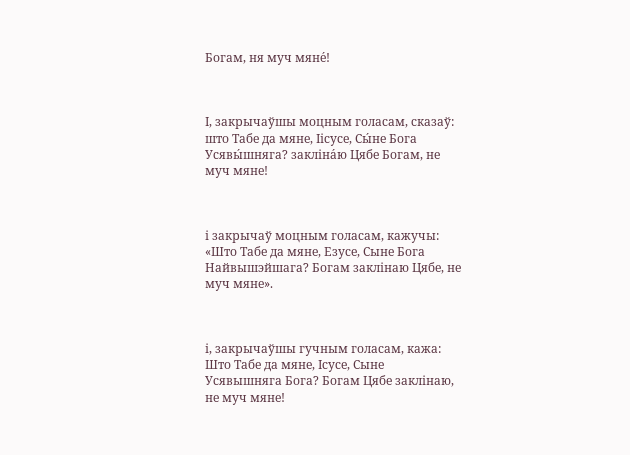Богам, ня муч мяне́!



І, закрычаўшы моцным голасам, сказаў: што Табе да мяне, Іісусе, Сы́не Бога Усявы́шняга? закліна́ю Цябе Богам, не муч мяне!



і закрычаў моцным голасам, кажучы: «Што Табе да мяне, Езусе, Сыне Бога Найвышэйшага? Богам заклінаю Цябе, не муч мяне».



і, закрычаўшы гучным голасам, кажа: Што Табе да мяне, Ісусе, Сыне Усявышняга Бога? Богам Цябе заклінаю, не муч мяне!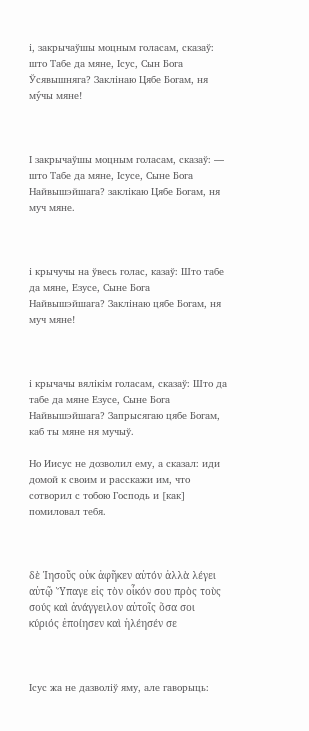і, закрычаўшы моцным голасам, сказаў: што Табе да мяне, Ісус, Сын Бога Ўсявышняга? Заклінаю Цябе Богам, ня му́чы мяне!



І закрычаўшы моцным голасам, сказаў: — што Табе да мяне, Ісусе, Сыне Бога Найвышэйшага? заклікаю Цябе Богам, ня муч мяне.



і крычучы на ўвесь голас, казаў: Што табе да мяне, Езусе, Сыне Бога Найвышэйшага? Заклінаю цябе Богам, ня муч мяне!



і крычачы вялікім голасам, сказаў: Што да табе да мяне Езусе, Сыне Бога Найвышэйшага? Запрысягаю цябе Богам, каб ты мяне ня мучыў.

Но Иисус не дозволил ему, а сказал: иди домой к своим и расскажи им, что сотворил с тобою Господь и [как] помиловал тебя.



δὲ Ἰησοῦς οὐκ ἀφῆκεν αὐτόν ἀλλὰ λέγει αὐτῷ Ὕπαγε εἰς τὸν οἶκόν σου πρὸς τοὺς σούς καὶ ἀνάγγειλον αὐτοῖς ὅσα σοι κύριός ἐποίησεν καὶ ἠλέησέν σε



Ісус жа не дазволіў яму, але гаворыць: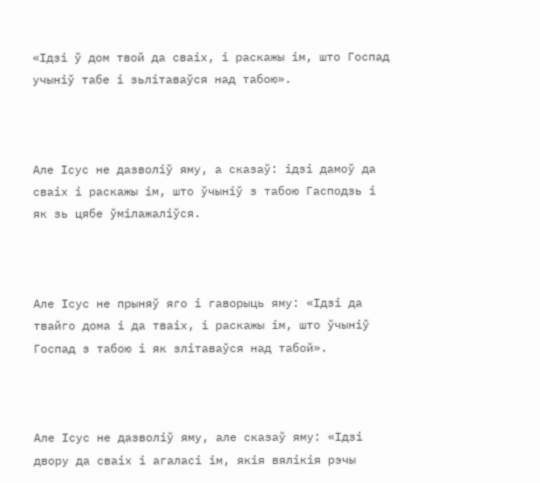«Ідзі ў дом твой да сваіх, і раскажы ім, што Госпад учыніў табе і зьлітаваўся над табою».



Але Ісус не дазволіў яму, а сказаў: ідзі дамоў да сваіх і раскажы ім, што ўчыніў з табою Гасподзь і як зь цябе ўмілажаліўся.



Але Ісус не прыняў яго і гаворыць яму: «Ідзі да твайго дома і да тваіх, і раскажы ім, што ўчыніў Госпад з табою і як злітаваўся над табой».



Але Ісус не дазволіў яму, але сказаў яму: «Ідзі двору да сваіх і агаласі ім, якія вялікія рэчы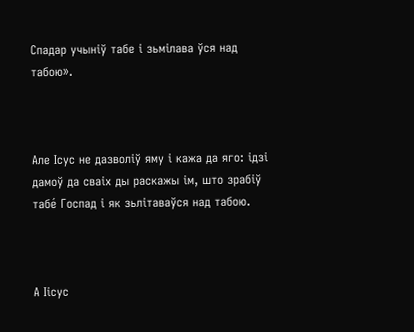Спадар учыніў табе і зьмілава ўся над табою».



Але Ісус не дазволіў яму і кажа да яго: ідзі дамоў да сваіх ды раскажы ім, што зрабіў табе́ Госпад і як зьлітаваўся над табою.



А Іісус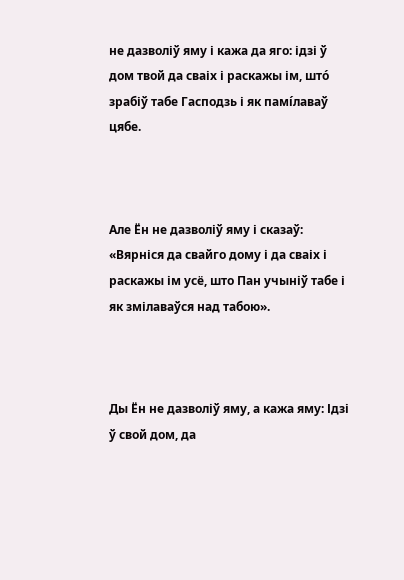не дазволіў яму і кажа да яго: ідзі ў дом твой да сваіх і раскажы ім, што́ зрабіў табе Гасподзь і як памíлаваў цябе.



Але Ён не дазволіў яму і сказаў: «Вярніся да свайго дому і да сваіх і раскажы ім усё, што Пан учыніў табе і як змілаваўся над табою».



Ды Ён не дазволіў яму, а кажа яму: Ідзі ў свой дом, да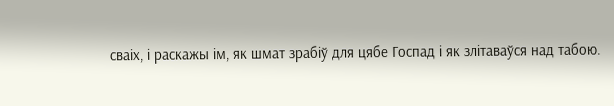сваіх, і раскажы ім, як шмат зрабіў для цябе Госпад і як злітаваўся над табою.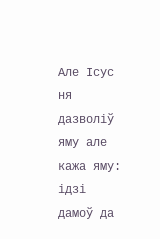Але Ісус ня дазволіў яму але кажа яму: ідзі дамоў да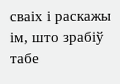сваіх і раскажы ім, што зрабіў табе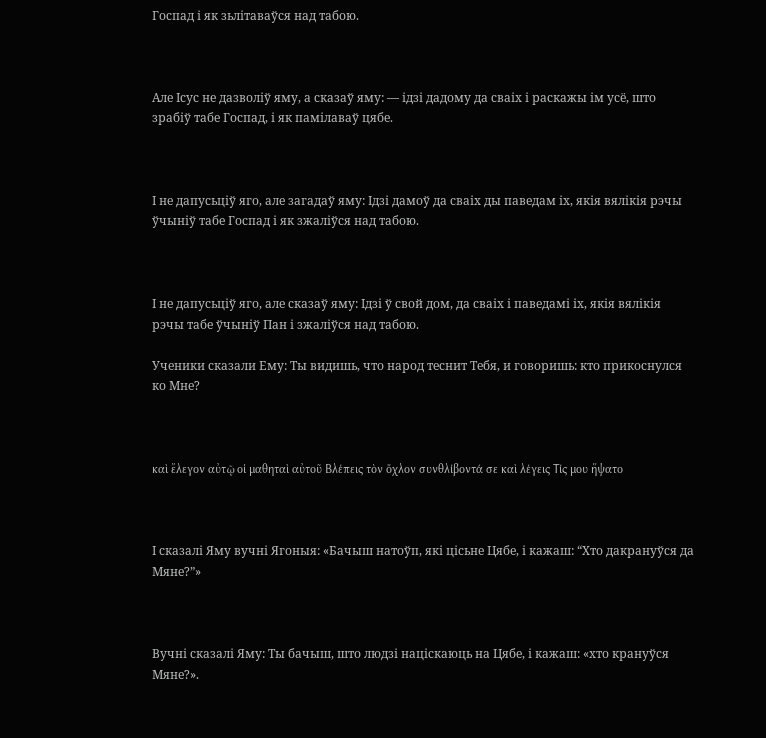Госпад і як зьлітаваўся над табою.



Але Ісус не дазволіў яму, а сказаў яму: — ідзі дадому да сваіх і раскажы ім усё, што зрабіў табе Госпад, і як памілаваў цябе.



І не дапусьціў яго, але загадаў яму: Ідзі дамоў да сваіх ды паведам іх, якія вялікія рэчы ўчыніў табе Госпад і як зжаліўся над табою.



І не дапусьціў яго, але сказаў яму: Ідзі ў свой дом, да сваіх і паведамі іх, якія вялікія рэчы табе ўчыніў Пан і зжаліўся над табою.

Ученики сказали Ему: Ты видишь, что народ теснит Тебя, и говоришь: кто прикоснулся ко Мне?



καὶ ἔλεγον αὐτῷ οἱ μαθηταὶ αὐτοῦ Βλέπεις τὸν ὄχλον συνθλίβοντά σε καὶ λέγεις Τίς μου ἥψατο



І сказалі Яму вучні Ягоныя: «Бачыш натоўп, які цісьне Цябе, і кажаш: “Хто дакрануўся да Мяне?”»



Вучні сказалі Яму: Ты бачыш, што людзі націскаюць на Цябе, і кажаш: «хто крануўся Мяне?».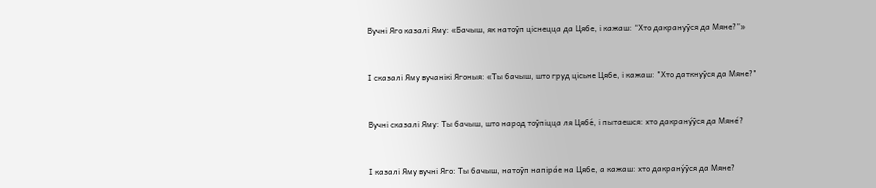Вучні Яго казалі Яму: «Бачыш, як натоўп ціснецца да Цябе, і кажаш: “Хто дакрануўся да Мяне?”»



І сказалі Яму вучанікі Ягоныя: «Ты бачыш, што груд цісьне Цябе, і кажаш: "Хто даткнуўся да Мяне?"



Вучні сказалі Яму: Ты бачыш, што народ тоўпіцца ля Цябе́, і пытаешся: хто дакрану́ўся да Мяне́?



І казалі Яму вучні Яго: Ты бачыш, натоўп напіра́е на Цябе, а кажаш: хто дакрану́ўся да Мяне?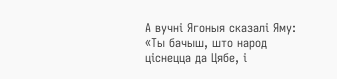А вучні Ягоныя сказалі Яму: «Ты бачыш, што народ ціснецца да Цябе, і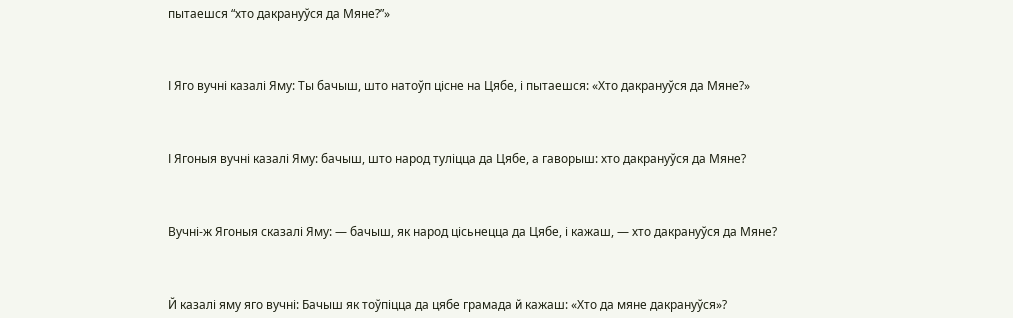пытаешся “хто дакрануўся да Мяне?”»



І Яго вучні казалі Яму: Ты бачыш, што натоўп цісне на Цябе, і пытаешся: «Хто дакрануўся да Мяне?»



І Ягоныя вучні казалі Яму: бачыш, што народ туліцца да Цябе, а гаворыш: хто дакрануўся да Мяне?



Вучні-ж Ягоныя сказалі Яму: — бачыш, як народ цісьнецца да Цябе, і кажаш, — хто дакрануўся да Мяне?



Й казалі яму яго вучні: Бачыш як тоўпіцца да цябе грамада й кажаш: «Хто да мяне дакрануўся»?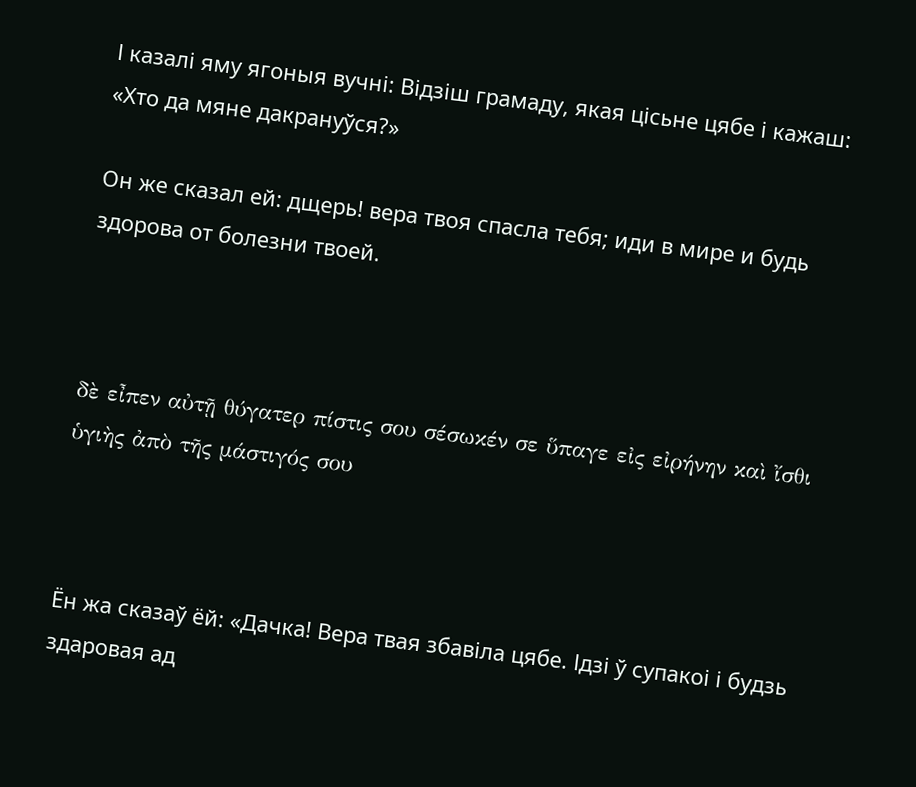І казалі яму ягоныя вучні: Відзіш грамаду, якая цісьне цябе і кажаш: «Хто да мяне дакрануўся?»

Он же сказал ей: дщерь! вера твоя спасла тебя; иди в мире и будь здорова от болезни твоей.



δὲ εἶπεν αὐτῇ θύγατερ πίστις σου σέσωκέν σε ὕπαγε εἰς εἰρήνην καὶ ἴσθι ὑγιὴς ἀπὸ τῆς μάστιγός σου



Ён жа сказаў ёй: «Дачка! Вера твая збавіла цябе. Ідзі ў супакоі і будзь здаровая ад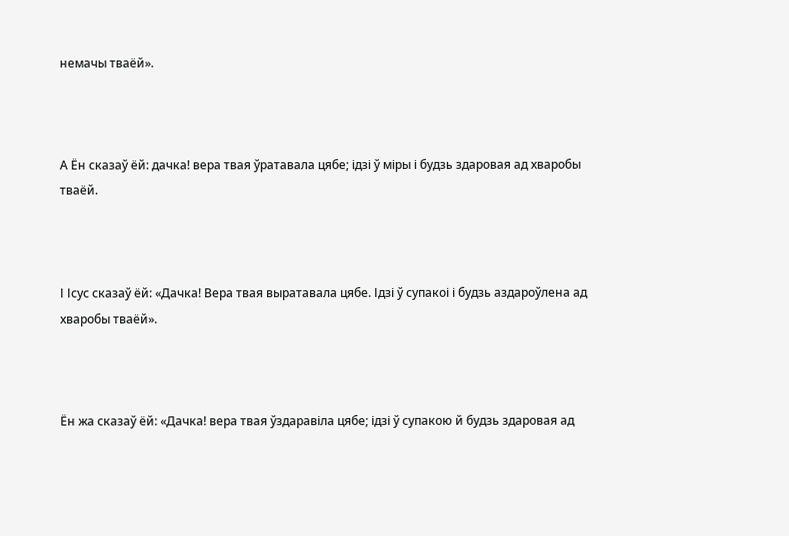немачы тваёй».



А Ён сказаў ёй: дачка! вера твая ўратавала цябе; ідзі ў міры і будзь здаровая ад хваробы тваёй.



І Ісус сказаў ёй: «Дачка! Вера твая выратавала цябе. Ідзі ў супакоі і будзь аздароўлена ад хваробы тваёй».



Ён жа сказаў ёй: «Дачка! вера твая ўздаравіла цябе; ідзі ў супакою й будзь здаровая ад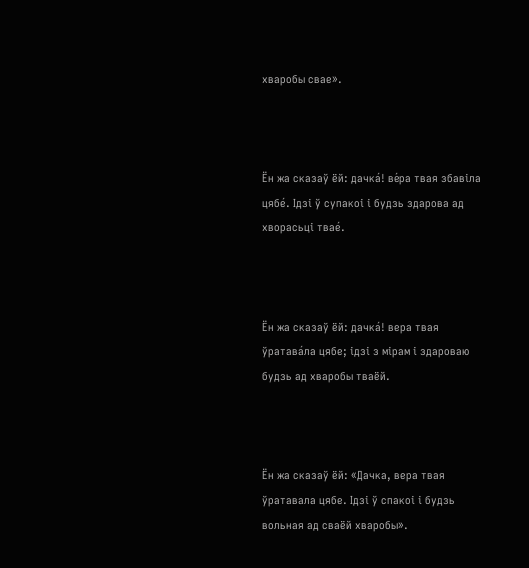хваробы свае».



Ён жа сказаў ёй: дачка́! ве́ра твая збавіла цябе́. Ідзі ў супакоі і будзь здарова ад хворасьці твае́.



Ён жа сказаў ёй: дачка́! вера твая ўратава́ла цябе; ідзі з мірам і здароваю будзь ад хваробы тваёй.



Ён жа сказаў ёй: «Дачка, вера твая ўратавала цябе. Ідзі ў спакоі і будзь вольная ад сваёй хваробы».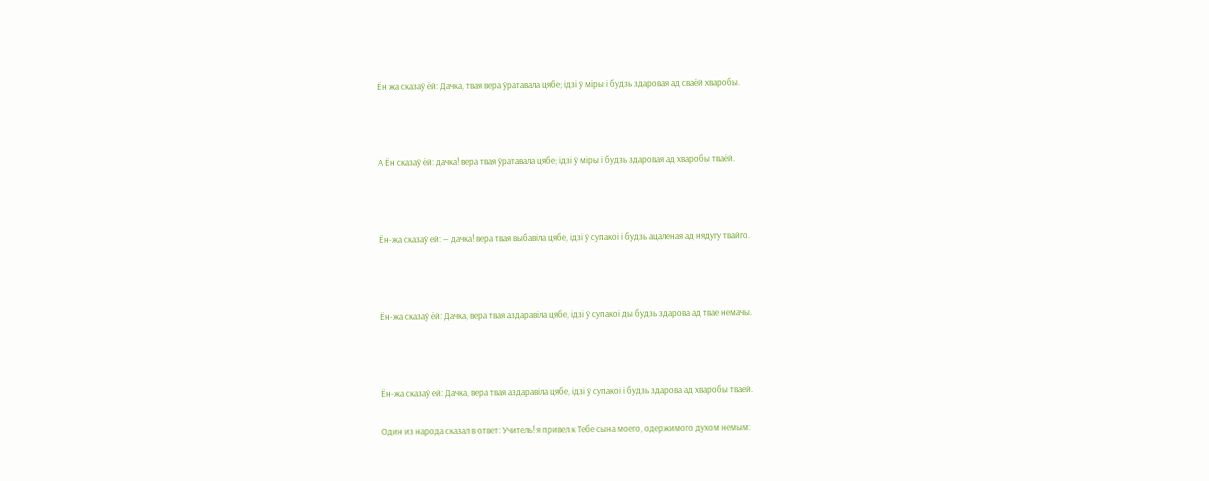Ён жа сказаў ёй: Дачка, твая вера ўратавала цябе; ідзі ў міры і будзь здаровая ад сваёй хваробы.



А Ён сказаў ёй: дачка! вера твая ўратавала цябе; ідзі ў міры і будзь здаровая ад хваробы тваёй.



Ён-жа сказаў ей: — дачка! вера твая выбавіла цябе, ідзі ў супакоі і будзь ацаленая ад нядугу твайго.



Ён-жа сказаў ёй: Дачка, вера твая аздаравіла цябе, ідзі ў супакоі ды будзь здарова ад твае немачы.



Ён-жа сказаў ей: Дачка, вера твая аздаравіла цябе, ідзі ў супакоі і будзь здарова ад хваробы тваей.

Один из народа сказал в ответ: Учитель! я привел к Тебе сына моего, одержимого духом немым: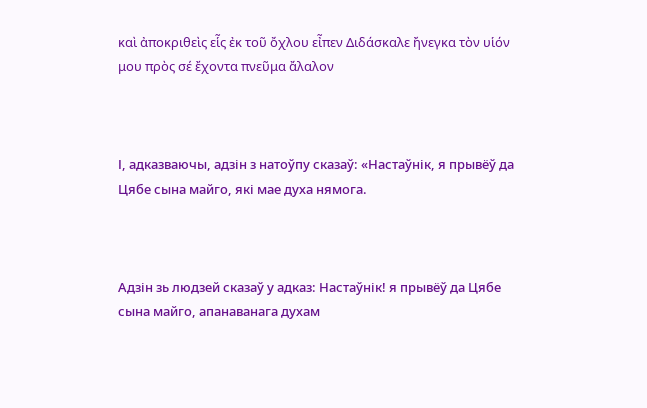καὶ ἀποκριθεὶς εἷς ἐκ τοῦ ὄχλου εἶπεν Διδάσκαλε ἤνεγκα τὸν υἱόν μου πρὸς σέ ἔχοντα πνεῦμα ἄλαλον



І, адказваючы, адзін з натоўпу сказаў: «Настаўнік, я прывёў да Цябе сына майго, які мае духа нямога.



Адзін зь людзей сказаў у адказ: Настаўнік! я прывёў да Цябе сына майго, апанаванага духам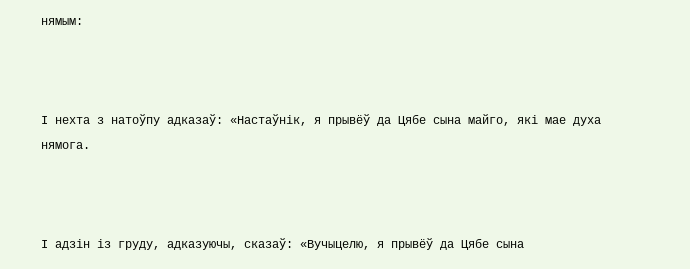нямым:



І нехта з натоўпу адказаў: «Настаўнік, я прывёў да Цябе сына майго, які мае духа нямога.



І адзін із груду, адказуючы, сказаў: «Вучыцелю, я прывёў да Цябе сына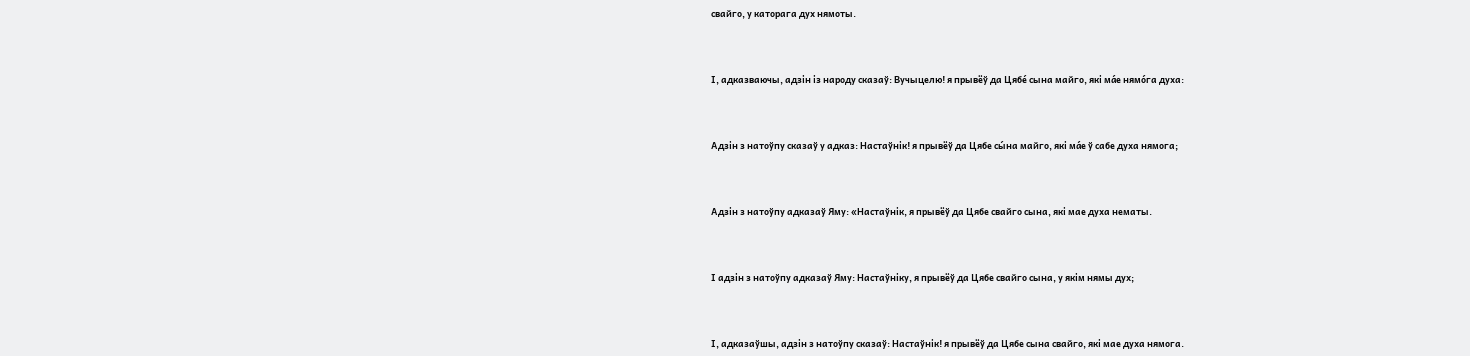свайго, у каторага дух нямоты.



І, адказваючы, адзін із народу сказаў: Вучыцелю! я прывёў да Цябе́ сына майго, які ма́е нямо́га духа:



Адзін з натоўпу сказаў у адказ: Настаўнік! я прывёў да Цябе сы́на майго, які ма́е ў сабе духа нямога;



Адзін з натоўпу адказаў Яму: «Настаўнік, я прывёў да Цябе свайго сына, які мае духа нематы.



І адзін з натоўпу адказаў Яму: Настаўніку, я прывёў да Цябе свайго сына, у якім нямы дух;



І, адказаўшы, адзін з натоўпу сказаў: Настаўнік! я прывёў да Цябе сына свайго, які мае духа нямога.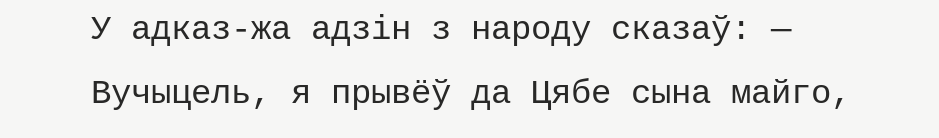У адказ-жа адзін з народу сказаў: — Вучыцель, я прывёў да Цябе сына майго,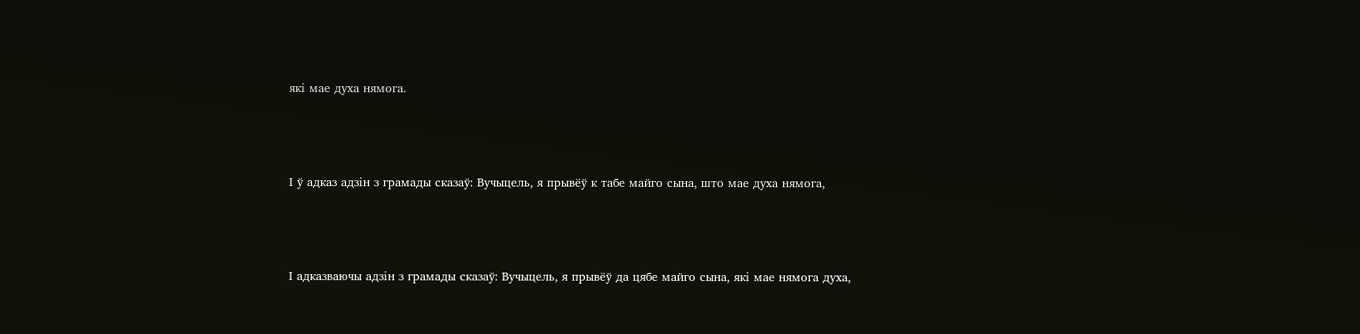які мае духа нямога.



І ў адказ адзін з грамады сказаў: Вучыцель, я прывёў к табе майго сына, што мае духа нямога,



І адказваючы адзін з грамады сказаў: Вучыцель, я прывёў да цябе майго сына, які мае нямога духа,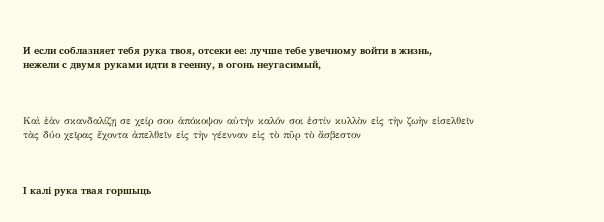И если соблазняет тебя рука твоя, отсеки ее: лучше тебе увечному войти в жизнь, нежели с двумя руками идти в геенну, в огонь неугасимый,



Καὶ ἐὰν σκανδαλίζῃ σε χείρ σου ἀπόκοψον αὐτήν καλόν σοι ἐστίν κυλλὸν εἰς τὴν ζωὴν εἰσελθεῖν τὰς δύο χεῖρας ἔχοντα ἀπελθεῖν εἰς τὴν γέενναν εἰς τὸ πῦρ τὸ ἄσβεστον



І калі рука твая горшыць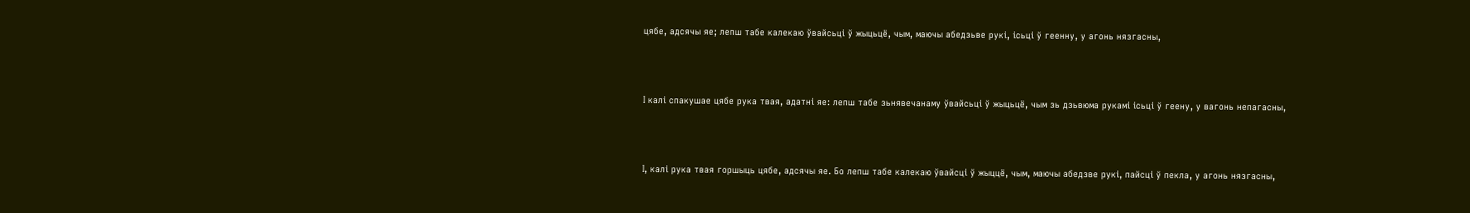цябе, адсячы яе; лепш табе калекаю ўвайсьці ў жыцьцё, чым, маючы абедзьве рукі, ісьці ў геенну, у агонь нязгасны,



І калі спакушае цябе рука твая, адатні яе: лепш табе зьнявечанаму ўвайсьці ў жыцьцё, чым зь дзьвюма рукамі ісьці ў геену, у вагонь непагасны,



І, калі рука твая горшыць цябе, адсячы яе. Бо лепш табе калекаю ўвайсці ў жыццё, чым, маючы абедзве рукі, пайсці ў пекла, у агонь нязгасны,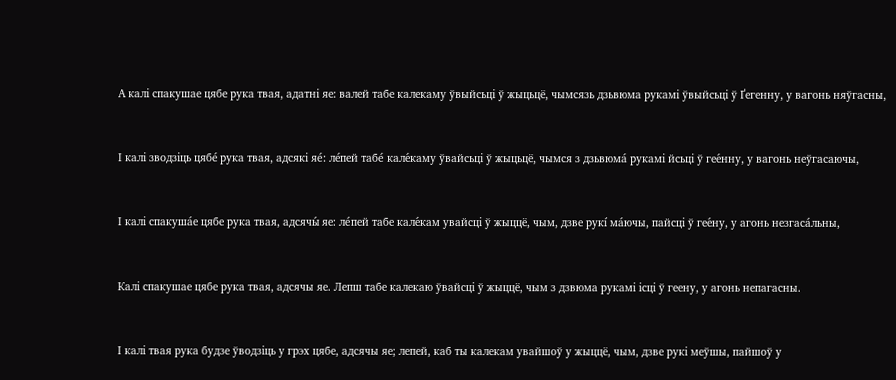А калі спакушае цябе рука твая, адатні яе: валей табе калекаму ўвыйсьці ў жыцьцё, чымсязь дзьвюма рукамі ўвыйсьці ў Ґегенну, у вагонь няўгасны,



І калі зводзіць цябе́ рука твая, адсякі яе́: ле́пей табе́ кале́каму ўвайсьці ў жыцьцё, чымся з дзьвюма́ рукамі йсьці ў гее́нну, у вагонь неўгасаючы,



І калі спакуша́е цябе рука твая, адсячы́ яе: ле́пей табе кале́кам увайсці ў жыццё, чым, дзве рукí ма́ючы, пайсці ў гее́ну, у агонь незгаса́льны,



Калі спакушае цябе рука твая, адсячы яе. Лепш табе калекаю ўвайсці ў жыццё, чым з дзвюма рукамі ісці ў геену, у агонь непагасны.



І калі твая рука будзе ўводзіць у грэх цябе, адсячы яе; лепей, каб ты калекам увайшоў у жыццё, чым, дзве рукі меўшы, пайшоў у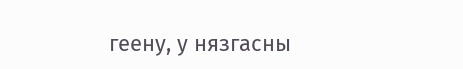геену, у нязгасны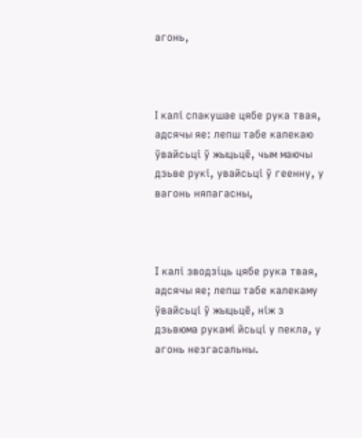агонь,



І калі спакушае цябе рука твая, адсячы яе: лепш табе калекаю ўвайсьці ў жыцьцё, чым маючы дзьве рукі, увайсьці ў геенну, у вагонь няпагасны,



I калі зводзіць цябе рука твая, адсячы яе; лепш табе калекаму ўвайсьці ў жыцьцё, ніж з дзьвюма рукамі йсьці у пекла, у агонь незгасальны.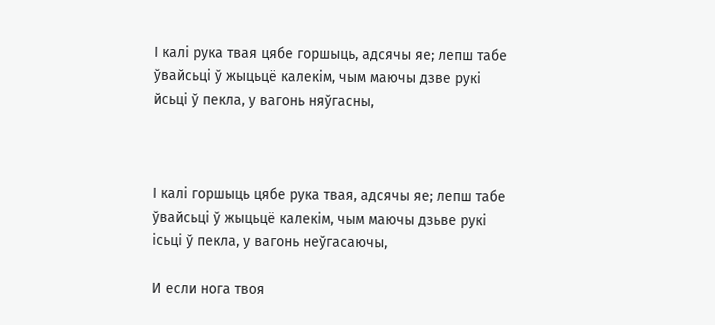І калі рука твая цябе горшыць, адсячы яе; лепш табе ўвайсьці ў жыцьцё калекім, чым маючы дзве рукі йсьці ў пекла, у вагонь няўгасны,



І калі горшыць цябе рука твая, адсячы яе; лепш табе ўвайсьці ў жыцьцё калекім, чым маючы дзьве рукі ісьці ў пекла, у вагонь неўгасаючы,

И если нога твоя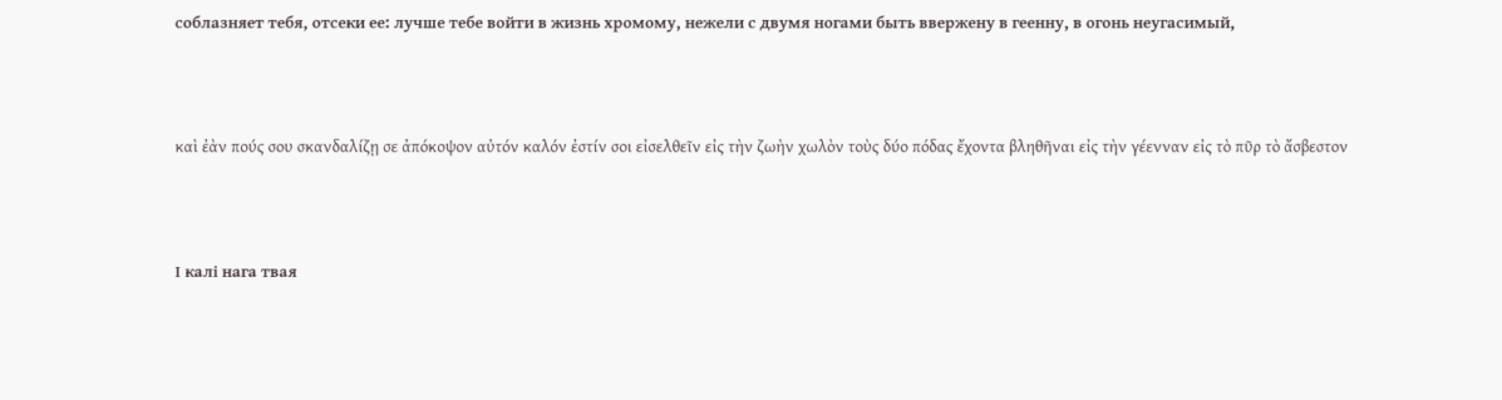соблазняет тебя, отсеки ее: лучше тебе войти в жизнь хромому, нежели с двумя ногами быть ввержену в геенну, в огонь неугасимый,



καὶ ἐὰν πούς σου σκανδαλίζῃ σε ἀπόκοψον αὐτόν καλόν ἐστίν σοι εἰσελθεῖν εἰς τὴν ζωὴν χωλὸν τοὺς δύο πόδας ἔχοντα βληθῆναι εἰς τὴν γέενναν εἰς τὸ πῦρ τὸ ἄσβεστον



І калі нага твая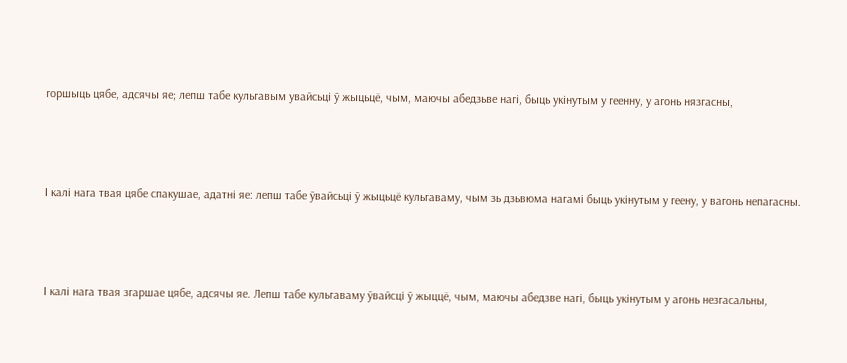горшыць цябе, адсячы яе; лепш табе кульгавым увайсьці ў жыцьцё, чым, маючы абедзьве нагі, быць укінутым у геенну, у агонь нязгасны,



І калі нага твая цябе спакушае, адатні яе: лепш табе ўвайсьці ў жыцьцё кульгаваму, чым зь дзьвюма нагамі быць укінутым у геену, у вагонь непагасны.



І калі нага твая згаршае цябе, адсячы яе. Лепш табе кульгаваму ўвайсці ў жыццё, чым, маючы абедзве нагі, быць укінутым у агонь незгасальны,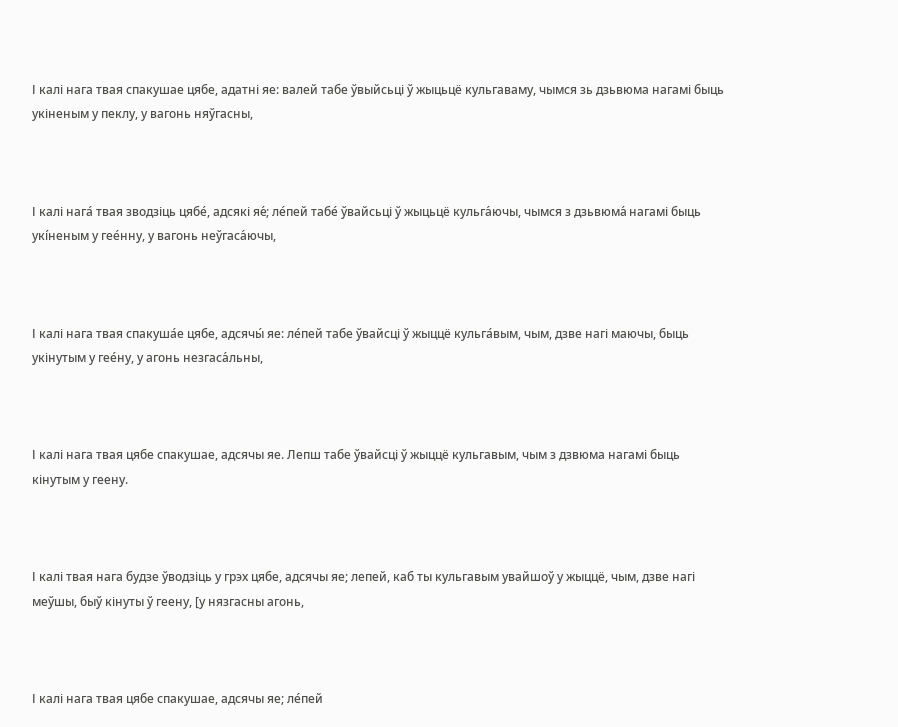І калі нага твая спакушае цябе, адатні яе: валей табе ўвыйсьці ў жыцьцё кульгаваму, чымся зь дзьвюма нагамі быць укіненым у пеклу, у вагонь няўгасны,



І калі нага́ твая зводзіць цябе́, адсякі яе́; ле́пей табе́ ўвайсьці ў жыцьцё кульга́ючы, чымся з дзьвюма́ нагамі быць укíненым у гее́нну, у вагонь неўгаса́ючы,



І калі нага твая спакуша́е цябе, адсячы́ яе: ле́пей табе ўвайсці ў жыццё кульга́вым, чым, дзве нагі маючы, быць укінутым у гее́ну, у агонь незгаса́льны,



І калі нага твая цябе спакушае, адсячы яе. Лепш табе ўвайсці ў жыццё кульгавым, чым з дзвюма нагамі быць кінутым у геену.



І калі твая нага будзе ўводзіць у грэх цябе, адсячы яе; лепей, каб ты кульгавым увайшоў у жыццё, чым, дзве нагі меўшы, быў кінуты ў геену, [у нязгасны агонь,



І калі нага твая цябе спакушае, адсячы яе; ле́пей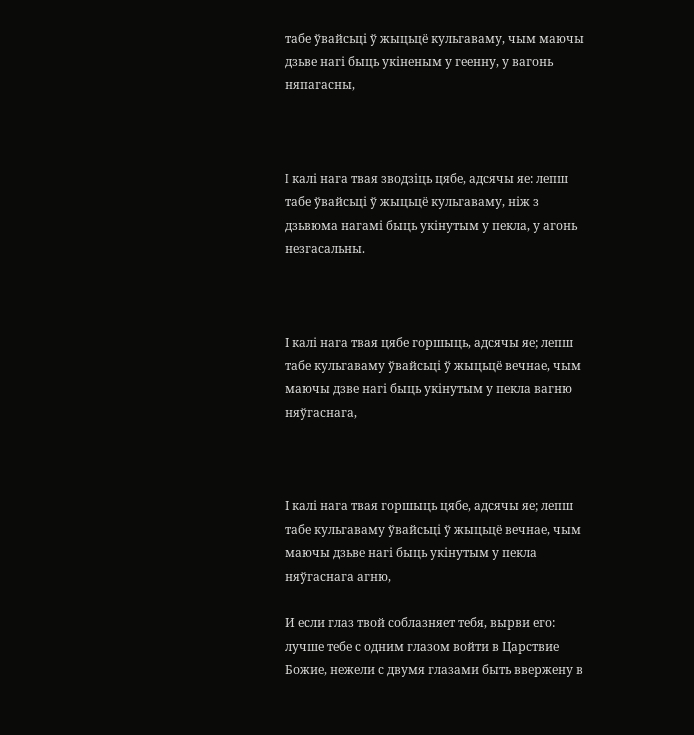табе ўвайсьці ў жыцьцё кульгаваму, чым маючы дзьве нагі быць укіненым у геенну, у вагонь няпагасны,



I калі нага твая зводзіць цябе, адсячы яе: лепш табе ўвайсьці ў жыцьцё кульгаваму, ніж з дзьвюма нагамі быць укінутым у пекла, у агонь незгасальны.



І калі нага твая цябе горшыць, адсячы яе; лепш табе кульгаваму ўвайсьці ў жыцьцё вечнае, чым маючы дзве нагі быць укінутым у пекла вагню няўгаснага,



І калі нага твая горшыць цябе, адсячы яе; лепш табе кульгаваму ўвайсьці ў жыцьцё вечнае, чым маючы дзьве нагі быць укінутым у пекла няўгаснага агню,

И если глаз твой соблазняет тебя, вырви его: лучше тебе с одним глазом войти в Царствие Божие, нежели с двумя глазами быть ввержену в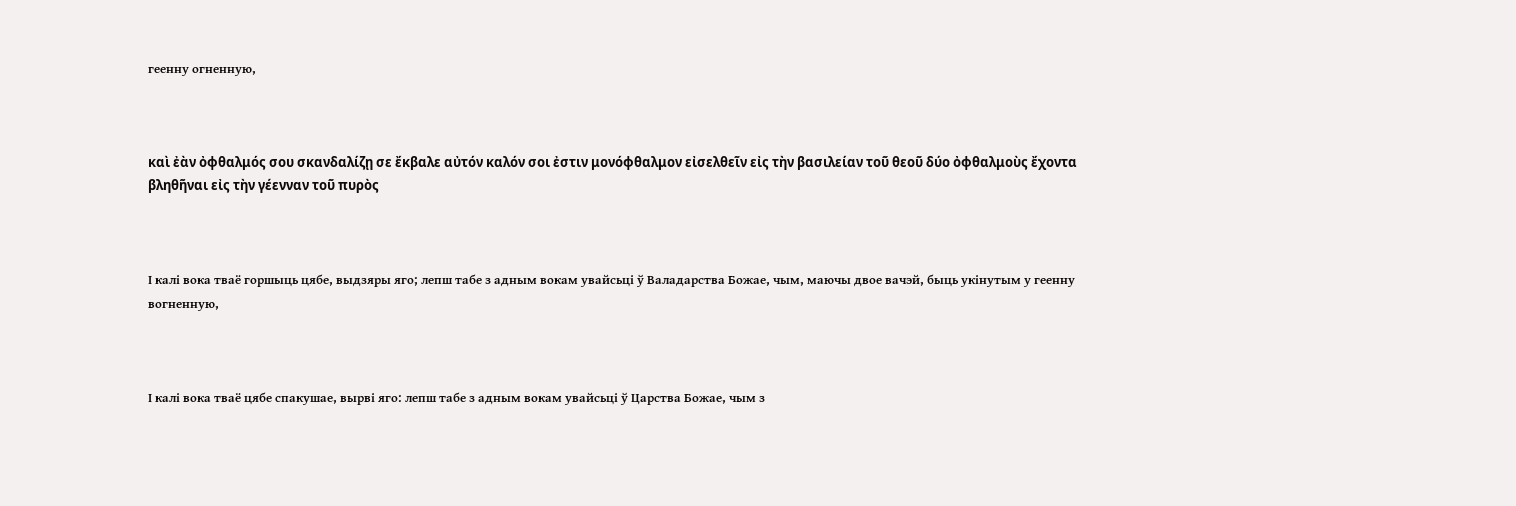геенну огненную,



καὶ ἐὰν ὀφθαλμός σου σκανδαλίζῃ σε ἔκβαλε αὐτόν καλόν σοι ἐστιν μονόφθαλμον εἰσελθεῖν εἰς τὴν βασιλείαν τοῦ θεοῦ δύο ὀφθαλμοὺς ἔχοντα βληθῆναι εἰς τὴν γέενναν τοῦ πυρὸς



І калі вока тваё горшыць цябе, выдзяры яго; лепш табе з адным вокам увайсьці ў Валадарства Божае, чым, маючы двое вачэй, быць укінутым у геенну вогненную,



І калі вока тваё цябе спакушае, вырві яго: лепш табе з адным вокам увайсьці ў Царства Божае, чым з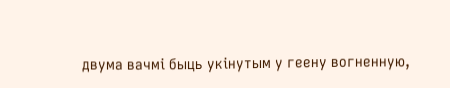двума вачмі быць укінутым у геену вогненную,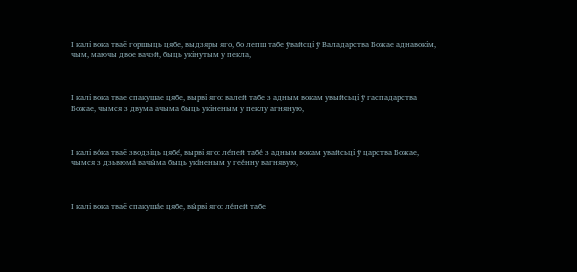І калі вока тваё горшыць цябе, выдзяры яго, бо лепш табе ўвайсці ў Валадарства Божае аднавокім, чым, маючы двое вачэй, быць укінутым у пекла,



І калі вока твае спакушае цябе, вырві яго: валей табе з адным вокам увыйсьці ў гаспадарства Божае, чымся з двума ачыма быць укіненым у пеклу агняную,



І калі во́ка тваё зводзіць цябе́, вырві яго: ле́пей табе́ з адным вокам увайсьці ў царства Божае, чымся з дзьвюма́ вачы́ма быць укíненым у гее́нну вагнявую,



І калі вока тваё спакуша́е цябе, вы́рві яго: ле́пей табе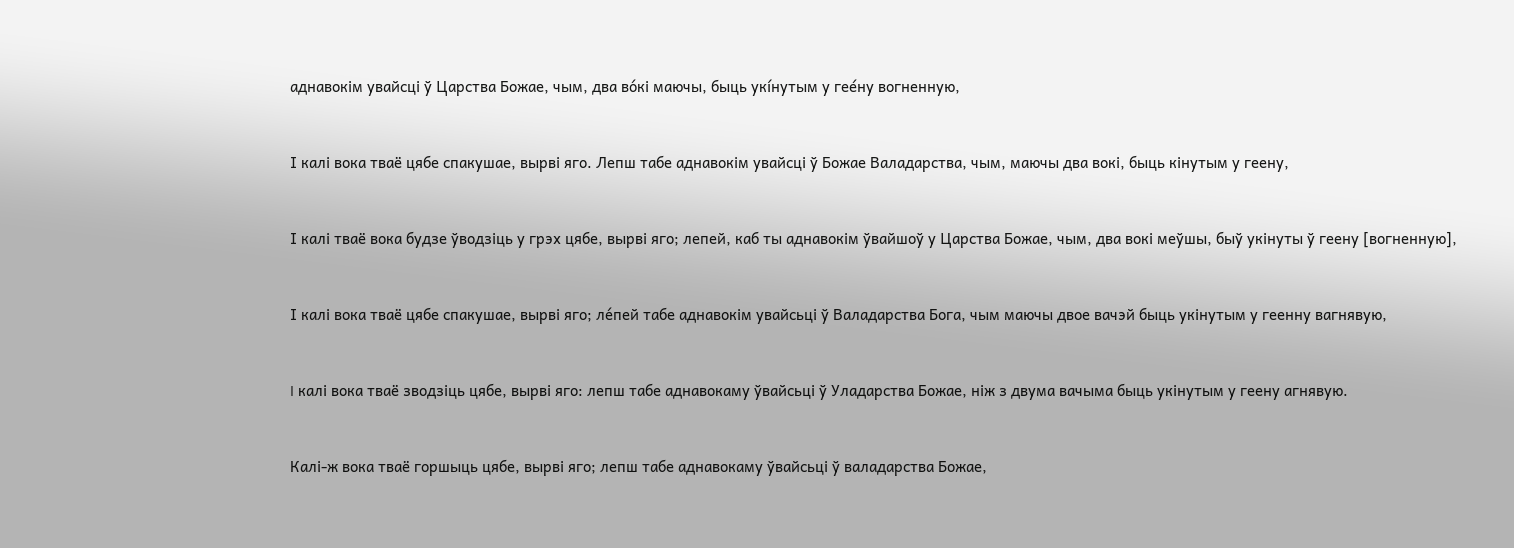аднавокім увайсці ў Царства Божае, чым, два во́кі маючы, быць укíнутым у гее́ну вогненную,



І калі вока тваё цябе спакушае, вырві яго. Лепш табе аднавокім увайсці ў Божае Валадарства, чым, маючы два вокі, быць кінутым у геену,



І калі тваё вока будзе ўводзіць у грэх цябе, вырві яго; лепей, каб ты аднавокім ўвайшоў у Царства Божае, чым, два вокі меўшы, быў укінуты ў геену [вогненную],



І калі вока тваё цябе спакушае, вырві яго; ле́пей табе аднавокім увайсьці ў Валадарства Бога, чым маючы двое вачэй быць укінутым у геенну вагнявую,



I калі вока тваё зводзіць цябе, вырві яго: лепш табе аднавокаму ўвайсьці ў Уладарства Божае, ніж з двума вачыма быць укінутым у геену агнявую.



Калі-ж вока тваё горшыць цябе, вырві яго; лепш табе аднавокаму ўвайсьці ў валадарства Божае,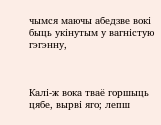чымся маючы абедзве вокі быць укінутым у вагністую гэгэнну,



Калі-ж вока тваё горшыць цябе, вырві яго; лепш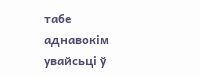табе аднавокім увайсьці ў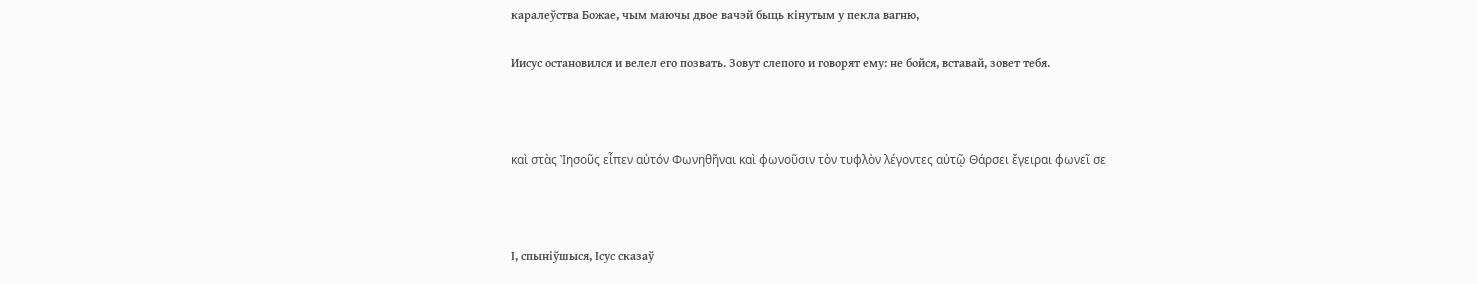каралеўства Божае, чым маючы двое вачэй быць кінутым у пекла вагню,

Иисус остановился и велел его позвать. Зовут слепого и говорят ему: не бойся, вставай, зовет тебя.



καὶ στὰς Ἰησοῦς εἶπεν αὐτόν Φωνηθῆναι καὶ φωνοῦσιν τὸν τυφλὸν λέγοντες αὐτῷ Θάρσει ἔγειραι φωνεῖ σε



І, спыніўшыся, Ісус сказаў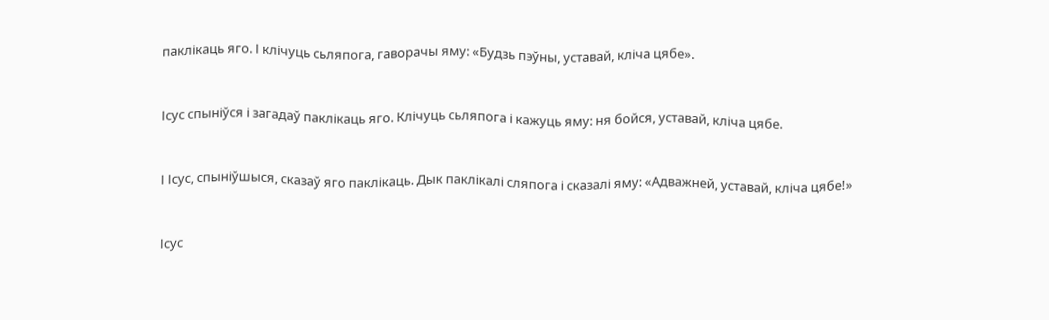паклікаць яго. І клічуць сьляпога, гаворачы яму: «Будзь пэўны, уставай, кліча цябе».



Ісус спыніўся і загадаў паклікаць яго. Клічуць сьляпога і кажуць яму: ня бойся, уставай, кліча цябе.



І Ісус, спыніўшыся, сказаў яго паклікаць. Дык паклікалі сляпога і сказалі яму: «Адважней, уставай, кліча цябе!»



Ісус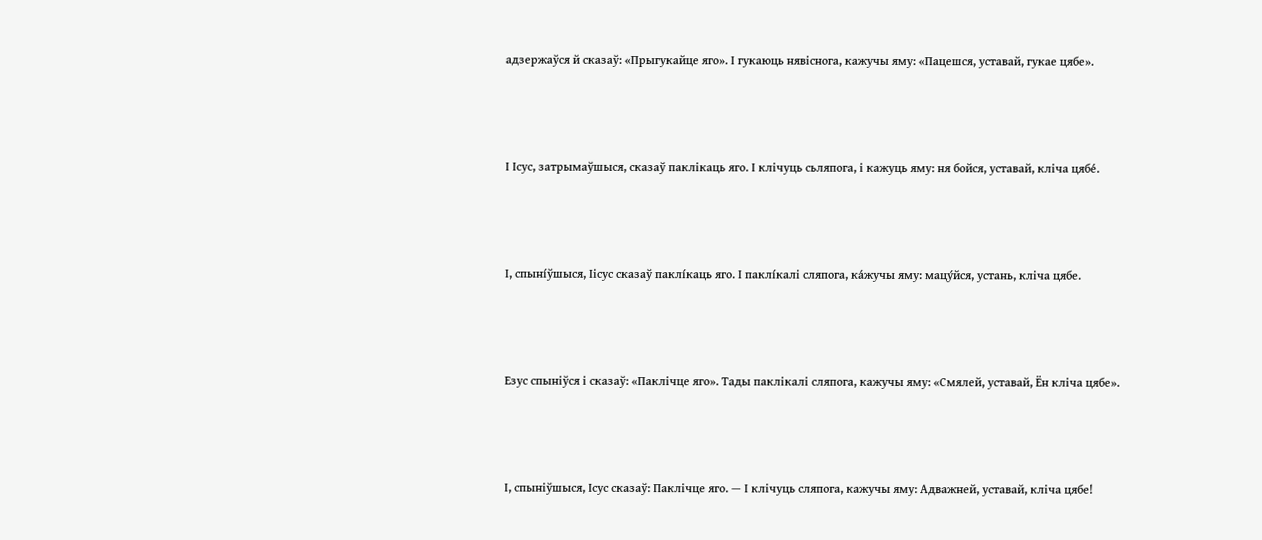адзержаўся й сказаў: «Прыгукайце яго». І гукаюць нявіснога, кажучы яму: «Пацешся, уставай, гукае цябе».



І Ісус, затрымаўшыся, сказаў паклікаць яго. І клічуць сьляпога, і кажуць яму: ня бойся, уставай, кліча цябе́.



І, спынíўшыся, Іісус сказаў паклíкаць яго. І паклíкалі сляпога, ка́жучы яму: мацу́йся, устань, кліча цябе.



Езус спыніўся і сказаў: «Паклічце яго». Тады паклікалі сляпога, кажучы яму: «Смялей, уставай, Ён кліча цябе».



І, спыніўшыся, Ісус сказаў: Паклічце яго. — І клічуць сляпога, кажучы яму: Адважней, уставай, кліча цябе!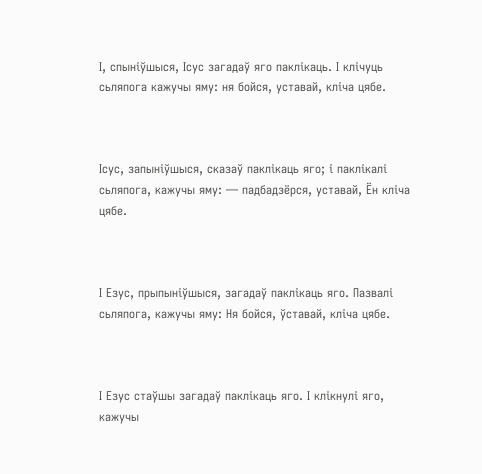І, спыніўшыся, Ісус загадаў яго паклікаць. І клічуць сьляпога кажучы яму: ня бойся, уставай, кліча цябе.



Ісус, запыніўшыся, сказаў паклікаць яго; і паклікалі сьляпога, кажучы яму: — падбадзёрся, уставай, Ён кліча цябе.



І Езус, прыпыніўшыся, загадаў паклікаць яго. Пазвалі сьляпога, кажучы яму: Ня бойся, ўставай, кліча цябе.



І Езус стаўшы загадаў паклікаць яго. І клікнулі яго, кажучы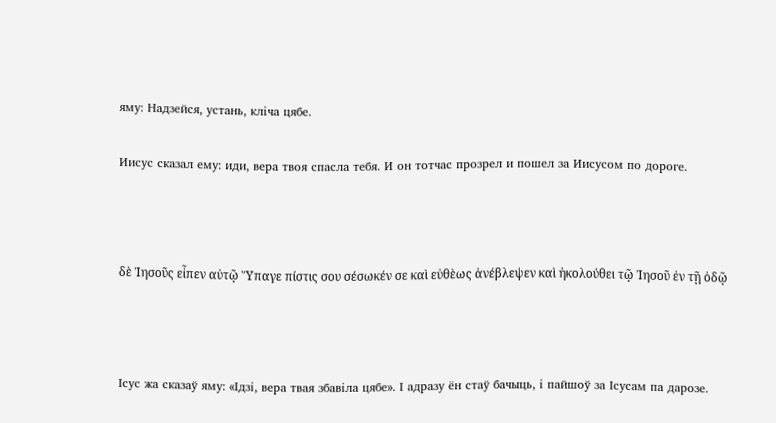яму: Надзейся, устань, кліча цябе.

Иисус сказал ему: иди, вера твоя спасла тебя. И он тотчас прозрел и пошел за Иисусом по дороге.



δὲ Ἰησοῦς εἶπεν αὐτῷ Ὕπαγε πίστις σου σέσωκέν σε καὶ εὐθὲως ἀνέβλεψεν καὶ ἠκολούθει τῷ Ἰησοῦ ἐν τῇ ὁδῷ



Ісус жа сказаў яму: «Ідзі, вера твая збавіла цябе». І адразу ён стаў бачыць, і пайшоў за Ісусам па дарозе.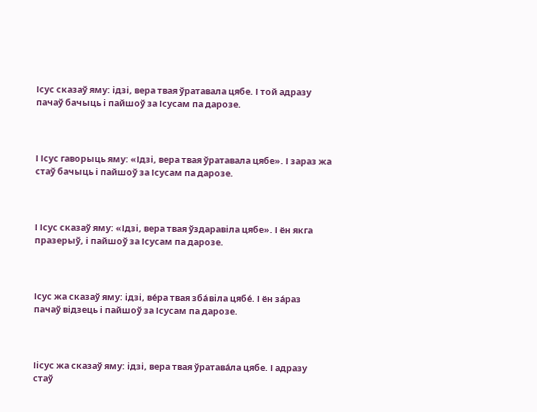Ісус сказаў яму: ідзі, вера твая ўратавала цябе. І той адразу пачаў бачыць і пайшоў за Ісусам па дарозе.



І Ісус гаворыць яму: «Ідзі, вера твая ўратавала цябе». І зараз жа стаў бачыць і пайшоў за Ісусам па дарозе.



І Ісус сказаў яму: «Ідзі, вера твая ўздаравіла цябе». І ён якга празерыў, і пайшоў за Ісусам па дарозе.



Ісус жа сказаў яму: ідзі, ве́ра твая зба́віла цябе́. І ён за́раз пачаў відзець і пайшоў за Ісусам па дарозе.



Іісус жа сказаў яму: ідзі, вера твая ўратава́ла цябе. І адразу стаў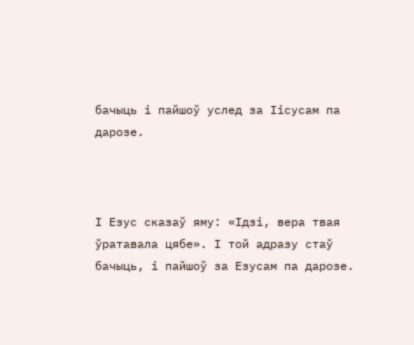бачыць і пайшоў услед за Іісусам па дарозе.



І Езус сказаў яму: «Ідзі, вера твая ўратавала цябе». І той адразу стаў бачыць, і пайшоў за Езусам па дарозе.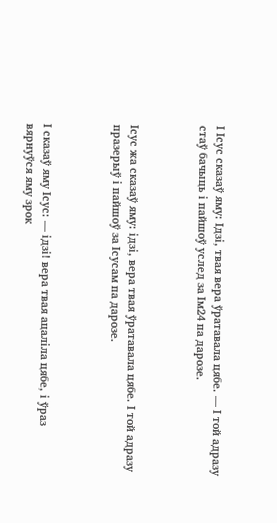І Ісус сказаў яму: Ідзі, твая вера ўратавала цябе. — І той адразу стаў бачыць і пайшоў услед за Ім24 па дарозе.



Ісус жа сказаў яму: ідзі, вера твая ўратавала цябе. І той адразу празерыў і пайшоў за Ісусам па дарозе.



І сказаў яму Ісус: — ідзі! вера твая ацаліла цябе, і ўраз вярнуўся яму зрок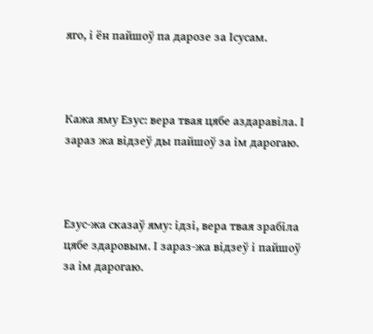яго, і ён пайшоў па дарозе за Ісусам.



Кажа яму Езус: вера твая цябе аздаравіла. І зараз жа відзеў ды пайшоў за ім дарогаю.



Езус-жа сказаў яму: ідзі, вера твая зрабіла цябе здаровым. І зараз-жа відзеў і пайшоў за ім дарогаю.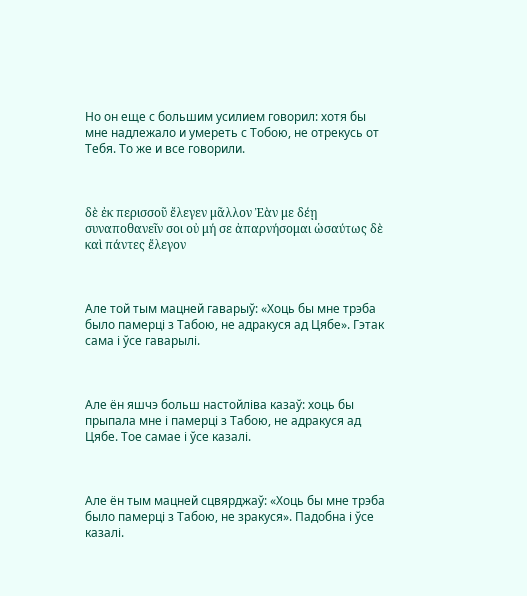Но он еще с большим усилием говорил: хотя бы мне надлежало и умереть с Тобою, не отрекусь от Тебя. То же и все говорили.



δὲ ἐκ περισσοῦ ἔλεγεν μᾶλλον Ἐὰν με δέῃ συναποθανεῖν σοι οὐ μή σε ἀπαρνήσομαι ὡσαύτως δὲ καὶ πάντες ἔλεγον



Але той тым мацней гаварыў: «Хоць бы мне трэба было памерці з Табою, не адракуся ад Цябе». Гэтак сама і ўсе гаварылі.



Але ён яшчэ больш настойліва казаў: хоць бы прыпала мне і памерці з Табою, не адракуся ад Цябе. Тое самае і ўсе казалі.



Але ён тым мацней сцвярджаў: «Хоць бы мне трэба было памерці з Табою, не зракуся». Падобна і ўсе казалі.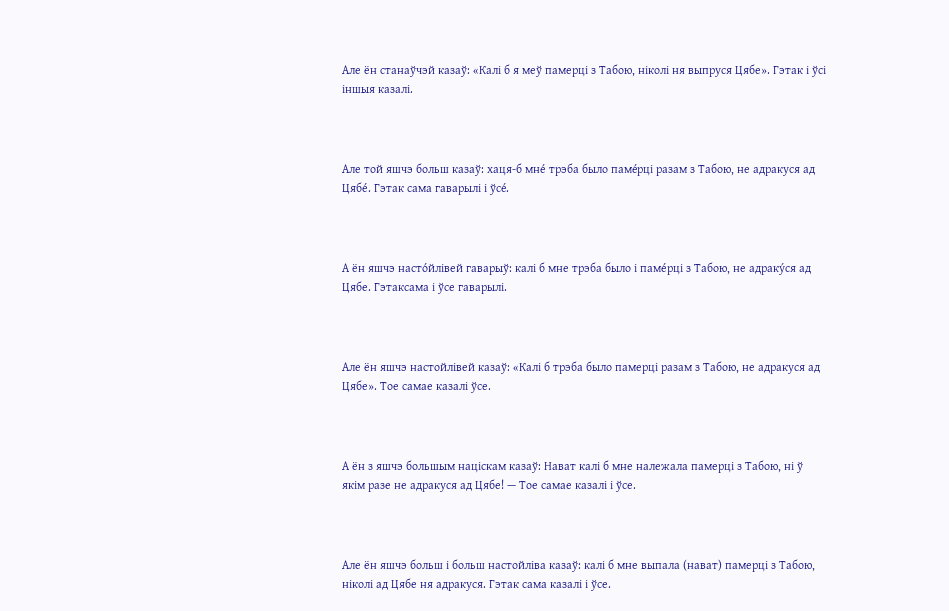Але ён станаўчэй казаў: «Калі б я меў памерці з Табою, ніколі ня выпруся Цябе». Гэтак і ўсі іншыя казалі.



Але той яшчэ больш казаў: хаця-б мне́ трэба было паме́рці разам з Табою, не адракуся ад Цябе́. Гэтак сама гаварылі і ўсе́.



А ён яшчэ насто́йлівей гаварыў: калі б мне трэба было і паме́рці з Табою, не адраку́ся ад Цябе. Гэтаксама і ўсе гаварылі.



Але ён яшчэ настойлівей казаў: «Калі б трэба было памерці разам з Табою, не адракуся ад Цябе». Тое самае казалі ўсе.



А ён з яшчэ большым націскам казаў: Нават калі б мне належала памерці з Табою, ні ў якім разе не адракуся ад Цябе! — Тое самае казалі і ўсе.



Але ён яшчэ больш і больш настойліва казаў: калі б мне выпала (нават) памерці з Табою, ніколі ад Цябе ня адракуся. Гэтак сама казалі і ўсе.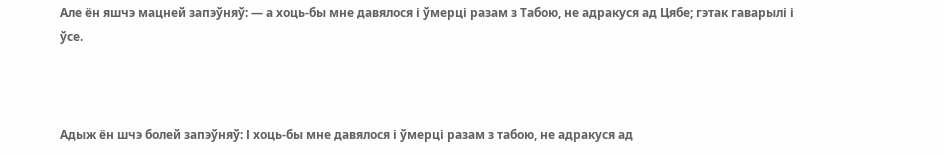Але ён яшчэ мацней запэўняў: — а хоць-бы мне давялося і ўмерці разам з Табою, не адракуся ад Цябе; гэтак гаварылі і ўсе.



Адыж ён шчэ болей запэўняў: І хоць-бы мне давялося і ўмерці разам з табою, не адракуся ад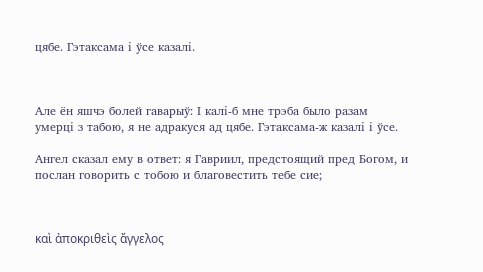цябе. Гэтаксама і ўсе казалі.



Але ён яшчэ болей гаварыў: І калі-б мне трэба было разам умерці з табою, я не адракуся ад цябе. Гэтаксама-ж казалі і ўсе.

Ангел сказал ему в ответ: я Гавриил, предстоящий пред Богом, и послан говорить с тобою и благовестить тебе сие;



καὶ ἀποκριθεὶς ἄγγελος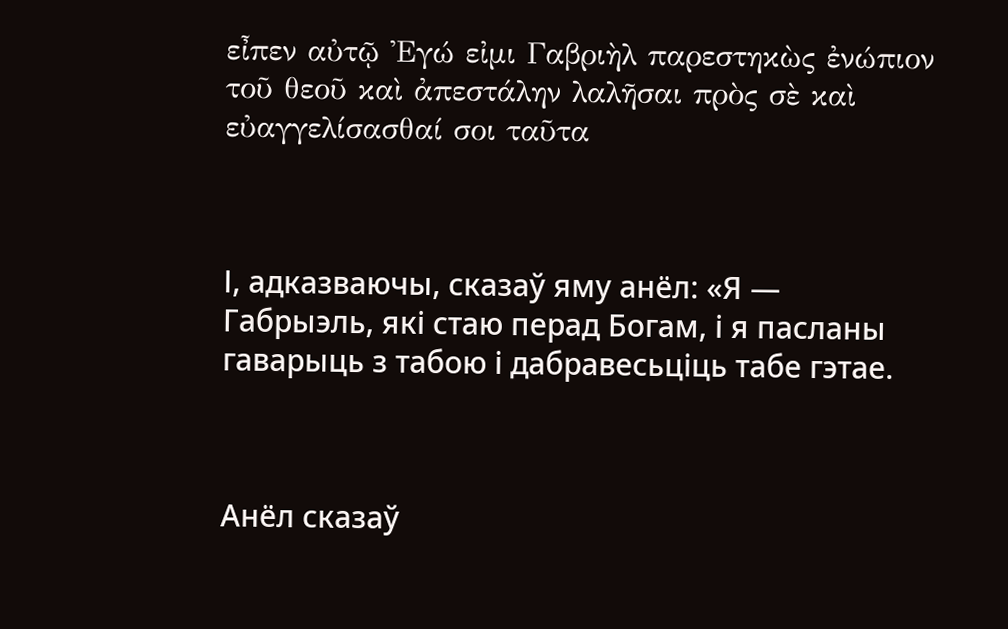εἶπεν αὐτῷ Ἐγώ εἰμι Γαβριὴλ παρεστηκὼς ἐνώπιον τοῦ θεοῦ καὶ ἀπεστάλην λαλῆσαι πρὸς σὲ καὶ εὐαγγελίσασθαί σοι ταῦτα



І, адказваючы, сказаў яму анёл: «Я — Габрыэль, які стаю перад Богам, і я пасланы гаварыць з табою і дабравесьціць табе гэтае.



Анёл сказаў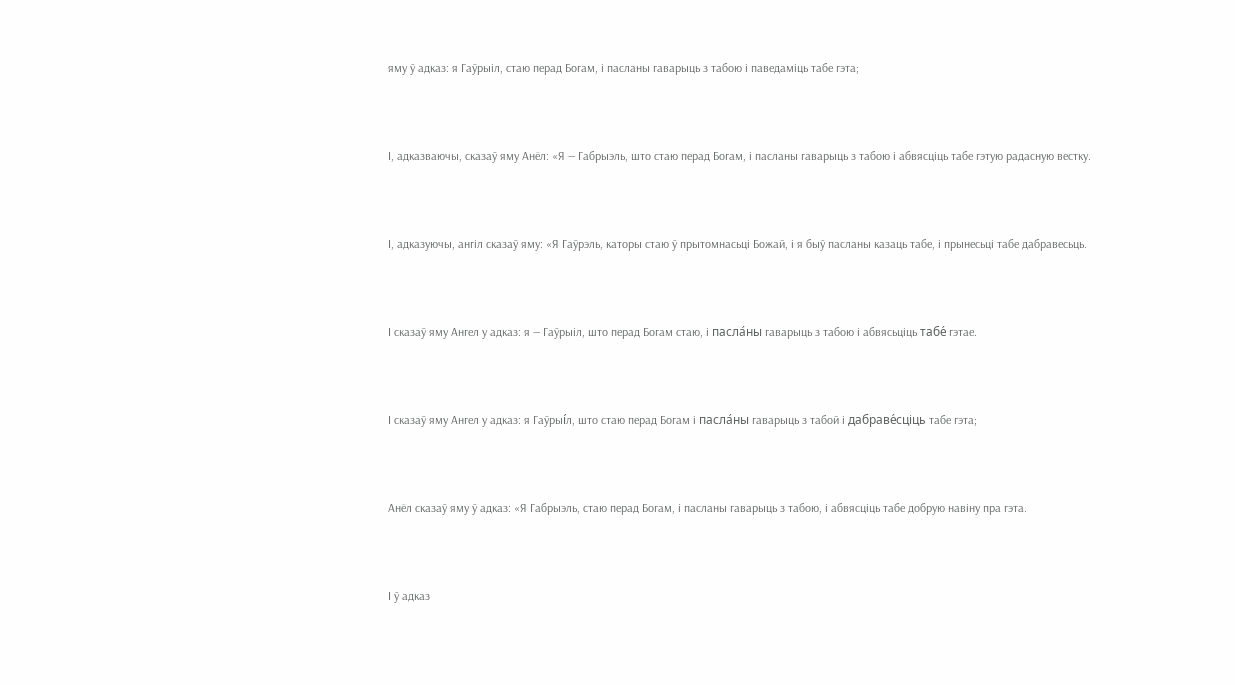яму ў адказ: я Гаўрыіл, стаю перад Богам, і пасланы гаварыць з табою і паведаміць табе гэта;



І, адказваючы, сказаў яму Анёл: «Я — Габрыэль, што стаю перад Богам, і пасланы гаварыць з табою і абвясціць табе гэтую радасную вестку.



І, адказуючы, ангіл сказаў яму: «Я Гаўрэль, каторы стаю ў прытомнасьці Божай, і я быў пасланы казаць табе, і прынесьці табе дабравесьць.



І сказаў яму Ангел у адказ: я — Гаўрыіл, што перад Богам стаю, і пасла́ны гаварыць з табою і абвясьціць табе́ гэтае.



І сказаў яму Ангел у адказ: я Гаўрыíл, што стаю перад Богам і пасла́ны гаварыць з табой і дабраве́сціць табе гэта;



Анёл сказаў яму ў адказ: «Я Габрыэль, стаю перад Богам, і пасланы гаварыць з табою, і абвясціць табе добрую навіну пра гэта.



І ў адказ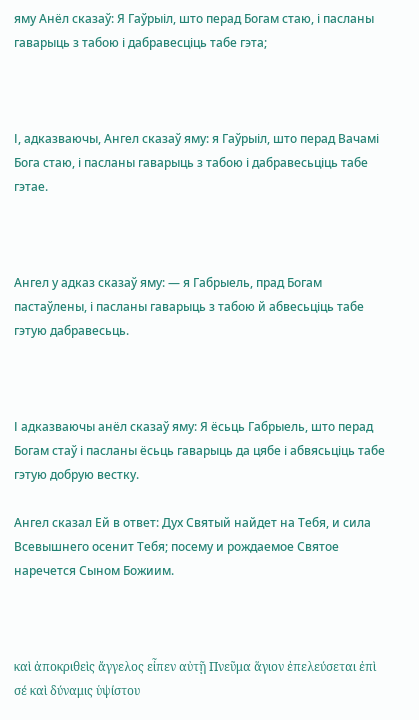яму Анёл сказаў: Я Гаўрыіл, што перад Богам стаю, і пасланы гаварыць з табою і дабравесціць табе гэта;



І, адказваючы, Ангел сказаў яму: я Гаўрыіл, што перад Вачамі Бога стаю, і пасланы гаварыць з табою і дабравесьціць табе гэтае.



Ангел у адказ сказаў яму: — я Габрыель, прад Богам пастаўлены, і пасланы гаварыць з табою й абвесьціць табе гэтую дабравесьць.



І адказваючы анёл сказаў яму: Я ёсьць Габрыель, што перад Богам стаў і пасланы ёсьць гаварыць да цябе і абвясьціць табе гэтую добрую вестку.

Ангел сказал Ей в ответ: Дух Святый найдет на Тебя, и сила Всевышнего осенит Тебя; посему и рождаемое Святое наречется Сыном Божиим.



καὶ ἀποκριθεὶς ἄγγελος εἶπεν αὐτῇ Πνεῦμα ἅγιον ἐπελεύσεται ἐπὶ σέ καὶ δύναμις ὑψίστου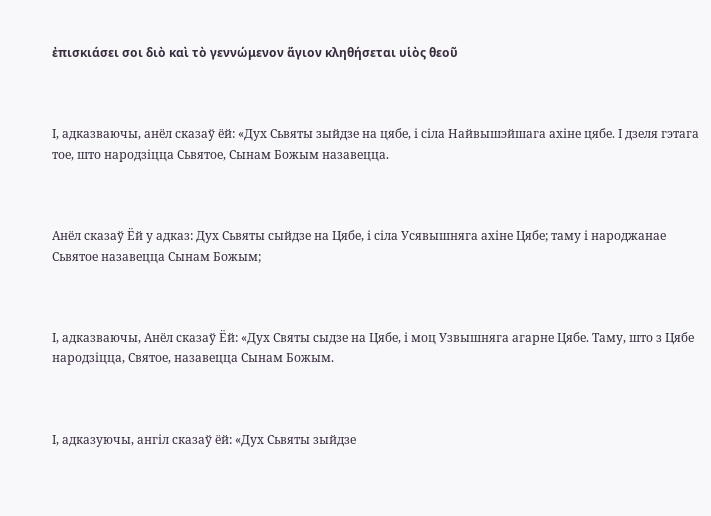ἐπισκιάσει σοι διὸ καὶ τὸ γεννώμενον ἅγιον κληθήσεται υἱὸς θεοῦ



І, адказваючы, анёл сказаў ёй: «Дух Сьвяты зыйдзе на цябе, і сіла Найвышэйшага ахіне цябе. І дзеля гэтага тое, што народзіцца Сьвятое, Сынам Божым назавецца.



Анёл сказаў Ёй у адказ: Дух Сьвяты сыйдзе на Цябе, і сіла Усявышняга ахіне Цябе; таму і народжанае Сьвятое назавецца Сынам Божым;



І, адказваючы, Анёл сказаў Ёй: «Дух Святы сыдзе на Цябе, і моц Узвышняга агарне Цябе. Таму, што з Цябе народзіцца, Святое, назавецца Сынам Божым.



І, адказуючы, ангіл сказаў ёй: «Дух Сьвяты зыйдзе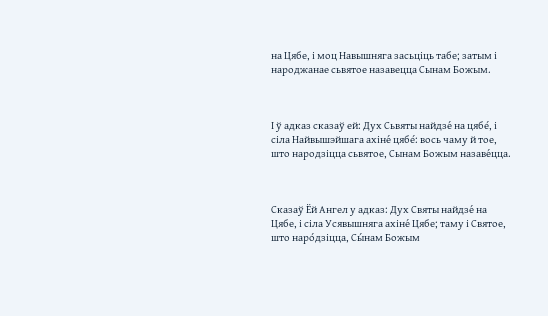на Цябе, і моц Навышняга засьціць табе; затым і народжанае сьвятое назавецца Сынам Божым.



І ў адказ сказаў ей: Дух Сьвяты найдзе́ на цябе́, і сіла Найвышэйшага ахіне́ цябе́: вось чаму й тое, што народзіцца сьвятое, Сынам Божым назаве́цца.



Сказаў Ёй Ангел у адказ: Дух Святы найдзе́ на Цябе, і сіла Усявышняга ахіне́ Цябе; таму і Святое, што наро́дзіцца, Сы́нам Божым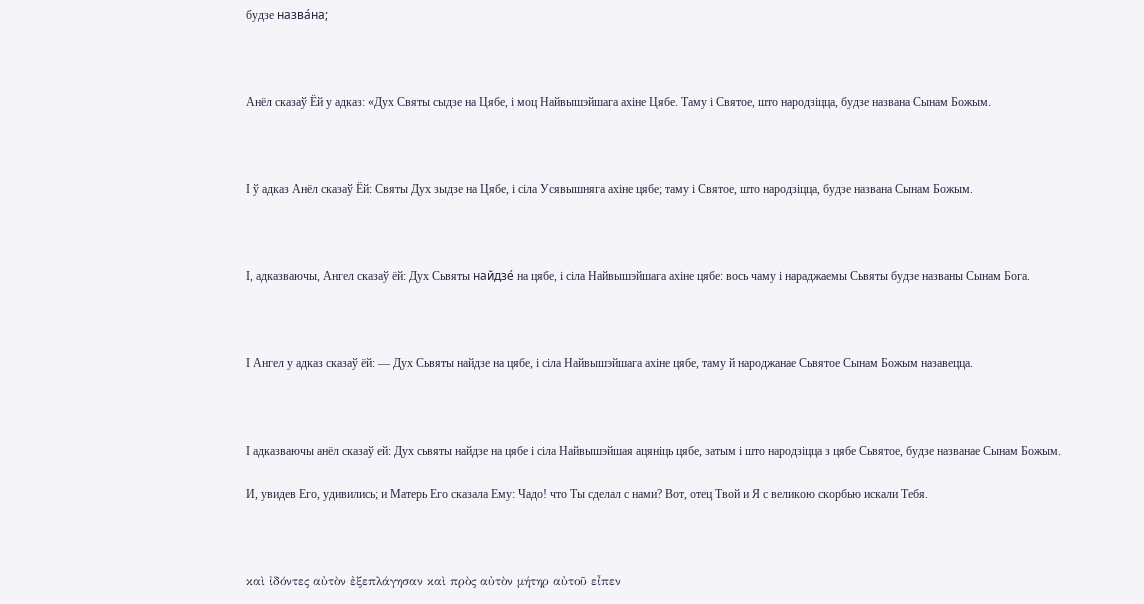будзе назва́на;



Анёл сказаў Ёй у адказ: «Дух Святы сыдзе на Цябе, і моц Найвышэйшага ахіне Цябе. Таму і Святое, што народзіцца, будзе названа Сынам Божым.



І ў адказ Анёл сказаў Ёй: Святы Дух зыдзе на Цябе, і сіла Усявышняга ахіне цябе; таму і Святое, што народзіцца, будзе названа Сынам Божым.



І, адказваючы, Ангел сказаў ёй: Дух Сьвяты найдзе́ на цябе, і сіла Найвышэйшага ахіне цябе: вось чаму і нараджаемы Сьвяты будзе названы Сынам Бога.



І Ангел у адказ сказаў ёй: — Дух Сьвяты найдзе на цябе, і сіла Найвышэйшага ахіне цябе, таму й народжанае Сьвятое Сынам Божым назавецца.



І адказваючы анёл сказаў ей: Дух сьвяты найдзе на цябе і сіла Найвышэйшая ацяніць цябе, затым і што народзіцца з цябе Сьвятое, будзе названае Сынам Божым.

И, увидев Его, удивились; и Матерь Его сказала Ему: Чадо! что Ты сделал с нами? Вот, отец Твой и Я с великою скорбью искали Тебя.



καὶ ἰδόντες αὐτὸν ἐξεπλάγησαν καὶ πρὸς αὐτὸν μήτηρ αὐτοῦ εἶπεν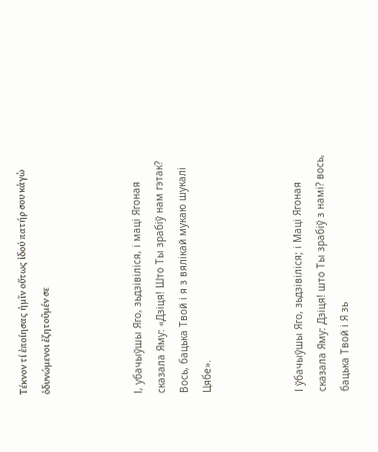Τέκνον τί ἐποίησας ἡμῖν οὕτως ἰδού πατήρ σου κἀγὼ ὀδυνώμενοι ἐζητοῦμέν σε



І, убачыўшы Яго, зьдзівіліся, і маці Ягоная сказала Яму: «Дзіця! Што Ты зрабіў нам гэтак? Вось, бацька Твой і я з вялікай мукаю шукалі Цябе».



І ўбачыўшы Яго, зьдзівіліся; і Маці Ягоная сказала Яму: Дзіця! што Ты зрабіў з намі? вось, бацька Твой і Я зь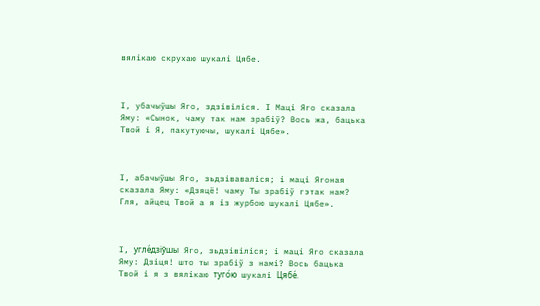вялікаю скрухаю шукалі Цябе.



І, убачыўшы Яго, здзівіліся. І Маці Яго сказала Яму: «Сынок, чаму так нам зрабіў? Вось жа, бацька Твой і Я, пакутуючы, шукалі Цябе».



І, абачыўшы Яго, зьдзіваваліся; і маці Ягоная сказала Яму: «Дзяцё! чаму Ты зрабіў гэтак нам? Гля, айцец Твой а я із журбою шукалі Цябе».



І, угле́дзіўшы Яго, зьдзівіліся; і маці Яго сказала Яму: Дзіця! што ты зрабіў з намі? Вось бацька Твой і я з вялікаю туго́ю шукалі Цябе́.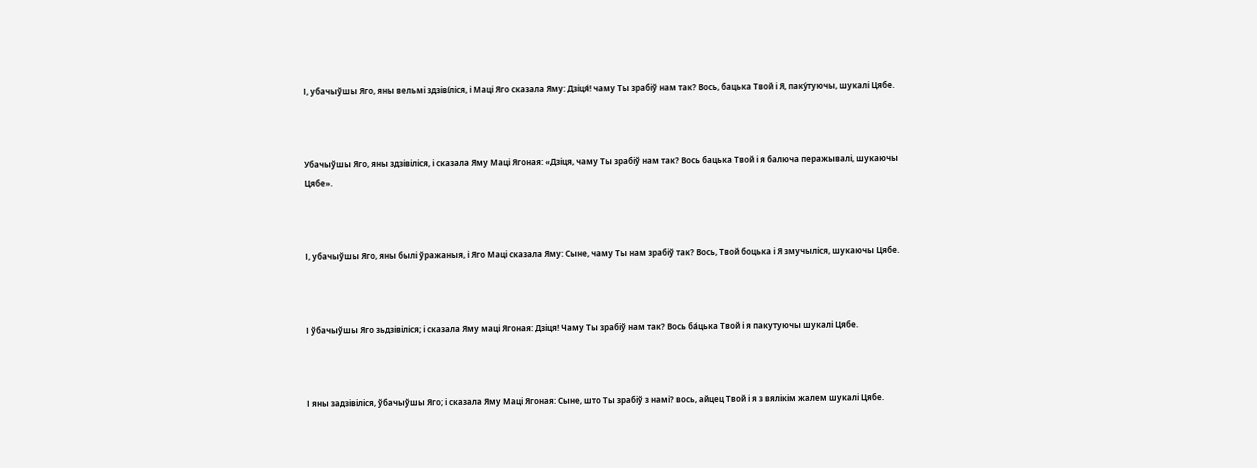І, убачыўшы Яго, яны вельмі здзівíліся, і Маці Яго сказала Яму: Дзіця́! чаму Ты зрабіў нам так? Вось, бацька Твой і Я, паку́туючы, шукалі Цябе.



Убачыўшы Яго, яны здзівіліся, і сказала Яму Маці Ягоная: «Дзіця, чаму Ты зрабіў нам так? Вось бацька Твой і я балюча перажывалі, шукаючы Цябе».



І, убачыўшы Яго, яны былі ўражаныя, і Яго Маці сказала Яму: Сыне, чаму Ты нам зрабіў так? Вось, Твой боцька і Я змучыліся, шукаючы Цябе.



І ўбачыўшы Яго зьдзівіліся; і сказала Яму маці Ягоная: Дзіця! Чаму Ты зрабіў нам так? Вось ба́цька Твой і я пакутуючы шукалі Цябе.



І яны задзівіліся, ўбачыўшы Яго; і сказала Яму Маці Ягоная: Сыне, што Ты зрабіў з намі? вось, айцец Твой і я з вялікім жалем шукалі Цябе.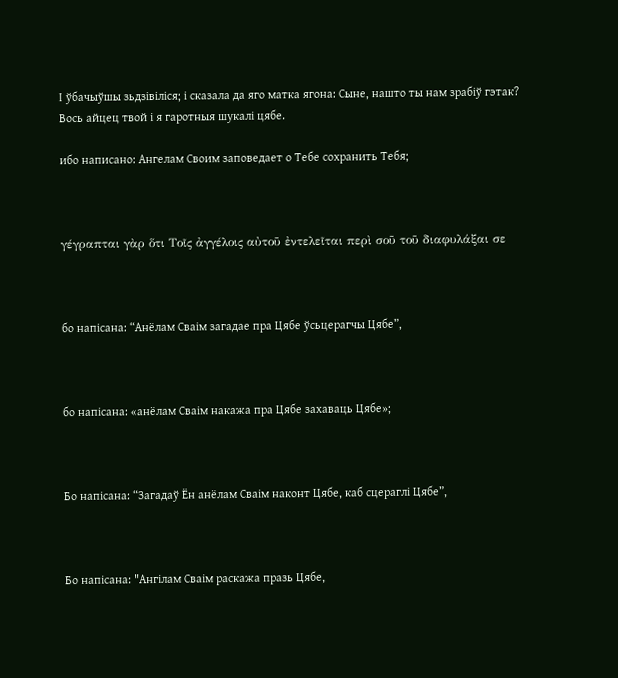І ўбачыўшы зьдзівіліся; і сказала да яго матка ягона: Сыне, нашто ты нам зрабіў гэтак? Вось айцец твой і я гаротныя шукалі цябе.

ибо написано: Ангелам Своим заповедает о Тебе сохранить Тебя;



γέγραπται γὰρ ὅτι Τοῖς ἀγγέλοις αὐτοῦ ἐντελεῖται περὶ σοῦ τοῦ διαφυλάξαι σε



бо напісана: “Анёлам Сваім загадае пра Цябе ўсьцерагчы Цябе”,



бо напісана: «анёлам Сваім накажа пра Цябе захаваць Цябе»;



Бо напісана: “Загадаў Ён анёлам Сваім наконт Цябе, каб сцераглі Цябе”,



Бо напісана: "Ангілам Сваім раскажа празь Цябе,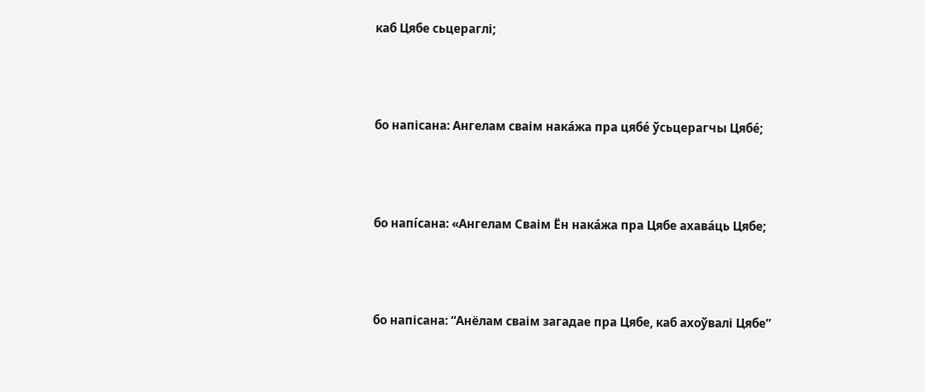каб Цябе сьцераглі;



бо напісана: Ангелам сваім нака́жа пра цябе́ ўсьцерагчы Цябе́;



бо напíсана: «Ангелам Сваім Ён нака́жа пра Цябе ахава́ць Цябе;



бо напісана: “Анёлам сваім загадае пра Цябе, каб ахоўвалі Цябе”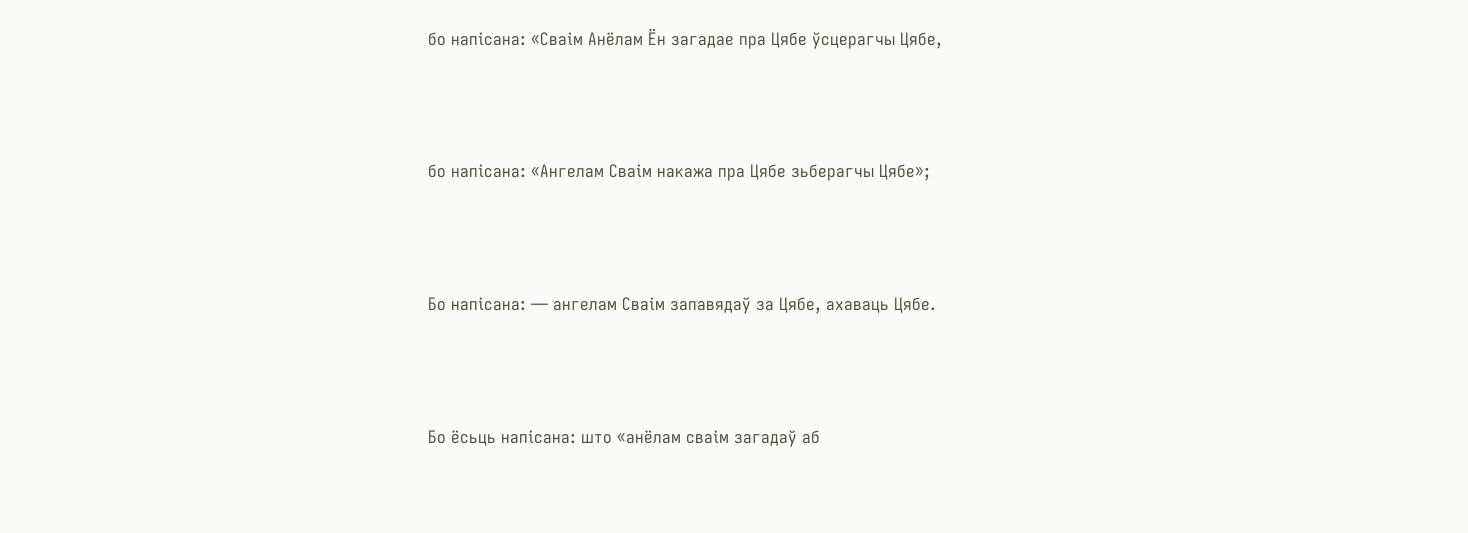бо напісана: «Сваім Анёлам Ён загадае пра Цябе ўсцерагчы Цябе,



бо напісана: «Ангелам Сваім накажа пра Цябе зьберагчы Цябе»;



Бо напісана: — ангелам Сваім запавядаў за Цябе, ахаваць Цябе.



Бо ёсьць напісана: што «анёлам сваім загадаў аб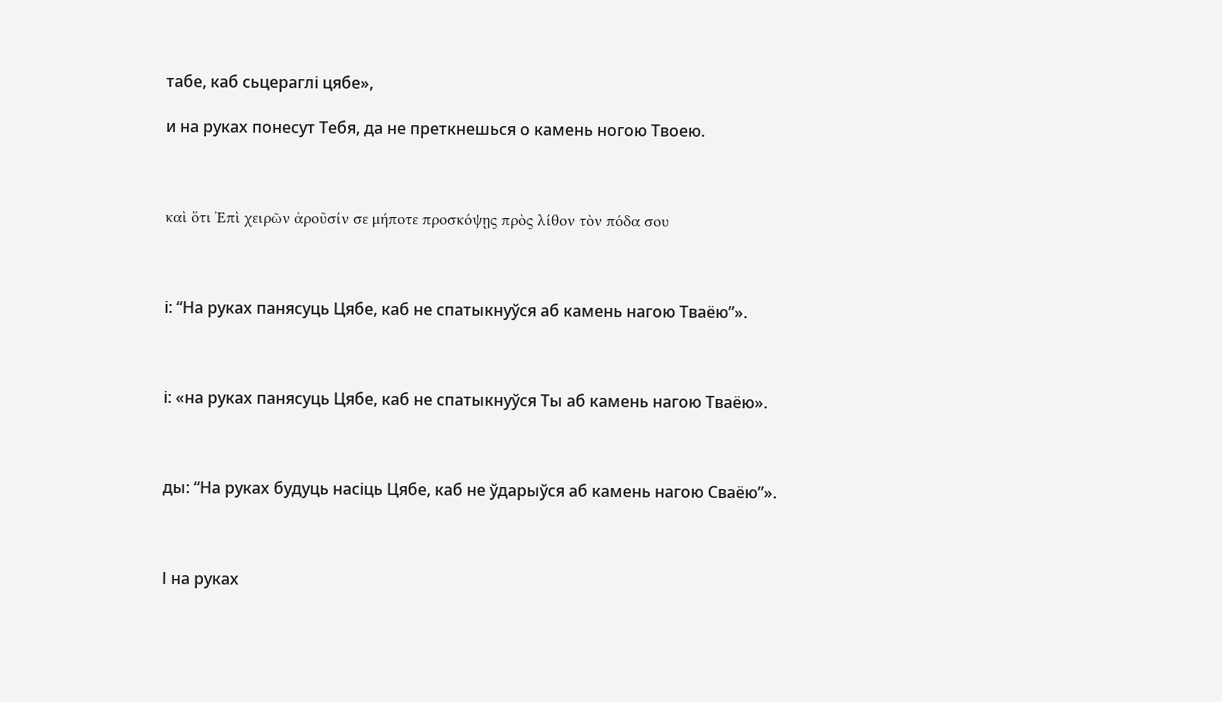табе, каб сьцераглі цябе»,

и на руках понесут Тебя, да не преткнешься о камень ногою Твоею.



καὶ ὅτι Ἐπὶ χειρῶν ἀροῦσίν σε μήποτε προσκόψῃς πρὸς λίθον τὸν πόδα σου



і: “На руках панясуць Цябе, каб не спатыкнуўся аб камень нагою Тваёю”».



і: «на руках панясуць Цябе, каб не спатыкнуўся Ты аб камень нагою Тваёю».



ды: “На руках будуць насіць Цябе, каб не ўдарыўся аб камень нагою Сваёю”».



І на руках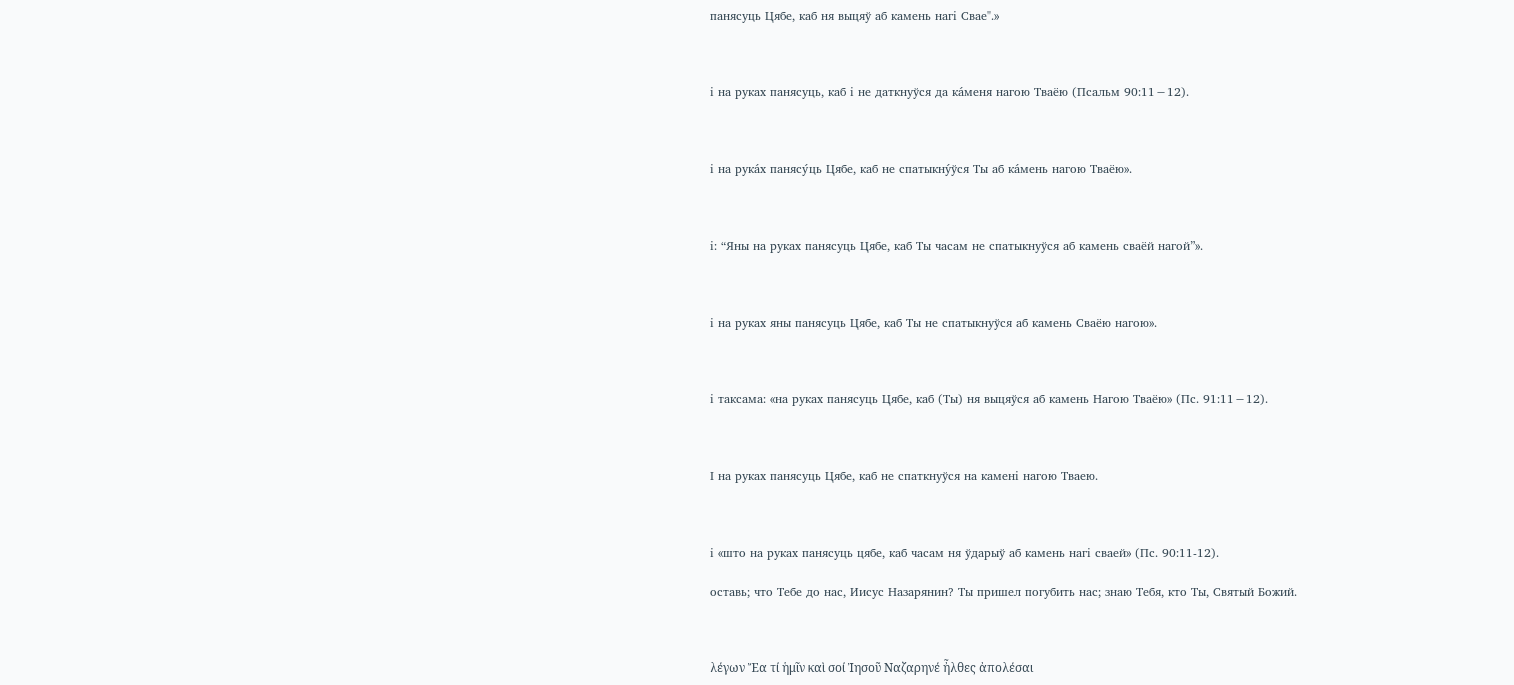панясуць Цябе, каб ня выцяў аб камень нагі Свае".»



і на руках панясуць, каб і не даткнуўся да ка́меня нагою Тваёю (Псальм 90:11−12).



і на рука́х панясу́ць Цябе, каб не спатыкну́ўся Ты аб ка́мень нагою Тваёю».



і: “Яны на руках панясуць Цябе, каб Ты часам не спатыкнуўся аб камень сваёй нагой”».



і на руках яны панясуць Цябе, каб Ты не спатыкнуўся аб камень Сваёю нагою».



і таксама: «на руках панясуць Цябе, каб (Ты) ня выцяўся аб камень Нагою Тваёю» (Пс. 91:11−12).



І на руках панясуць Цябе, каб не спаткнуўся на камені нагою Тваею.



і «што на руках панясуць цябе, каб часам ня ўдарыў аб камень нагі сваей» (Пс. 90:11-12).

оставь; что Тебе до нас, Иисус Назарянин? Ты пришел погубить нас; знаю Тебя, кто Ты, Святый Божий.



λέγων Ἔα τί ἡμῖν καὶ σοί Ἰησοῦ Ναζαρηνέ ἦλθες ἀπολέσαι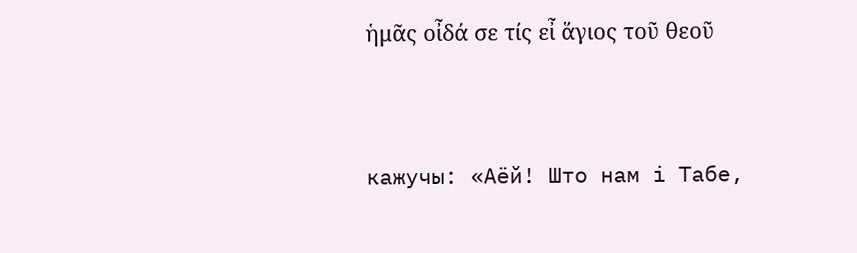ἡμᾶς οἶδά σε τίς εἶ ἅγιος τοῦ θεοῦ



кажучы: «Аёй! Што нам і Табе,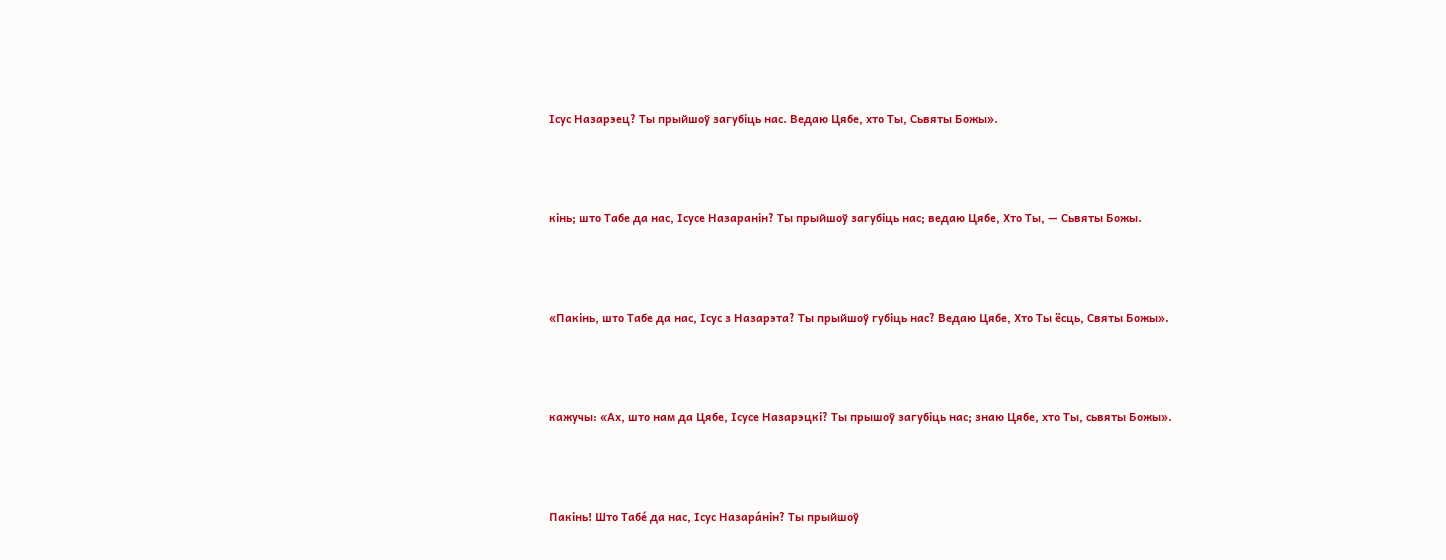Ісус Назарэец? Ты прыйшоў загубіць нас. Ведаю Цябе, хто Ты, Сьвяты Божы».



кінь; што Табе да нас, Ісусе Назаранін? Ты прыйшоў загубіць нас; ведаю Цябе, Хто Ты, — Сьвяты Божы.



«Пакінь, што Табе да нас, Ісус з Назарэта? Ты прыйшоў губіць нас? Ведаю Цябе, Хто Ты ёсць, Святы Божы».



кажучы: «Ах, што нам да Цябе, Ісусе Назарэцкі? Ты прышоў загубіць нас; знаю Цябе, хто Ты, сьвяты Божы».



Пакінь! Што Табе́ да нас, Ісус Назара́нін? Ты прыйшоў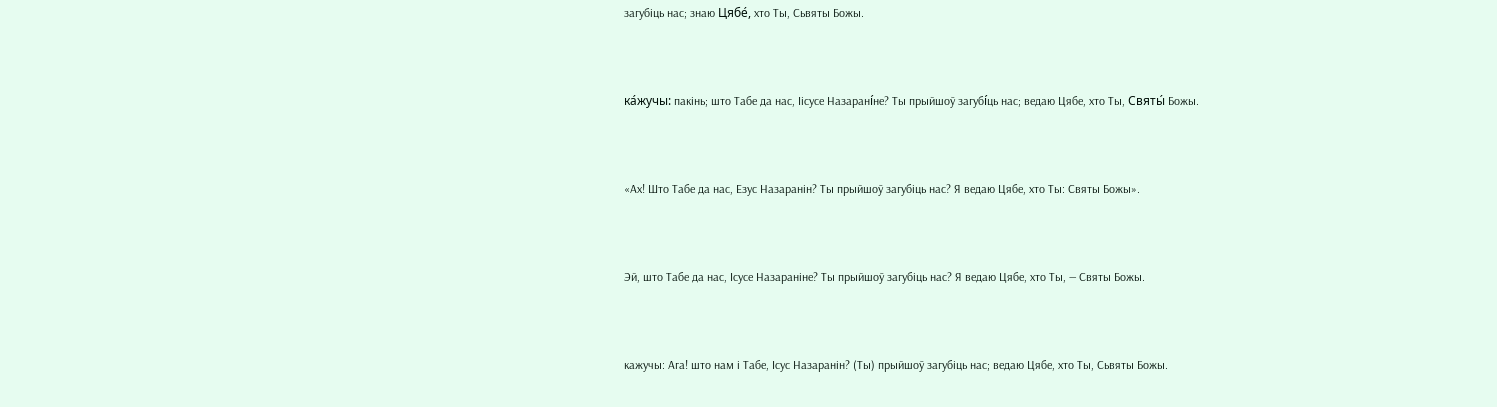загубіць нас; знаю Цябе́, хто Ты, Сьвяты Божы.



ка́жучы: пакінь; што Табе да нас, Іісусе Назаранíне? Ты прыйшоў загубíць нас; ведаю Цябе, хто Ты, Святы́ Божы.



«Ах! Што Табе да нас, Езус Назаранін? Ты прыйшоў загубіць нас? Я ведаю Цябе, хто Ты: Святы Божы».



Эй, што Табе да нас, Ісусе Назараніне? Ты прыйшоў загубіць нас? Я ведаю Цябе, хто Ты, — Святы Божы.



кажучы: Ага! што нам і Табе, Ісус Назаранін? (Ты) прыйшоў загубіць нас; ведаю Цябе, хто Ты, Сьвяты Божы.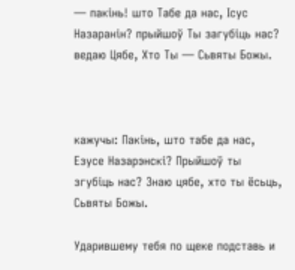— пакінь! што Табе да нас, Ісус Назаранін? прыйшоў Ты загубіць нас? ведаю Цябе, Хто Ты — Сьвяты Божы.



кажучы: Пакінь, што табе да нас, Езусе Назарэнскі? Прыйшоў ты згубіць нас? Знаю цябе, хто ты ёсьць, Сьвяты Божы.

Ударившему тебя по щеке подставь и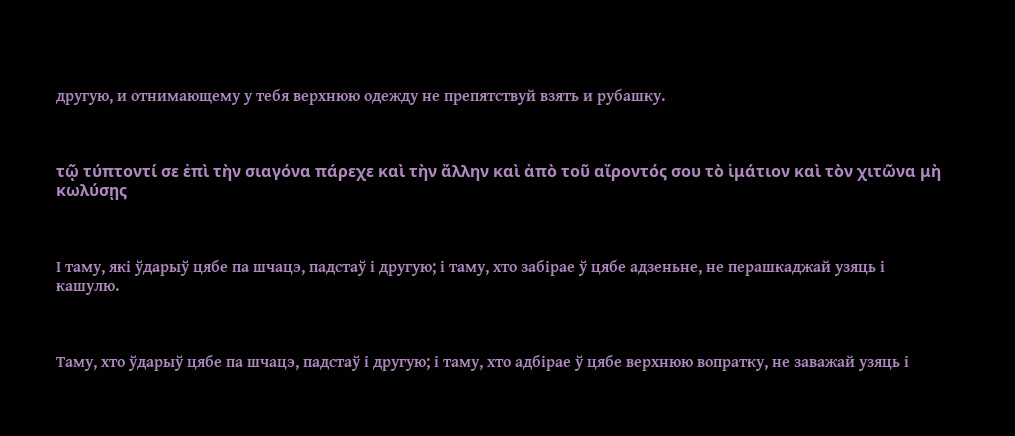другую, и отнимающему у тебя верхнюю одежду не препятствуй взять и рубашку.



τῷ τύπτοντί σε ἐπὶ τὴν σιαγόνα πάρεχε καὶ τὴν ἄλλην καὶ ἀπὸ τοῦ αἴροντός σου τὸ ἱμάτιον καὶ τὸν χιτῶνα μὴ κωλύσῃς



І таму, які ўдарыў цябе па шчацэ, падстаў і другую; і таму, хто забірае ў цябе адзеньне, не перашкаджай узяць і кашулю.



Таму, хто ўдарыў цябе па шчацэ, падстаў і другую; і таму, хто адбірае ў цябе верхнюю вопратку, не заважай узяць і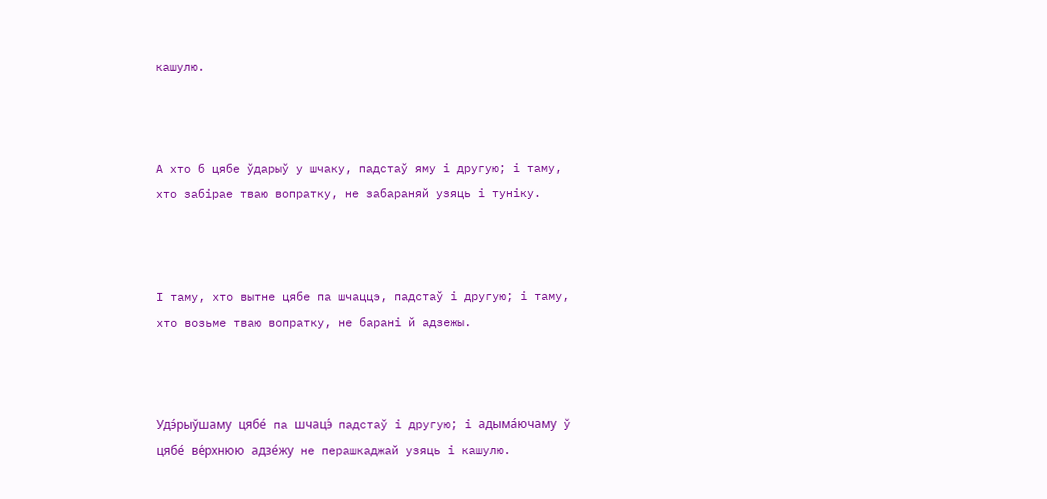кашулю.



А хто б цябе ўдарыў у шчаку, падстаў яму і другую; і таму, хто забірае тваю вопратку, не забараняй узяць і туніку.



І таму, хто вытне цябе па шчаццэ, падстаў і другую; і таму, хто возьме тваю вопратку, не барані й адзежы.



Удэ́рыўшаму цябе́ па шчацэ́ падстаў і другую; і адыма́ючаму ў цябе́ ве́рхнюю адзе́жу не перашкаджай узяць і кашулю.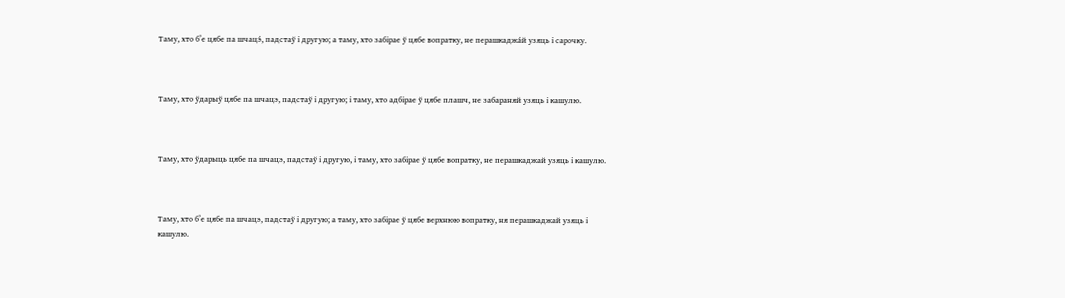Таму, хто б’е цябе па шчацэ́, падстаў і другую; а таму, хто забірае ў цябе вопратку, не перашкаджа́й узяць і сарочку.



Таму, хто ўдарыў цябе па шчацэ, падстаў і другую; і таму, хто адбірае ў цябе плашч, не забараняй узяць і кашулю.



Таму, хто ўдарыць цябе па шчацэ, падстаў і другую, і таму, хто забірае ў цябе вопратку, не перашкаджай узяць і кашулю.



Таму, хто б’е цябе па шчацэ, падстаў і другую; а таму, хто забірае ў цябе верхнюю вопратку, ня перашкаджай узяць і кашулю.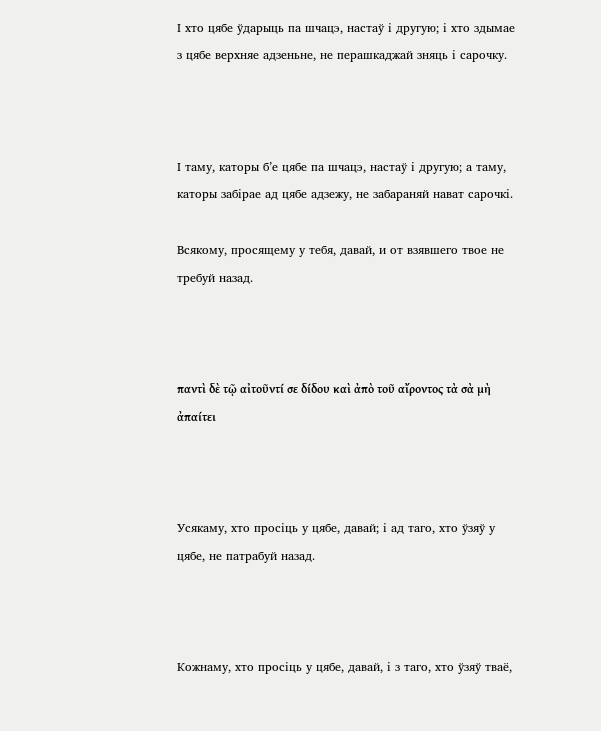І хто цябе ўдарыць па шчацэ, настаў і другую; і хто здымае з цябе верхняе адзеньне, не перашкаджай зняць і сарочку.



І таму, каторы б’е цябе па шчацэ, настаў і другую; а таму, каторы забірае ад цябе адзежу, не забараняй нават сарочкі.

Всякому, просящему у тебя, давай, и от взявшего твое не требуй назад.



παντὶ δὲ τῷ αἰτοῦντί σε δίδου καὶ ἀπὸ τοῦ αἴροντος τὰ σὰ μὴ ἀπαίτει



Усякаму, хто просіць у цябе, давай; і ад таго, хто ўзяў у цябе, не патрабуй назад.



Кожнаму, хто просіць у цябе, давай, і з таго, хто ўзяў тваё,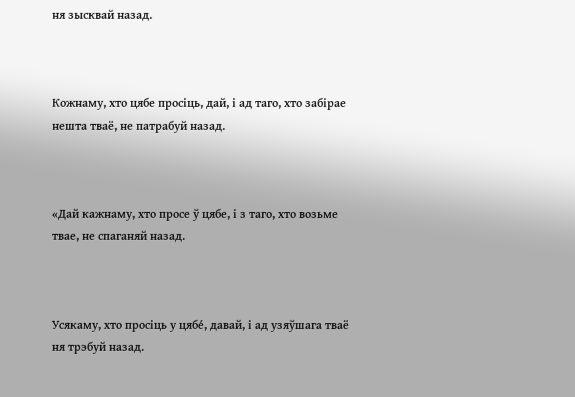ня зысквай назад.



Кожнаму, хто цябе просіць, дай, і ад таго, хто забірае нешта тваё, не патрабуй назад.



«Дай кажнаму, хто просе ў цябе, і з таго, хто возьме твае, не спаганяй назад.



Усякаму, хто просіць у цябе́, давай, і ад узяўшага тваё ня трэбуй назад.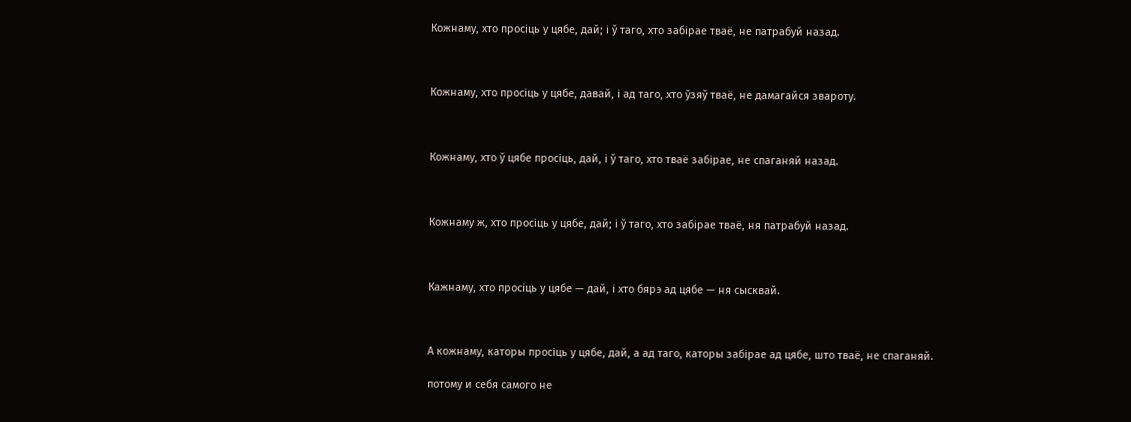Кожнаму, хто просіць у цябе, дай; і ў таго, хто забірае тваё, не патрабуй назад.



Кожнаму, хто просіць у цябе, давай, і ад таго, хто ўзяў тваё, не дамагайся звароту.



Кожнаму, хто ў цябе просіць, дай, і ў таго, хто тваё забірае, не спаганяй назад.



Кожнаму ж, хто просіць у цябе, дай; і ў таго, хто забірае тваё, ня патрабуй назад.



Кажнаму, хто просіць у цябе — дай, і хто бярэ ад цябе — ня сысквай.



А кожнаму, каторы просіць у цябе, дай, а ад таго, каторы забірае ад цябе, што тваё, не спаганяй.

потому и себя самого не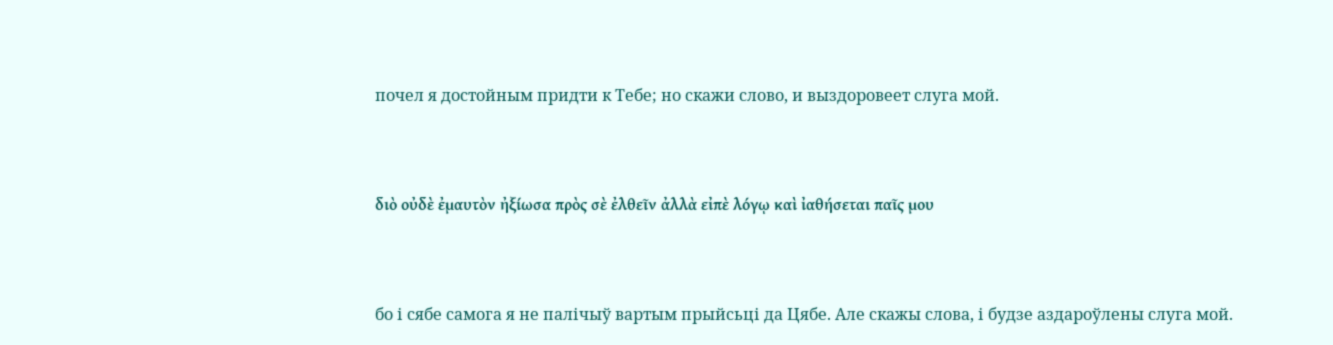почел я достойным придти к Тебе; но скажи слово, и выздоровеет слуга мой.



διὸ οὐδὲ ἐμαυτὸν ἠξίωσα πρὸς σὲ ἐλθεῖν ἀλλὰ εἰπὲ λόγῳ καὶ ἰαθήσεται παῖς μου



бо і сябе самога я не палічыў вартым прыйсьці да Цябе. Але скажы слова, і будзе аздароўлены слуга мой.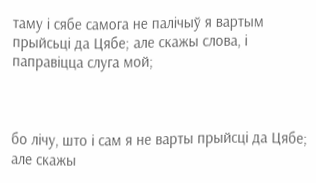таму і сябе самога не палічыў я вартым прыйсьці да Цябе; але скажы слова, і паправіцца слуга мой;



бо лічу, што і сам я не варты прыйсці да Цябе; але скажы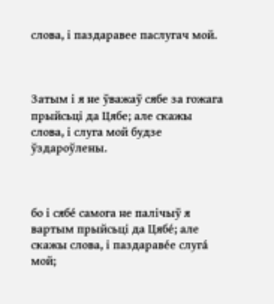слова, і паздаравее паслугач мой.



Затым і я не ўважаў сябе за гожага прыйсьці да Цябе; але скажы слова, і слуга мой будзе ўздароўлены.



бо і сябе́ самога не палічыў я вартым прыйсьці да Цябе́; але скажы слова, і паздараве́е слуга́ мой;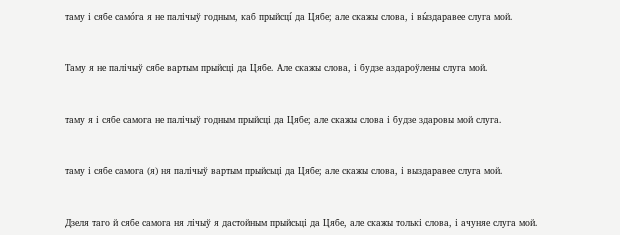таму і сябе само́га я не палічыў годным, каб прыйсцí да Цябе; але скажы слова, і вы́здаравее слуга мой.



Таму я не палічыў сябе вартым прыйсці да Цябе. Але скажы слова, і будзе аздароўлены слуга мой.



таму я і сябе самога не палічыў годным прыйсці да Цябе; але скажы слова і будзе здаровы мой слуга.



таму і сябе самога (я) ня палічыў вартым прыйсьці да Цябе; але скажы слова, і выздаравее слуга мой.



Дзеля таго й сябе самога ня лічыў я дастойным прыйсьці да Цябе, але скажы толькі слова, і ачуняе слуга мой.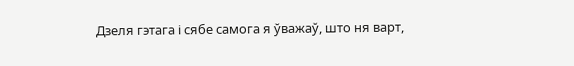Дзеля гэтага і сябе самога я ўважаў, што ня варт,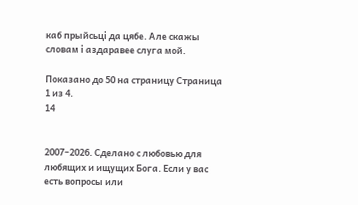каб прыйсьці да цябе. Але скажы словам і аздаравее слуга мой.

Показано до 50 на страницу Страница 1 из 4.
14


2007–2026. Сделано с любовью для любящих и ищущих Бога. Если у вас есть вопросы или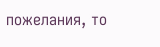пожелания, то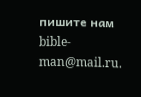пишите нам bible-man@mail.ru.